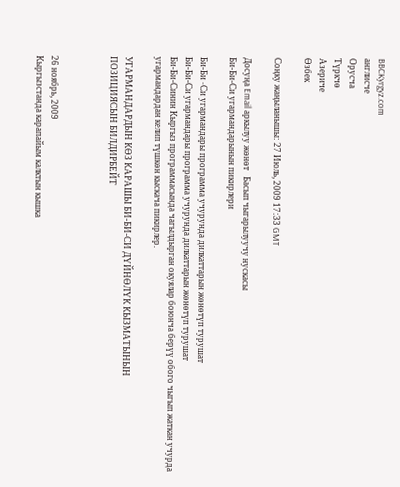BBCKyrgyz.com
англисче
Орусча
Түркчө
Азериче
Өзбек

Соңку жаңыланышы: 27 Июль, 2009 17:33 GMT

Досуңа Email аркылуу жөнөт   Басып чыгарылуучу нускасы
Би-Би-Си угармандарынын пикирлери

Би-Би -Cи угармандары программа учурунда дилкаттарын жөнөтүп турушат
Би-Би-Си угармандары программа учурунда дилкаттарын жөнөтүп турушат
Би-Би-Синин Кыргыз программасында чагылдырган окуялар боюнча берүү обого чыгып жаткан учурда угармандардан келип түшкөн кыскача пикирлер.

УГАРМАНДАРДЫН КӨЗ КАРАШЫ БИ-БИ-СИ ДҮЙНӨЛҮК КЫЗМАТЫНЫН
ПОЗИЦИЯСЫН БИЛДИРБЕЙТ



26 ноябрь, 2009
Кыргызстанда карапайым калктын кышка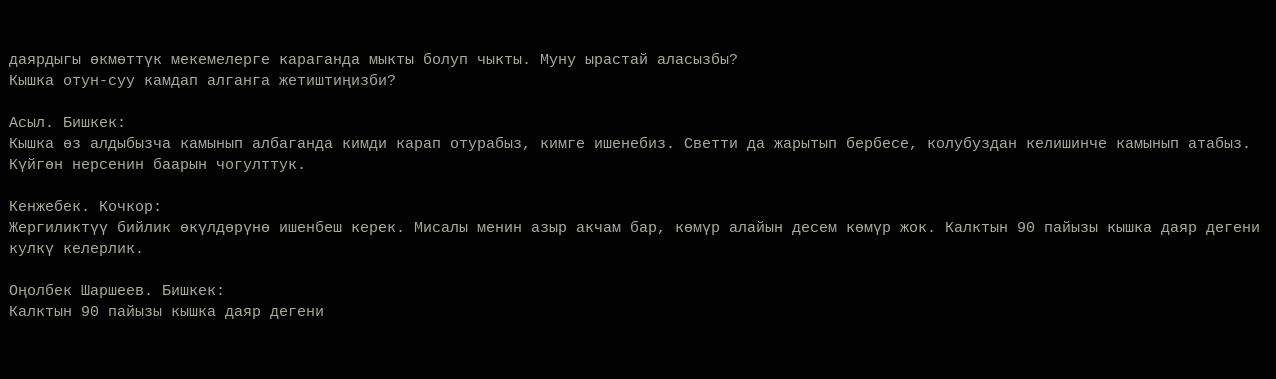даярдыгы өкмөттүк мекемелерге караганда мыкты болуп чыкты. Муну ырастай аласызбы?
Кышка отун-суу камдап алганга жетиштиңизби?

Асыл. Бишкек:
Кышка өз алдыбызча камынып албаганда кимди карап отурабыз, кимге ишенебиз. Светти да жарытып бербесе, колубуздан келишинче камынып атабыз. Күйгөн нерсенин баарын чогулттук.

Кенжебек. Кочкор:
Жергиликтүү бийлик өкүлдөрүнө ишенбеш керек. Мисалы менин азыр акчам бар, көмүр алайын десем көмүр жок. Калктын 90 пайызы кышка даяр дегени кулкү келерлик.

Оңолбек Шаршеев. Бишкек:
Калктын 90 пайызы кышка даяр дегени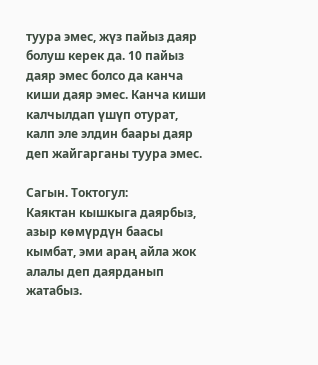туура эмес, жүз пайыз даяр болуш керек да. 10 пайыз даяр эмес болсо да канча киши даяр эмес. Канча киши калчылдап үшүп отурат, калп эле элдин баары даяр деп жайгарганы туура эмес.

Сагын. Токтогул:
Каяктан кышкыга даярбыз, азыр көмүрдүн баасы кымбат, эми араң айла жок алалы деп даярданып жатабыз.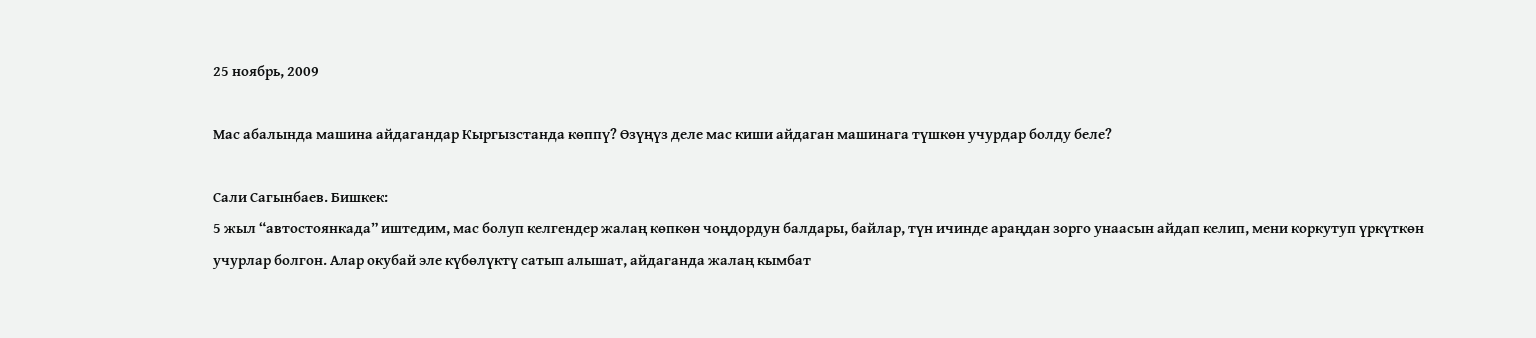25 ноябрь, 2009

Мас абалында машина айдагандар Кыргызстанда көппү? Өзүңүз деле мас киши айдаган машинага түшкөн учурдар болду беле?

Сали Сагынбаев. Бишкек:
5 жыл “автостоянкада” иштедим, мас болуп келгендер жалаң көпкөн чоңдордун балдары, байлар, түн ичинде араңдан зорго унаасын айдап келип, мени коркутуп үркүткөн учурлар болгон. Алар окубай эле күбөлүктү сатып алышат, айдаганда жалаң кымбат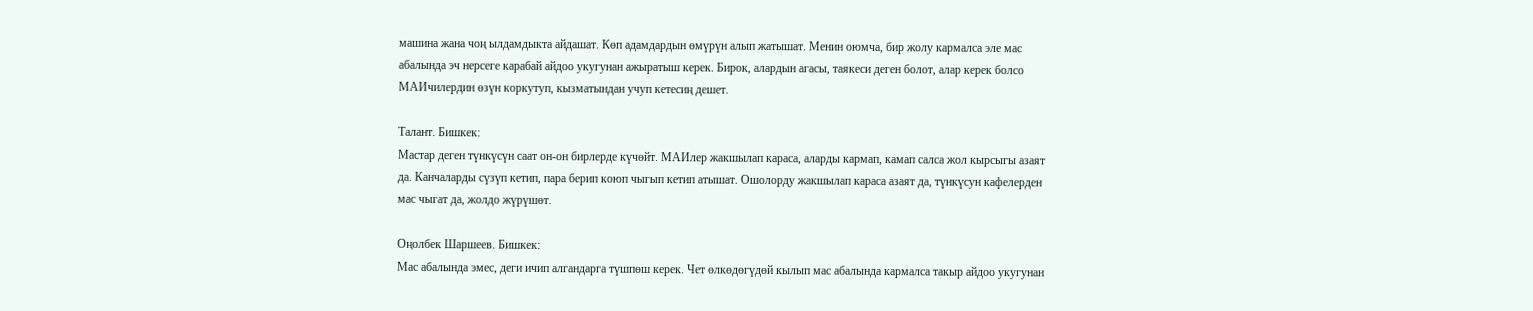машина жана чоң ылдамдыкта айдашат. Көп адамдардын өмүрүн алып жатышат. Менин оюмча, бир жолу кармалса эле мас абалында эч нерсеге карабай айдоо укугунан ажыратыш керек. Бирок, алардын агасы, таякеси деген болот, алар керек болсо МАИчилердин өзүн коркутуп, кызматындан учуп кетесиң дешет.

Талант. Бишкек:
Мастар деген түнкүсүн саат он-он бирлерде күчөйт. МАИлер жакшылап караса, аларды кармап, камап салса жол кырсыгы азаят да. Канчаларды сүзүп кетип, пара берип коюп чыгып кетип атышат. Ошолорду жакшылап караса азаят да, түнкүсун кафелерден мас чыгат да, жолдо жүрүшөт.

Оңолбек Шаршеев. Бишкек:
Мас абалында эмес, деги ичип алгандарга түшпөш керек. Чет өлкөдөгүдөй кылып мас абалында кармалса такыр айдоо укугунан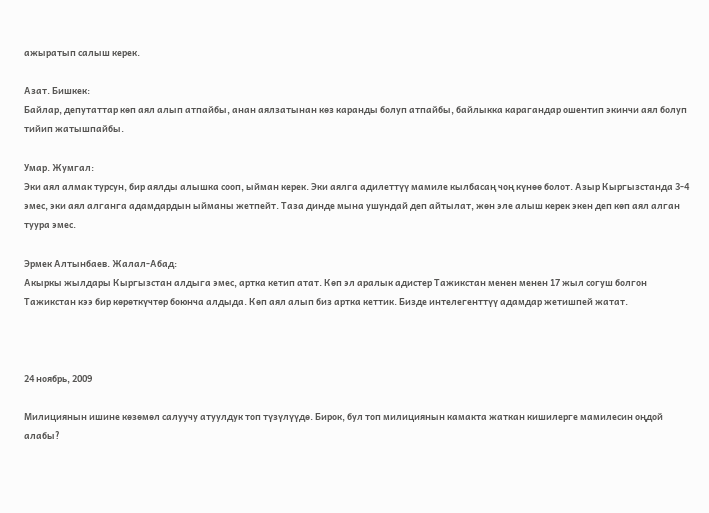ажыратып салыш керек.

Азат. Бишкек:
Байлар, депутаттар көп аял алып атпайбы, анан аялзатынан көз каранды болуп атпайбы, байлыкка карагандар ошентип экинчи аял болуп тийип жатышпайбы.

Умар. Жумгал:
Эки аял алмак турсун, бир аялды алышка сооп, ыйман керек. Эки аялга адилеттүү мамиле кылбасаң чоң күнөө болот. Азыр Кыргызстанда 3-4 эмес, эки аял алганга адамдардын ыйманы жетпейт. Таза динде мына ушундай деп айтылат, жөн эле алыш керек экен деп көп аял алган туура эмес.

Эрмек Алтынбаев. Жалал-Абад:
Акыркы жылдары Кыргызстан алдыга эмес, артка кетип атат. Көп эл аралык адистер Тажикстан менен менен 17 жыл согуш болгон Тажикстан кээ бир көрөткүчтөр боюнча алдыда. Көп аял алып биз артка кеттик. Бизде интелегенттүү адамдар жетишпей жатат.



24 ноябрь, 2009

Милициянын ишине көзөмөл салуучу атуулдук топ түзүлүүдө. Бирок, бул топ милициянын камакта жаткан кишилерге мамилесин оңдой алабы?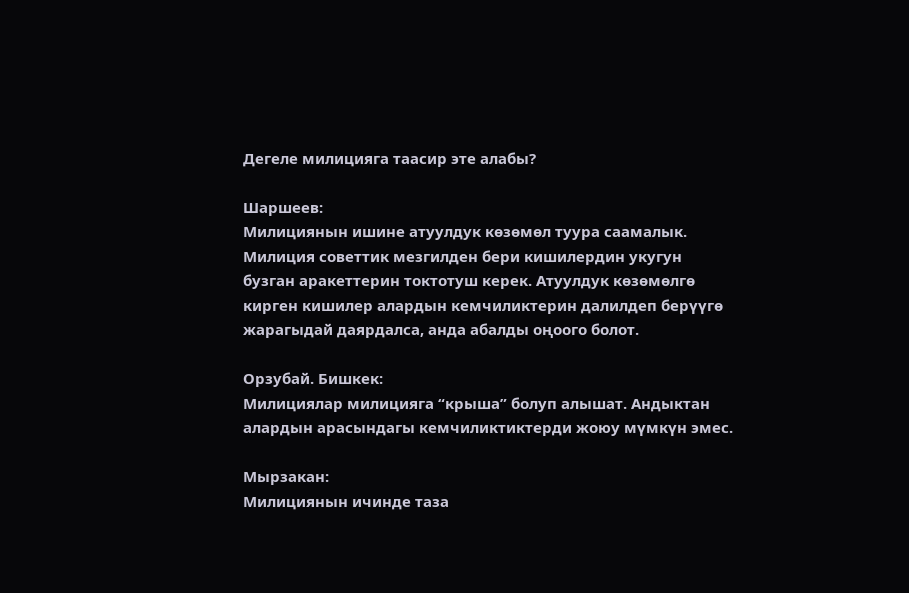Дегеле милицияга таасир эте алабы?

Шаршеев:
Милициянын ишине атуулдук көзөмөл туура саамалык. Милиция советтик мезгилден бери кишилердин укугун бузган аракеттерин токтотуш керек. Атуулдук көзөмөлгө кирген кишилер алардын кемчиликтерин далилдеп берүүгө жарагыдай даярдалса, анда абалды оңоого болот.

Орзубай. Бишкек:
Милициялар милицияга “крыша” болуп алышат. Андыктан алардын арасындагы кемчиликтиктерди жоюу мүмкүн эмес.

Мырзакан:
Милициянын ичинде таза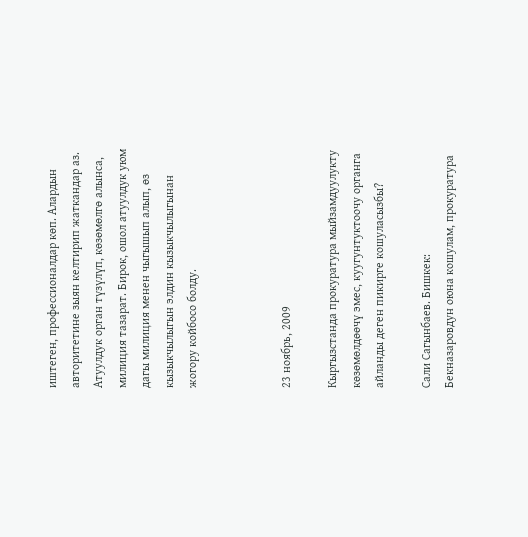иштеген, профессионалдар көп. Алардын авторитетине зыян келтирип жаткандар аз. Атуулдук орган түзүлүп, көзөмөлгө алынса, милиция тазарат. Бирок, ошол атуулдук уюм дагы милиция менен чыгышып алып, өз кызыкчылыгын элдин кызыкчылыгынан жогору койбосо болду.



23 ноябрь, 2009

Кыргызстанда прокуратура мыйзамдуулукту көзөмөлдөөчү эмес, куугунтуктоочу органга айланды деген пикирге кошуласызбы?

Сали Сагынбаев. Бишкек:
Бекназаровдун оюна кошулам, прокуратура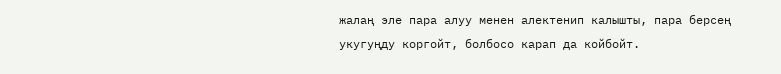жалаң эле пара алуу менен алектенип калышты, пара берсең укугуңду коргойт, болбосо карап да койбойт.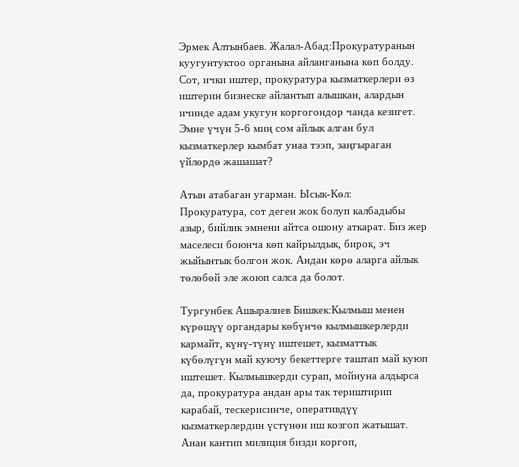Эрмек Алтынбаев. Жалал-Абад:Прокуратуранын куугунтуктоо органына айланганына көп болду. Сот, ички иштер, прокуратура кызматкерлери өз иштерин бизнеске айлантып алышкан, алардын ичинде адам укугун коргогондор чанда кезигет. Эмне үчүн 5-6 миң сом айлык алган бул кызматкерлер кымбат унаа тээп, заңгыраган үйлөрдө жашашат?

Атын атабаган угарман. Ысык-Көл:
Прокуратура, сот деген жок болуп калбадыбы азыр, бийлик эмнени айтса ошону аткарат. Биз жер маселеси боюнча көп кайрылдык, бирок, эч жыйынтык болгон жок. Андан көрө аларга айлык төлөбөй эле жоюп салса да болот.

Тургунбек Ашыралиев Бишкек:Кылмыш менен күрөшүү органдары көбүнчө кылмышкерлерди кармайт, күнү-түнү иштешет, кызматтык күбөлүгүн май куючу бекеттерге таштап май куюп иштешет. Кылмышкерди сурап, мойнуна алдырса да, прокуратура андан ары так териштирип карабай, тескерисинче, оперативдүү кызматкерлердин үстүнөн иш козгоп жатышат. Анан кантип милиция бизди коргоп,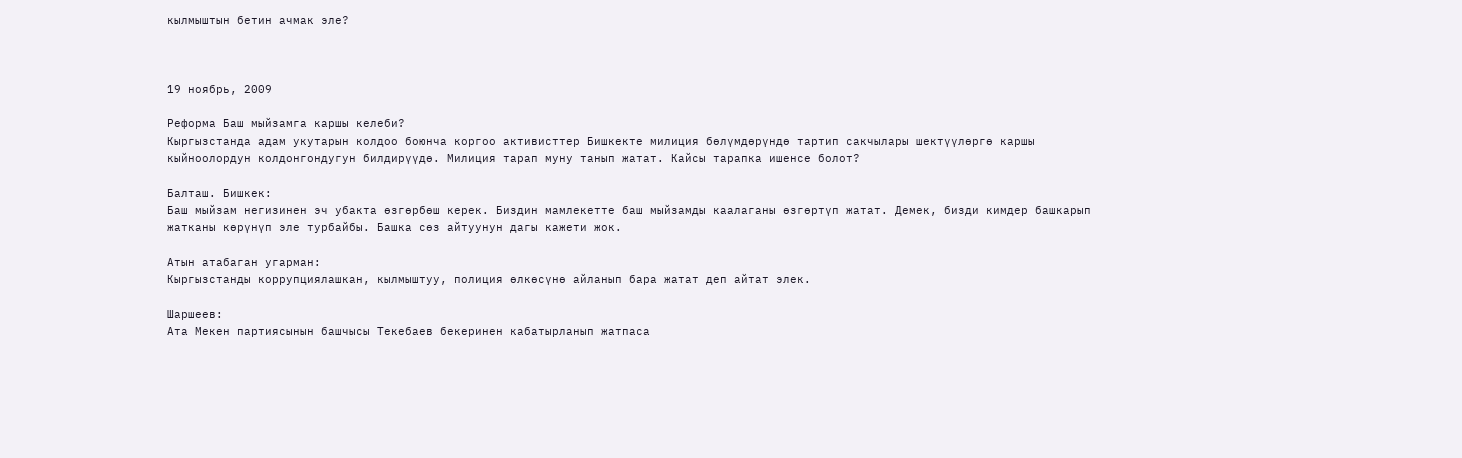кылмыштын бетин ачмак эле?



19 ноябрь, 2009

Реформа Баш мыйзамга каршы келеби?
Кыргызстанда адам укутарын колдоо боюнча коргоо активисттер Бишкекте милиция бөлүмдөрүндө тартип сакчылары шектүүлөргө каршы кыйноолордун колдонгондугун билдирүүдө. Милиция тарап муну танып жатат. Кайсы тарапка ишенсе болот?

Балташ. Бишкек:
Баш мыйзам негизинен эч убакта өзгөрбөш керек. Биздин мамлекетте баш мыйзамды каалаганы өзгөртүп жатат. Демек, бизди кимдер башкарып жатканы көрүнүп эле турбайбы. Башка сөз айтуунун дагы кажети жок.

Атын атабаган угарман:
Кыргызстанды коррупциялашкан, кылмыштуу, полиция өлкөсүнө айланып бара жатат деп айтат элек.

Шаршеев:
Ата Мекен партиясынын башчысы Текебаев бекеринен кабатырланып жатпаса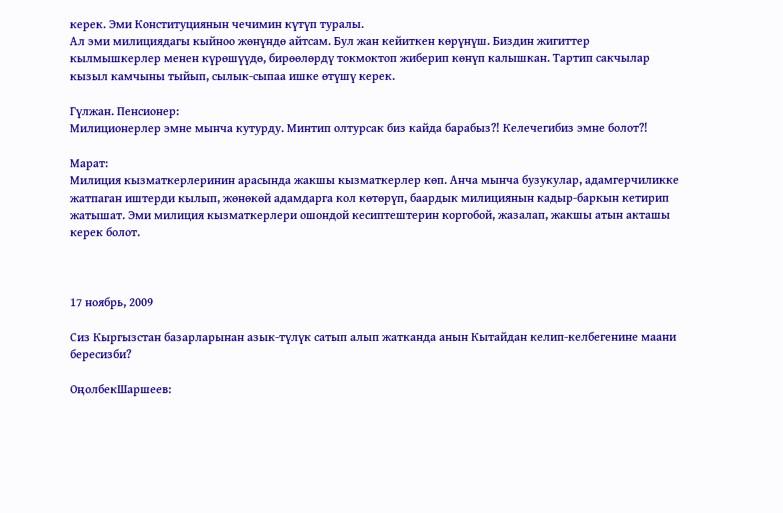керек. Эми Конституциянын чечимин күтүп туралы.
Ал эми милициядагы кыйноо жөнүндө айтсам. Бул жан кейиткен көрүнүш. Биздин жигиттер кылмышкерлер менен күрөшүүдө, бирөөлөрдү токмоктоп жиберип көнүп калышкан. Тартип сакчылар кызыл камчыны тыйып, сылык-сыпаа ишке өтүшү керек.

Гүлжан. Пенсионер:
Милиционерлер эмне мынча кутурду. Минтип олтурсак биз кайда барабыз?! Келечегибиз эмне болот?!

Марат:
Милиция кызматкерлеринин арасында жакшы кызматкерлер көп. Анча мынча бузукулар, адамгерчиликке жатпаган иштерди кылып, жөнөкөй адамдарга кол көтөрүп, баардык милициянын кадыр-баркын кетирип жатышат. Эми милиция кызматкерлери ошондой кесиптештерин коргобой, жазалап, жакшы атын акташы керек болот.



17 ноябрь, 2009

Сиз Кыргызстан базарларынан азык-түлүк сатып алып жатканда анын Кытайдан келип-келбегенине маани бересизби?

ОңолбекШаршеев: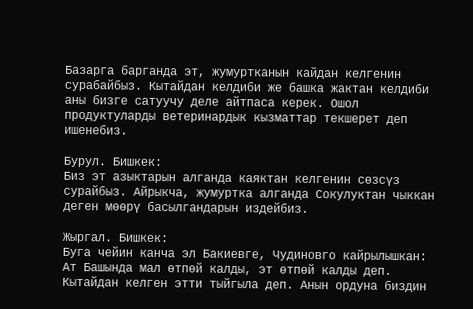Базарга барганда эт, жумуртканын кайдан келгенин сурабайбыз. Кытайдан келдиби же башка жактан келдиби аны бизге сатуучу деле айтпаса керек. Ошол продуктуларды ветеринардык кызматтар текшерет деп ишенебиз.

Бурул. Бишкек:
Биз эт азыктарын алганда каяктан келгенин сөзсүз сурайбыз. Айрыкча, жумуртка алганда Сокулуктан чыккан деген мөөрү басылгандарын издейбиз.

Жыргал. Бишкек:
Буга чейин канча эл Бакиевге, Чудиновго кайрылышкан: Ат Башында мал өтпөй калды, эт өтпөй калды деп. Кытайдан келген этти тыйгыла деп. Анын ордуна биздин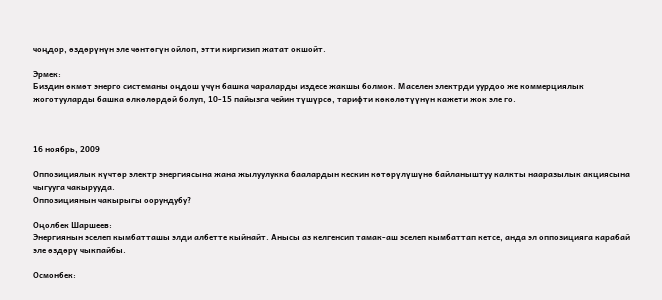чоңдор, өздөрүнүн эле чөнтөгүн ойлоп, этти киргизип жатат окшойт.

Эрмек:
Биздин өкмөт энерго системаны оңдош үчүн башка чараларды издесе жакшы болмок. Маселен электрди уурдоо же коммерциялык жоготууларды башка өлкөлөрдөй болуп, 10-15 пайызга чейин түшүрсө, тарифти көкөлөтүүнүн кажети жок эле го.



16 ноябрь, 2009

Оппозициялык күчтөр электр энергиясына жана жылуулукка баалардын кескин көтөрүлүшүнө байланыштуу калкты нааразылык акциясына чыгууга чакырууда.
Оппозициянын чакырыгы оорундубу?

Оңолбек Шаршеев:
Энергиянын эселеп кымбатташы элди албетте кыйнайт. Анысы аз келгенсип тамак-аш эселеп кымбаттап кетсе, анда эл оппозицияга карабай эле өздөрү чыкпайбы.

Осмонбек: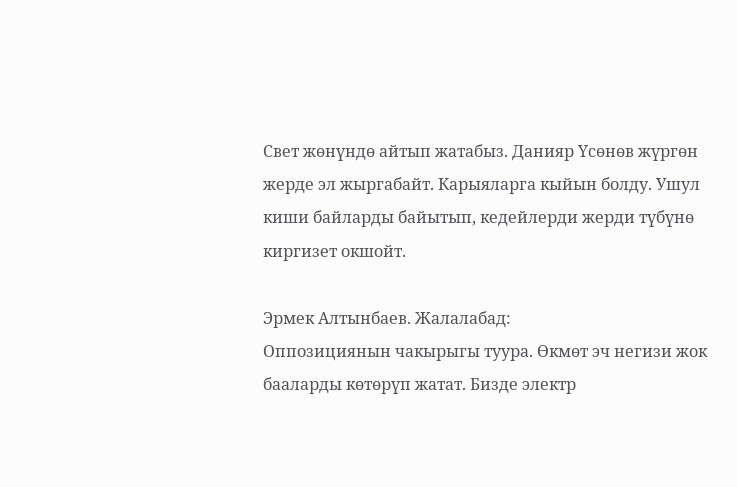Свет жөнүндө айтып жатабыз. Данияр Үсөнөв жүргөн жерде эл жыргабайт. Карыяларга кыйын болду. Ушул киши байларды байытып, кедейлерди жерди түбүнө киргизет окшойт.

Эрмек Алтынбаев. Жалалабад:
Оппозициянын чакырыгы туура. Өкмөт эч негизи жок бааларды көтөрүп жатат. Бизде электр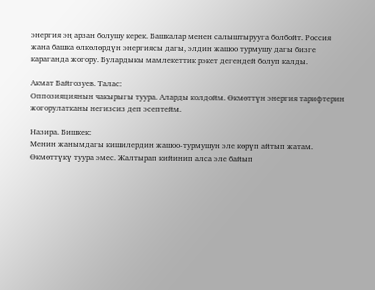энергия эң арзан болушу керек. Башкалар менен салыштырууга болбойт. Россия жана башка өлкөлөрдүн энергиясы дагы, элдин жашоо турмушу дагы бизге караганда жогору. Булардыкы мамлекеттик рэкет дегендей болуп калды.

Акмат Байгозуев. Талас:
Оппозияциянын чакырыгы туура. Аларды колдойм. Өкмөттүн энергия тарифтерин жогорулатканы негизсиз деп эсептейм.

Назира. Бишкек:
Менин жанымдагы кишилердин жашоо-турмушун эле көрүп айтып жатам. Өкмөттүкү туура эмес. Жалтырап кийинип алса эле байып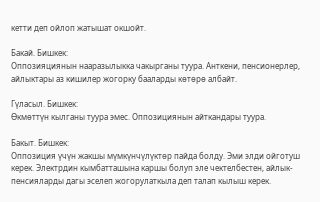кетти деп ойлоп жатышат окшойт.

Бакай. Бишкек:
Оппозияциянын нааразылыкка чакырганы туура. Анткени, пенсионерлер, айлыктары аз кишилер жогорку бааларды көтөрө албайт.

Гүласыл. Бишкек:
Өкмөттүн кылганы туура эмес. Оппозициянын айткандары туура.

Бакыт. Бишкек:
Оппозиция үчүн жакшы мүмкүнчүлүктөр пайда болду. Эми элди ойготуш керек. Электрдин кымбатташына каршы болуп эле чектелбестен, айлык-пенсияларды дагы эселеп жогорулаткыла деп талап кылыш керек.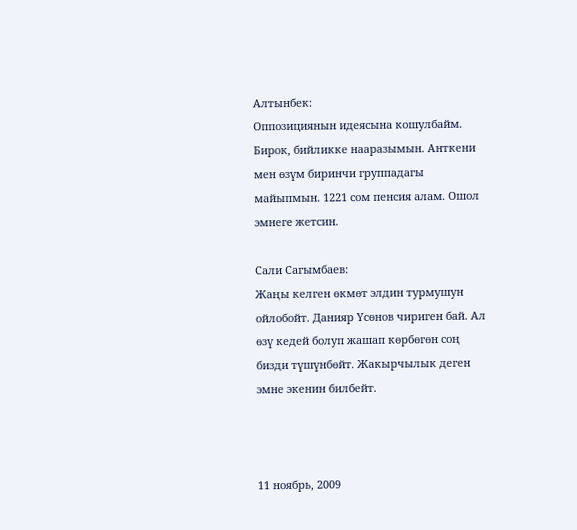Алтынбек:
Оппозициянын идеясына кошулбайм. Бирок, бийликке нааразымын. Анткени мен өзүм биринчи группадагы майыпмын. 1221 сом пенсия алам. Ошол эмнеге жетсин.

Сали Сагымбаев:
Жаңы келген өкмөт элдин турмушун ойлобойт. Данияр Үсөнов чириген бай. Ал өзү кедей болуп жашап көрбөгөн соң бизди түшүнбөйт. Жакырчылык деген эмне экенин билбейт.



11 ноябрь, 2009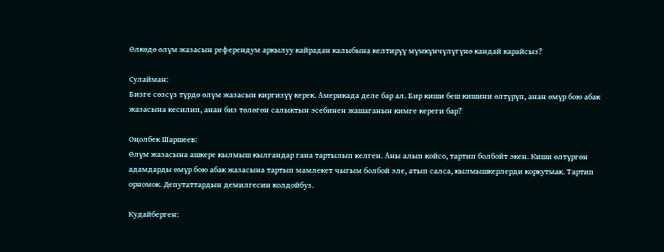Өлкөдө өлүм жазасын референдум аркылуу кайрадан калыбына келтирүү мүмкүнчүлүгүнө кандай карайсыз?

Сулайман:
Бизге сөзсүз түрдө өлүм жазасын киргизүү керек. Америкада деле бар ал. Бир киши беш кишини өлтүрүп, анан өмүр бою абак жазасына кесилип, анан биз төлөгөн салыктын эсебинен жашаганын кимге кереги бар?

Оңолбек Шаршеев:
Өлүм жазасына ашкере кылмыш кылгандар гана тартылып келген. Аны алып койсо, тартип болбойт экен. Киши өлтүргөн адамдарды өмүр бою абак жазасына тартып мамлекет чыгым болбой эле, атып салса, кылмышкерлерди коркутмак. Тартип орномок. Депутаттардын демилгесин колдойбуз.

Кудайберген: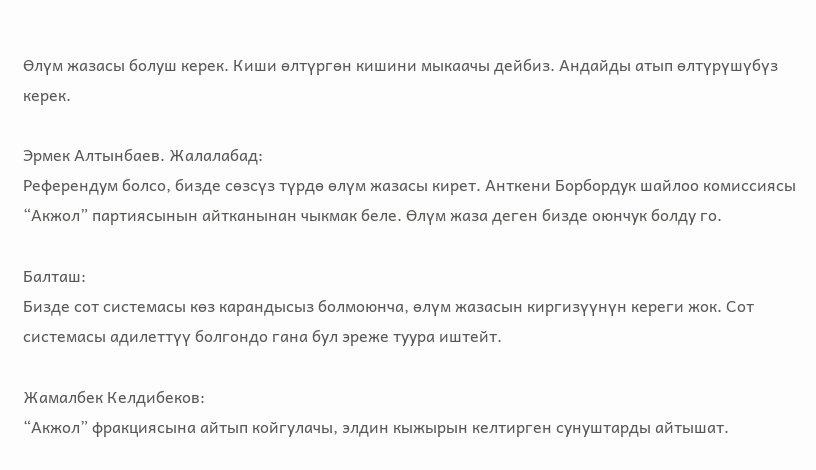Өлүм жазасы болуш керек. Киши өлтүргөн кишини мыкаачы дейбиз. Андайды атып өлтүрүшүбүз керек.

Эрмек Алтынбаев. Жалалабад:
Референдум болсо, бизде сөзсүз түрдө өлүм жазасы кирет. Анткени Борбордук шайлоо комиссиясы “Акжол” партиясынын айтканынан чыкмак беле. Өлүм жаза деген бизде оюнчук болду го.

Балташ:
Бизде сот системасы көз карандысыз болмоюнча, өлүм жазасын киргизүүнүн кереги жок. Сот системасы адилеттүү болгондо гана бул эреже туура иштейт.

Жамалбек Келдибеков:
“Акжол” фракциясына айтып койгулачы, элдин кыжырын келтирген сунуштарды айтышат.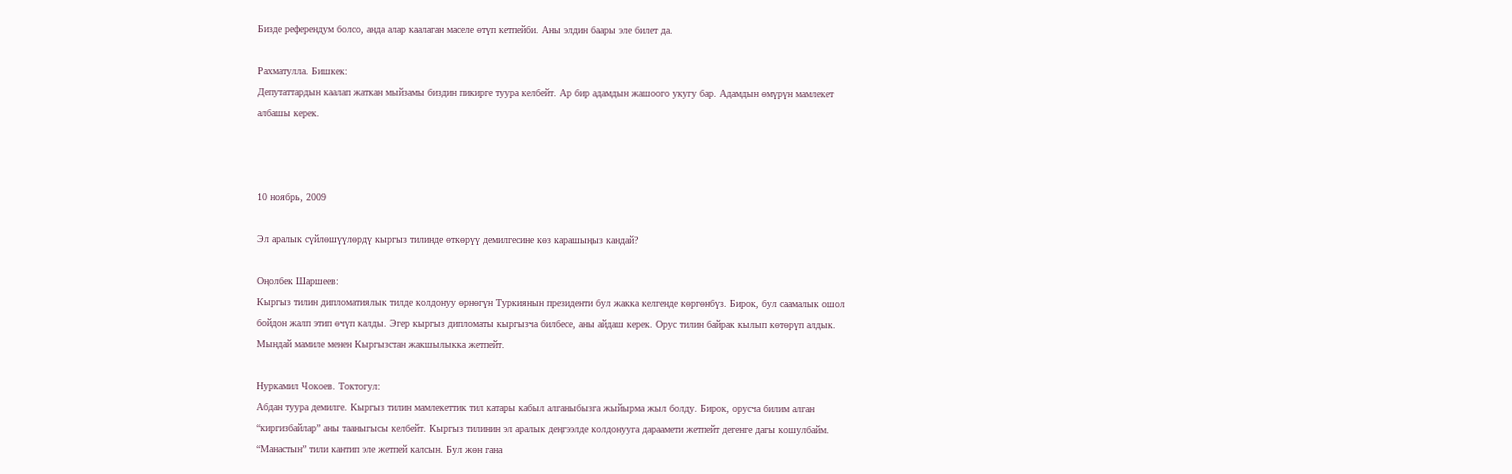Бизде референдум болсо, анда алар каалаган маселе өтүп кетпейби. Аны элдин баары эле билет да.

Рахматулла. Бишкек:
Депутаттардын каалап жаткан мыйзамы биздин пикирге туура келбейт. Ар бир адамдын жашоого укугу бар. Адамдын өмүрүн мамлекет албашы керек.



10 ноябрь, 2009

Эл аралык сүйлөшүүлөрдү кыргыз тилинде өткөрүү демилгесине көз карашыңыз кандай?

Оңолбек Шаршеев:
Кыргыз тилин дипломатиялык тилде колдонуу өрнөгүн Туркиянын президенти бул жакка келгенде көргөнбүз. Бирок, бул саамалык ошол бойдон жалп этип өчүп калды. Эгер кыргыз дипломаты кыргызча билбесе, аны айдаш керек. Орус тилин байрак кылып көтөрүп алдык. Мындай мамиле менен Кыргызстан жакшылыкка жетпейт.

Нуркамил Чокоев. Токтогул:
Абдан туура демилге. Кыргыз тилин мамлекеттик тил катары кабыл алганыбызга жыйырма жыл болду. Бирок, орусча билим алган “киргизбайлар” аны тааныгысы келбейт. Кыргыз тилинин эл аралык деңгээлде колдонууга дараамети жетпейт дегенге дагы кошулбайм. “Манастын” тили кантип эле жетпей калсын. Бул жөн гана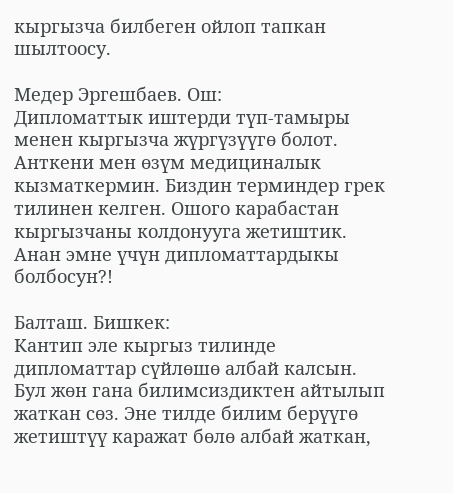кыргызча билбеген ойлоп тапкан шылтоосу.

Медер Эргешбаев. Ош:
Дипломаттык иштерди түп-тамыры менен кыргызча жүргүзүүгө болот. Анткени мен өзүм медициналык кызматкермин. Биздин терминдер грек тилинен келген. Ошого карабастан кыргызчаны колдонууга жетиштик. Анан эмне үчүн дипломаттардыкы болбосун?!

Балташ. Бишкек:
Кантип эле кыргыз тилинде дипломаттар сүйлөшө албай калсын. Бул жөн гана билимсиздиктен айтылып жаткан сөз. Эне тилде билим берүүгө жетиштүү каражат бөлө албай жаткан,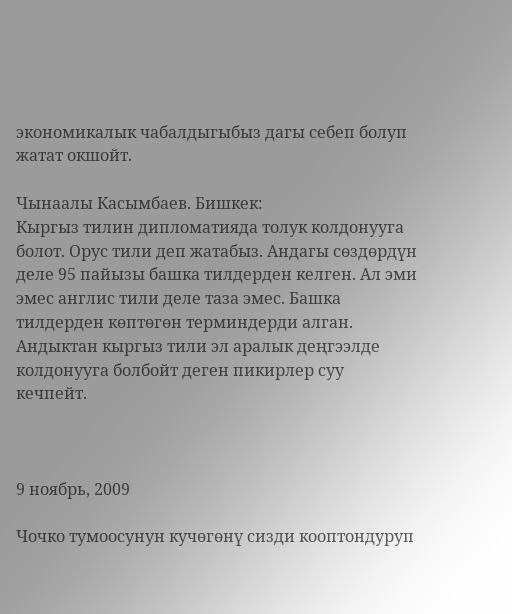экономикалык чабалдыгыбыз дагы себеп болуп жатат окшойт.

Чынаалы Касымбаев. Бишкек:
Кыргыз тилин дипломатияда толук колдонууга болот. Орус тили деп жатабыз. Андагы сөздөрдүн деле 95 пайызы башка тилдерден келген. Ал эми эмес англис тили деле таза эмес. Башка тилдерден көптөгөн терминдерди алган. Андыктан кыргыз тили эл аралык деңгээлде колдонууга болбойт деген пикирлер суу кечпейт.



9 ноябрь, 2009

Чочко тумоосунун кучөгөнү сизди кооптондуруп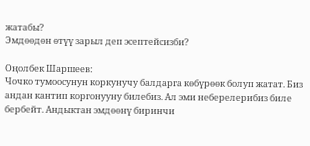жатабы?
Эмдөөдөн өтүү зарыл деп эсептейсизби?

Оңолбек Шаршеев:
Чочко тумоосунун коркунучу балдарга көбүрөөк болуп жатат. Биз андан кантип коргонууну билебиз. Ал эми неберелерибиз биле бербейт. Андыктан эмдөөнү биринчи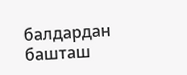балдардан башташ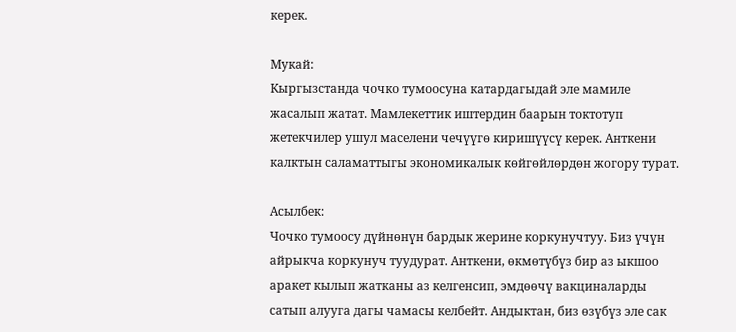керек.

Мукай:
Кыргызстанда чочко тумоосуна катардагыдай эле мамиле жасалып жатат. Мамлекеттик иштердин баарын токтотуп жетекчилер ушул маселени чечүүгө киришүүсү керек. Анткени калктын саламаттыгы экономикалык көйгөйлөрдөн жогору турат.

Асылбек:
Чочко тумоосу дүйнөнүн бардык жерине коркунучтуу. Биз үчүн айрыкча коркунуч туудурат. Анткени, өкмөтүбүз бир аз ыкшоо аракет кылып жатканы аз келгенсип, эмдөөчү вакциналарды сатып алууга дагы чамасы келбейт. Андыктан, биз өзүбүз эле сак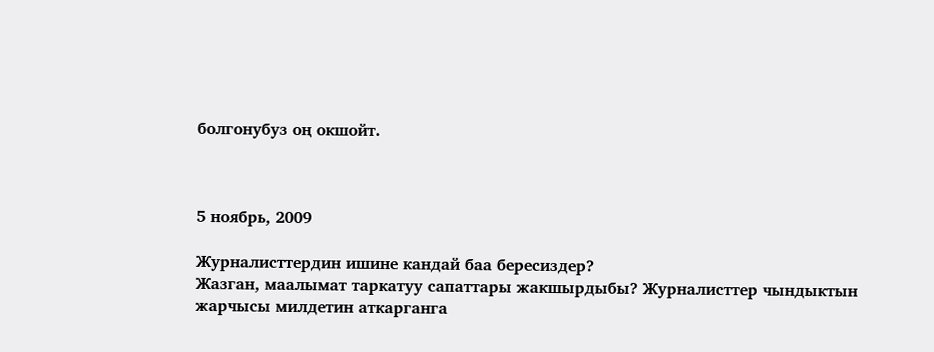болгонубуз оң окшойт.



5 ноябрь, 2009

Журналисттердин ишине кандай баа бересиздер?
Жазган, маалымат таркатуу сапаттары жакшырдыбы? Журналисттер чындыктын жарчысы милдетин аткарганга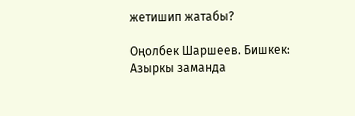жетишип жатабы?

Оңолбек Шаршеев. Бишкек:
Азыркы заманда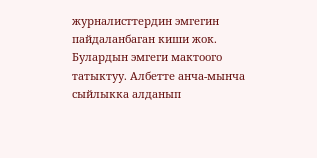журналисттердин эмгегин пайдаланбаган киши жок. Булардын эмгеги мактоого татыктуу. Албетте анча-мынча сыйлыкка алданып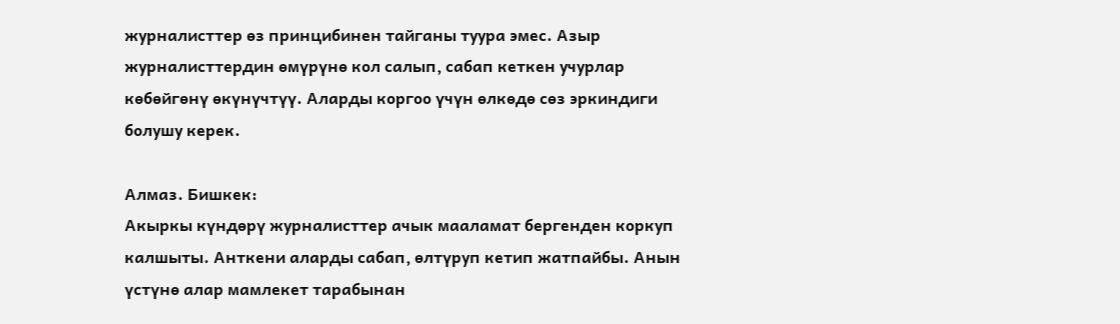журналисттер өз принцибинен тайганы туура эмес. Азыр журналисттердин өмүрүнө кол салып, сабап кеткен учурлар көбөйгөнү өкүнүчтүү. Аларды коргоо үчүн өлкөдө сөз эркиндиги болушу керек.

Алмаз. Бишкек:
Акыркы күндөрү журналисттер ачык мааламат бергенден коркуп калшыты. Анткени аларды сабап, өлтүруп кетип жатпайбы. Анын үстүнө алар мамлекет тарабынан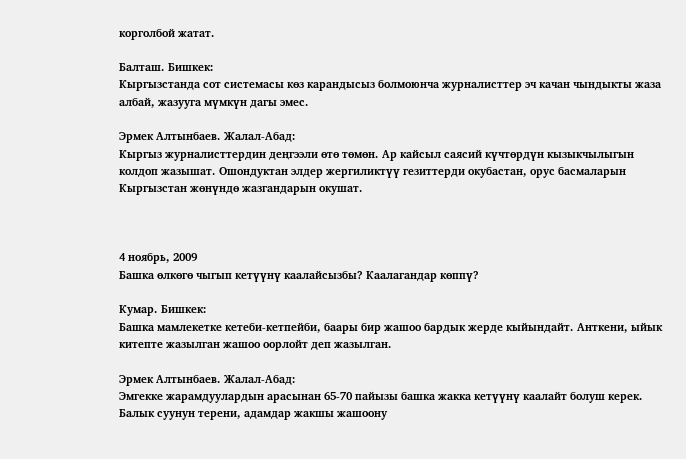корголбой жатат.

Балташ. Бишкек:
Кыргызстанда сот системасы көз карандысыз болмоюнча журналисттер эч качан чындыкты жаза албай, жазууга мүмкүн дагы эмес.

Эрмек Алтынбаев. Жалал-Абад:
Кыргыз журналисттердин деңгээли өтө төмөн. Ар кайсыл саясий күчтөрдүн кызыкчылыгын колдоп жазышат. Ошондуктан элдер жергиликтүү гезиттерди окубастан, орус басмаларын Кыргызстан жөнүндө жазгандарын окушат.



4 ноябрь, 2009
Башка өлкөгө чыгып кетүүнү каалайсызбы? Каалагандар көппү?

Кумар. Бишкек:
Башка мамлекетке кетеби-кетпейби, баары бир жашоо бардык жерде кыйындайт. Анткени, ыйык китепте жазылган жашоо оорлойт деп жазылган.

Эрмек Алтынбаев. Жалал-Абад:
Эмгекке жарамдуулардын арасынан 65-70 пайызы башка жакка кетүүнү каалайт болуш керек. Балык суунун терени, адамдар жакшы жашоону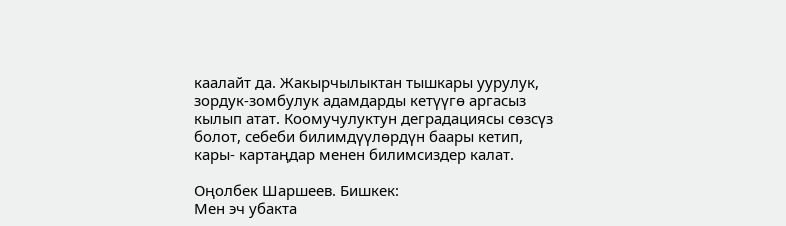каалайт да. Жакырчылыктан тышкары уурулук, зордук-зомбулук адамдарды кетүүгө аргасыз кылып атат. Коомучулуктун деградациясы сөзсүз болот, себеби билимдүүлөрдүн баары кетип, кары- картаңдар менен билимсиздер калат.

Оңолбек Шаршеев. Бишкек:
Мен эч убакта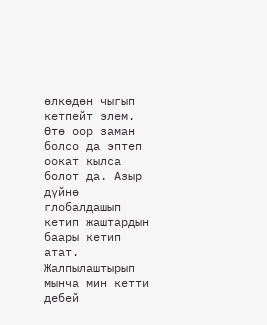өлкөдөн чыгып кетпейт элем. Өтө оор заман болсо да эптеп оокат кылса болот да. Азыр дүйнө глобалдашып кетип жаштардын баары кетип атат. Жалпылаштырып мынча мин кетти дебей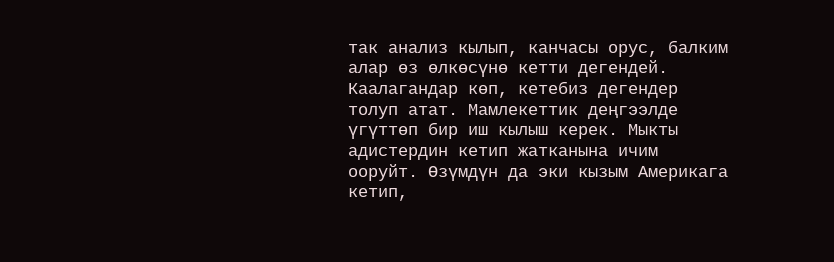так анализ кылып, канчасы орус, балким алар өз өлкөсүнө кетти дегендей. Каалагандар көп, кетебиз дегендер толуп атат. Мамлекеттик деңгээлде үгүттөп бир иш кылыш керек. Мыкты адистердин кетип жатканына ичим ооруйт. Өзүмдүн да эки кызым Америкага кетип,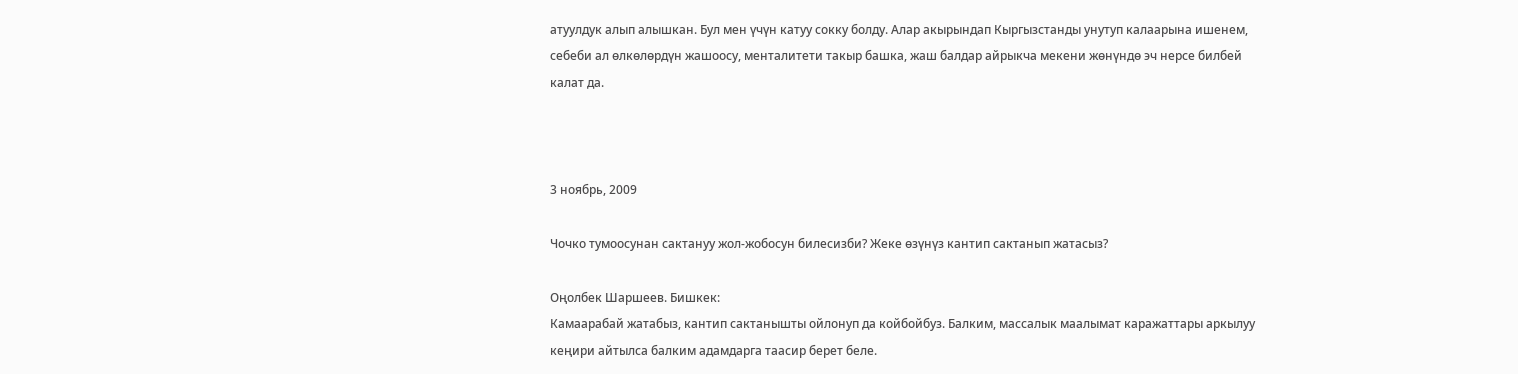атуулдук алып алышкан. Бул мен үчүн катуу сокку болду. Алар акырындап Кыргызстанды унутуп калаарына ишенем, себеби ал өлкөлөрдүн жашоосу, менталитети такыр башка, жаш балдар айрыкча мекени жөнүндө эч нерсе билбей калат да.



3 ноябрь, 2009

Чочко тумоосунан сактануу жол-жобосун билесизби? Жеке өзүнүз кантип сактанып жатасыз?

Оңолбек Шаршеев. Бишкек:
Камаарабай жатабыз, кантип сактанышты ойлонуп да койбойбуз. Балким, массалык маалымат каражаттары аркылуу кеңири айтылса балким адамдарга таасир берет беле.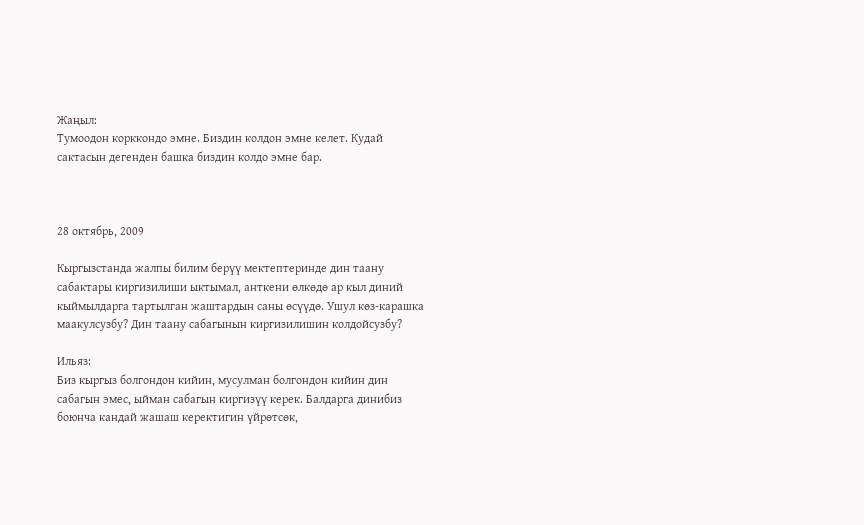Жаңыл:
Тумоодон корккондо эмне. Биздин колдон эмне келет. Кудай сактасын дегенден башка биздин колдо эмне бар.



28 октябрь, 2009

Кыргызстанда жалпы билим берүү мектептеринде дин таану сабактары киргизилиши ыктымал, анткени өлкөдө ар кыл диний кыймылдарга тартылган жаштардын саны өсүүдө. Ушул көз-карашка маакулсузбу? Дин таану сабагынын киргизилишин колдойсузбу?

Ильяз:
Биз кыргыз болгондон кийин, мусулман болгондон кийин дин сабагын эмес, ыйман сабагын киргизүү керек. Балдарга динибиз боюнча кандай жашаш керектигин үйрөтсөк,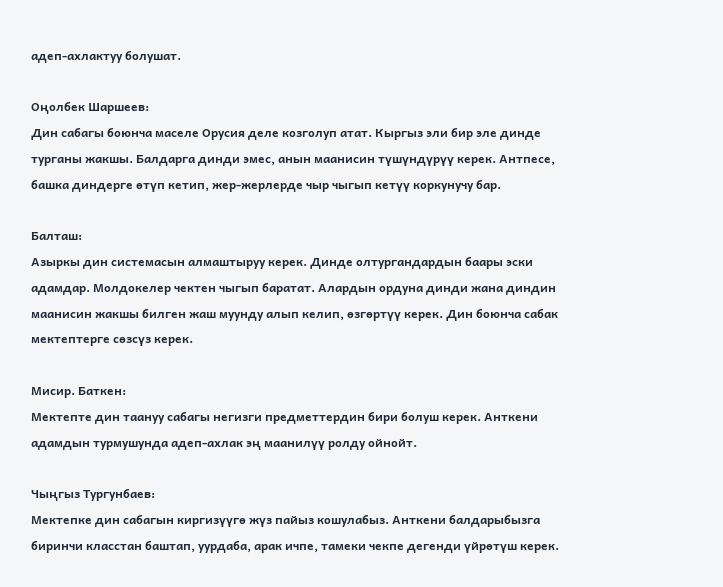адеп-ахлактуу болушат.

Оңолбек Шаршеев:
Дин сабагы боюнча маселе Орусия деле козголуп атат. Кыргыз эли бир эле динде турганы жакшы. Балдарга динди эмес, анын маанисин түшүндүрүү керек. Антпесе, башка диндерге өтүп кетип, жер-жерлерде чыр чыгып кетүү коркунучу бар.

Балташ:
Азыркы дин системасын алмаштыруу керек. Динде олтургандардын баары эски адамдар. Молдокелер чектен чыгып баратат. Алардын ордуна динди жана диндин маанисин жакшы билген жаш муунду алып келип, өзгөртүү керек. Дин боюнча сабак мектептерге сөзсүз керек.

Мисир. Баткен:
Мектепте дин таануу сабагы негизги предметтердин бири болуш керек. Анткени адамдын турмушунда адеп-ахлак эң маанилүү ролду ойнойт.

Чыңгыз Тургунбаев:
Мектепке дин сабагын киргизүүгө жүз пайыз кошулабыз. Анткени балдарыбызга биринчи класстан баштап, уурдаба, арак ичпе, тамеки чекпе дегенди үйрөтүш керек.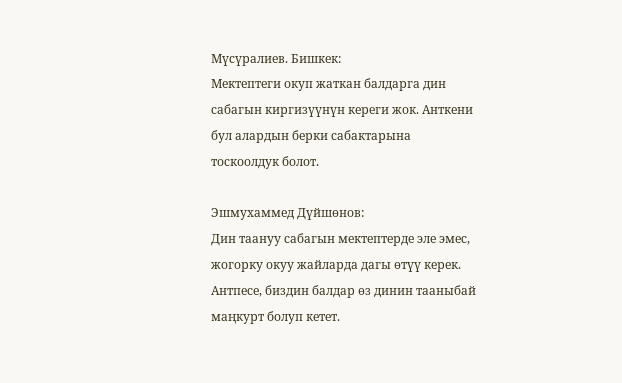Мүсүралиев. Бишкек:
Мектептеги окуп жаткан балдарга дин сабагын киргизүүнүн кереги жок. Анткени бул алардын берки сабактарына тоскоолдук болот.

Эшмухаммед Дүйшөнов:
Дин таануу сабагын мектептерде эле эмес, жогорку окуу жайларда дагы өтүү керек. Антпесе, биздин балдар өз динин тааныбай маңкурт болуп кетет.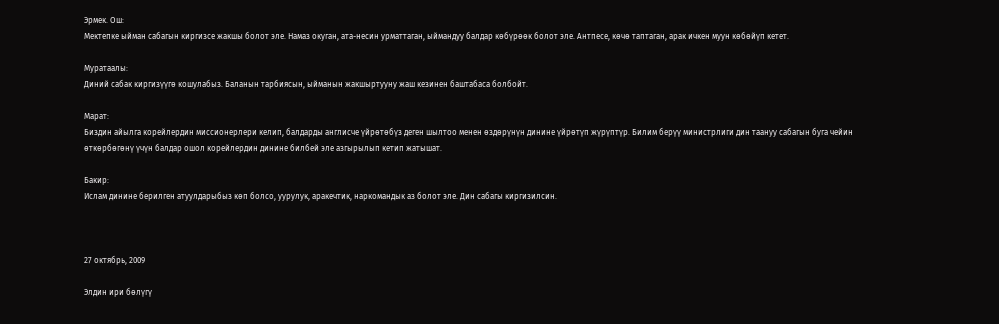Эрмек. Ош:
Мектепке ыйман сабагын киргизсе жакшы болот эле. Намаз окуган, ата-несин урматтаган, ыймандуу балдар көбүрөөк болот эле. Антпесе, көчө таптаган, арак ичкен муун көбөйүп кетет.

Муратаалы:
Диний сабак киргизүүгө кошулабыз. Баланын тарбиясын, ыйманын жакшыртууну жаш кезинен баштабаса болбойт.

Марат:
Биздин айылга корейлердин миссионерлери келип, балдарды англисче үйрөтөбүз деген шылтоо менен өздөрүнүн динине үйрөтүп жүрүптүр. Билим берүү министрлиги дин таануу сабагын буга чейин өткөрбөгөнү үчүн балдар ошол корейлердин динине билбей эле азгырылып кетип жатышат.

Бакир:
Ислам динине берилген атуулдарыбыз көп болсо, уурулук, аракечтик, наркомандык аз болот эле. Дин сабагы киргизилсин.



27 октябрь, 2009

Элдин ири бөлүгү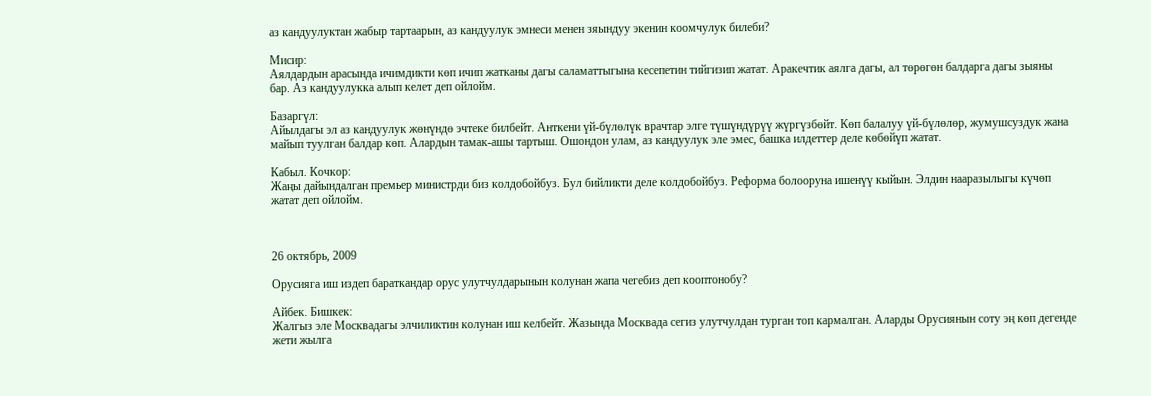аз кандуулуктан жабыр тартаарын, аз кандуулук эмнеси менен зяындуу экенин коомчулук билеби?

Мисир:
Аялдардын арасында ичимдикти көп ичип жатканы дагы саламаттыгына кесепетин тийгизип жатат. Аракечтик аялга дагы, ал төрөгөн балдарга дагы зыяны бар. Аз кандуулукка алып келет деп ойлойм.

Базаргүл:
Айылдагы эл аз кандуулук жөнүндө эчтеке билбейт. Анткени үй-бүлөлүк врачтар элге түшүндүрүү жүргүзбөйт. Көп балалуу үй-бүлөлөр, жумушсуздук жана майып туулган балдар көп. Алардын тамак-ашы тартыш. Ошондон улам, аз кандуулук эле эмес, башка илдеттер деле көбөйүп жатат.

Кабыл. Кочкор:
Жаңы дайындалган премьер министрди биз колдобойбуз. Бул бийликти деле колдобойбуз. Реформа болооруна ишенүү кыйын. Элдин нааразылыгы күчөп жатат деп ойлойм.



26 октябрь, 2009

Орусияга иш издеп бараткандар орус улутчулдарынын колунан жапа чегебиз деп кооптонобу?

Айбек. Бишкек:
Жалгыз эле Москвадагы элчиликтин колунан иш келбейт. Жазында Москвада сегиз улутчулдан турган топ кармалган. Аларды Орусиянын соту эң көп дегенде жети жылга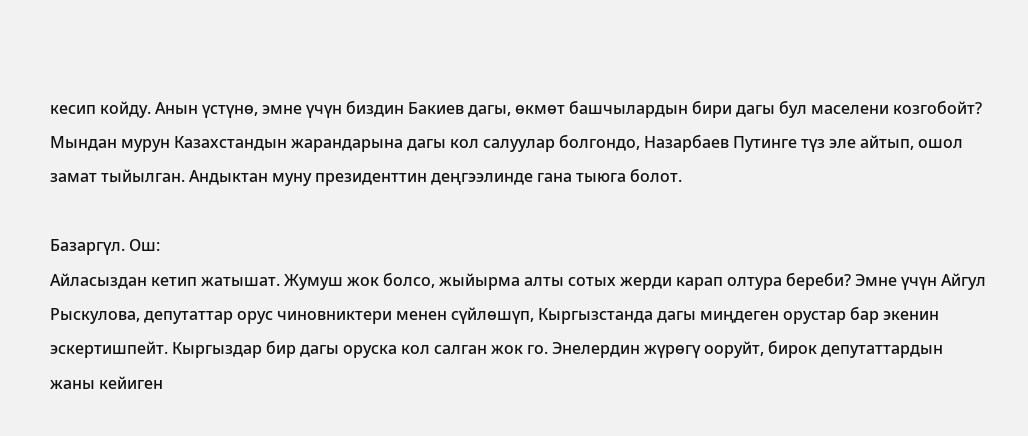кесип койду. Анын үстүнө, эмне үчүн биздин Бакиев дагы, өкмөт башчылардын бири дагы бул маселени козгобойт? Мындан мурун Казахстандын жарандарына дагы кол салуулар болгондо, Назарбаев Путинге түз эле айтып, ошол замат тыйылган. Андыктан муну президенттин деңгээлинде гана тыюга болот.

Базаргүл. Ош:
Айласыздан кетип жатышат. Жумуш жок болсо, жыйырма алты сотых жерди карап олтура береби? Эмне үчүн Айгул Рыскулова, депутаттар орус чиновниктери менен сүйлөшүп, Кыргызстанда дагы миңдеген орустар бар экенин эскертишпейт. Кыргыздар бир дагы оруска кол салган жок го. Энелердин жүрөгү ооруйт, бирок депутаттардын жаны кейиген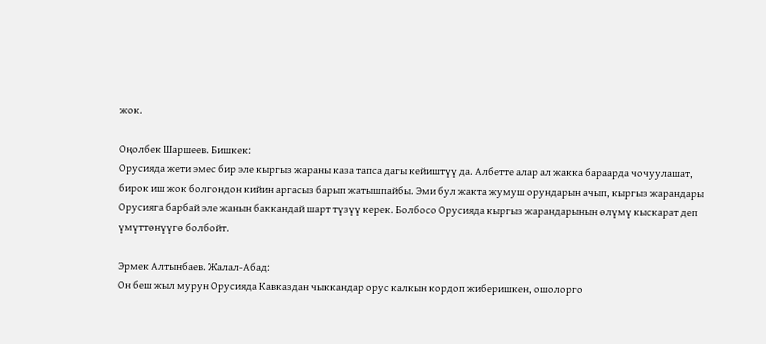жок.

Оңолбек Шаршеев. Бишкек:
Орусияда жети эмес бир эле кыргыз жараны каза тапса дагы кейиштүү да. Албетте алар ал жакка бараарда чочуулашат, бирок иш жок болгондон кийин аргасыз барып жатышпайбы. Эми бул жакта жумуш орундарын ачып, кыргыз жарандары Орусияга барбай эле жанын баккандай шарт түзүү керек. Болбосо Орусияда кыргыз жарандарынын өлүмү кыскарат деп үмүттөнүүгө болбойт.

Эрмек Алтынбаев. Жалал-Абад:
Он беш жыл мурун Орусияда Кавказдан чыккандар орус калкын кордоп жиберишкен, ошолорго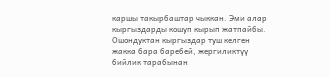каршы такырбаштар чыккан. Эми алар кыргыздарды кошуп кырып жатпайбы. Ошондуктан кыргыздар туш келген жакка бара баребей, жергиликтүү бийлик тарабынан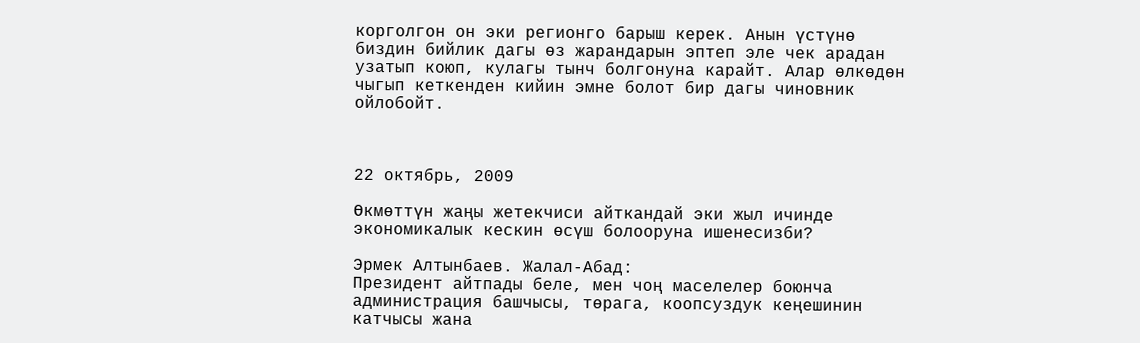корголгон он эки регионго барыш керек. Анын үстүнө биздин бийлик дагы өз жарандарын эптеп эле чек арадан узатып коюп, кулагы тынч болгонуна карайт. Алар өлкөдөн чыгып кеткенден кийин эмне болот бир дагы чиновник ойлобойт.



22 октябрь, 2009

Өкмөттүн жаңы жетекчиси айткандай эки жыл ичинде экономикалык кескин өсүш болооруна ишенесизби?

Эрмек Алтынбаев. Жалал-Абад:
Президент айтпады беле, мен чоң маселелер боюнча администрация башчысы, төрага, коопсуздук кеңешинин катчысы жана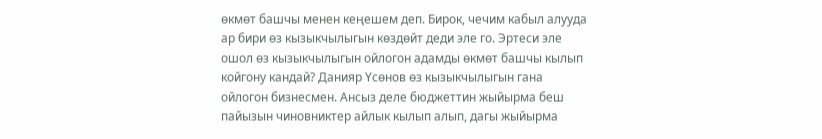өкмөт башчы менен кеңешем деп. Бирок, чечим кабыл алууда ар бири өз кызыкчылыгын көздөйт деди эле го. Эртеси эле ошол өз кызыкчылыгын ойлогон адамды өкмөт башчы кылып койгону кандай? Данияр Үсөнов өз кызыкчылыгын гана ойлогон бизнесмен. Ансыз деле бюджеттин жыйырма беш пайызын чиновниктер айлык кылып алып, дагы жыйырма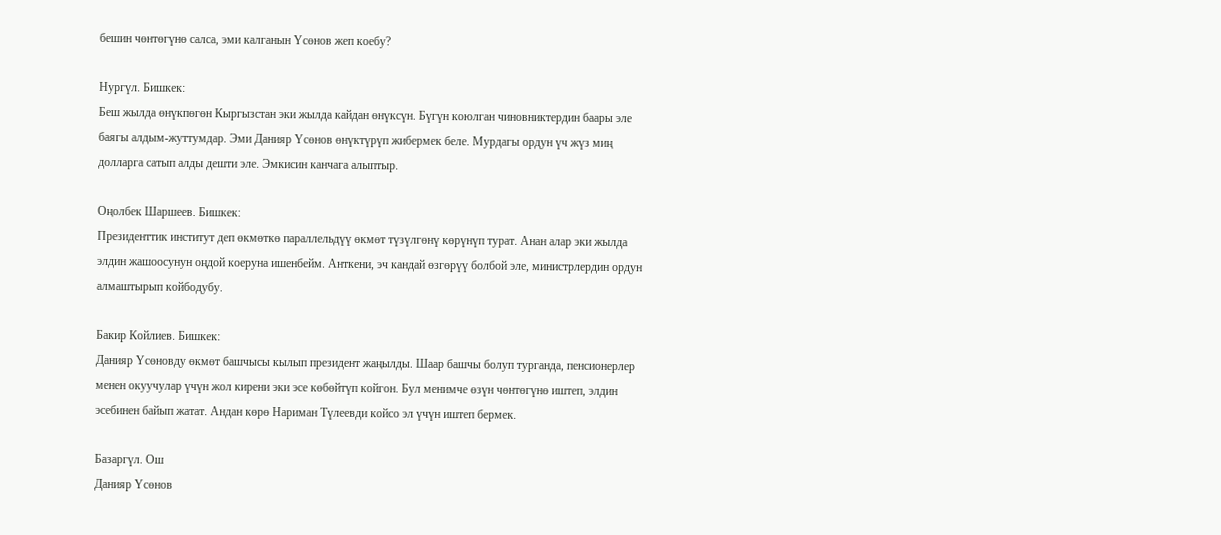бешин чөнтөгүнө салса, эми калганын Үсөнов жеп коебу?

Нургүл. Бишкек:
Беш жылда өнүкпөгөн Кыргызстан эки жылда кайдан өнүксүн. Бүгүн коюлган чиновниктердин баары эле баягы алдым-жуттумдар. Эми Данияр Үсөнов өнүктүрүп жибермек беле. Мурдагы ордун үч жүз миң долларга сатып алды дешти эле. Эмкисин канчага алыптыр.

Оңолбек Шаршеев. Бишкек:
Президенттик институт деп өкмөткө параллельдүү өкмөт түзүлгөнү көрүнүп турат. Анан алар эки жылда элдин жашоосунун оңдой коеруна ишенбейм. Анткени, эч кандай өзгөрүү болбой эле, министрлердин ордун алмаштырып койбодубу.

Бакир Койлиев. Бишкек:
Данияр Үсөновду өкмөт башчысы кылып президент жаңылды. Шаар башчы болуп турганда, пенсионерлер менен окуучулар үчүн жол кирени эки эсе көбөйтүп койгон. Бул менимче өзүн чөнтөгүнө иштеп, элдин эсебинен байып жатат. Андан көрө Нариман Түлеевди койсо эл үчүн иштеп бермек.

Базаргүл. Ош
Данияр Үсөнов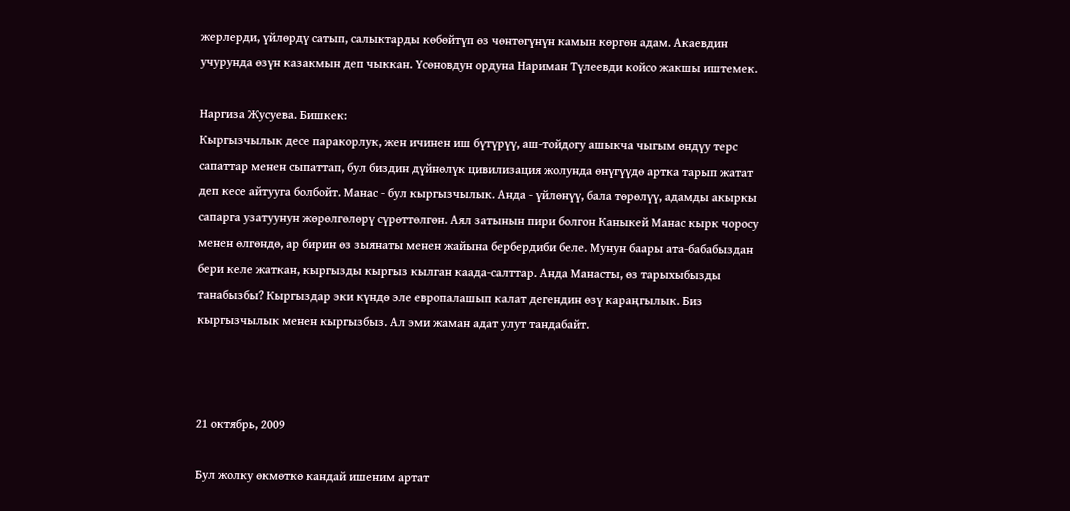жерлерди, үйлөрдү сатып, салыктарды көбөйтүп өз чөнтөгүнүн камын көргөн адам. Акаевдин учурунда өзүн казакмын деп чыккан. Үсөновдун ордуна Нариман Түлеевди койсо жакшы иштемек.

Наргиза Жусуева. Бишкек:
Кыргызчылык десе паракорлук, жен ичинен иш бүтүрүү, аш-тойдогу ашыкча чыгым өндүу терс сапаттар менен сыпаттап, бул биздин дүйнөлүк цивилизация жолунда өнүгүүдө артка тарып жатат деп кесе айтууга болбойт. Манас - бул кыргызчылык. Анда - үйлөнүү, бала төрөлүү, адамды акыркы сапарга узатуунун жөрөлгөлөрү сүрөттөлгөн. Аял затынын пири болгон Каныкей Манас кырк чоросу менен өлгөндө, ар бирин өз зыянаты менен жайына бербердиби беле. Мунун баары ата-бабабыздан бери келе жаткан, кыргызды кыргыз кылган каада-салттар. Анда Манасты, өз тарыхыбызды танабызбы? Кыргыздар эки күндө эле европалашып калат дегендин өзү караңгылык. Биз кыргызчылык менен кыргызбыз. Ал эми жаман адат улут тандабайт.



21 октябрь, 2009

Бул жолку өкмөткө кандай ишеним артат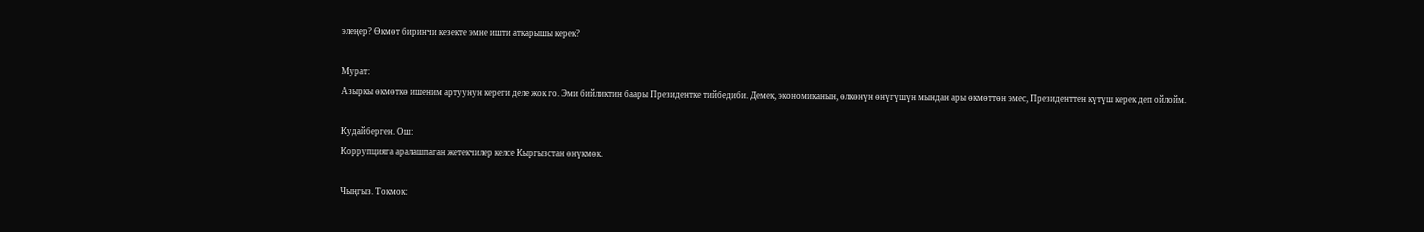элеңер? Өкмөт биринчи кезекте эмне ишти аткарышы керек?

Мурат:
Азыркы өкмөткө ишеним артуунун кереги деле жок го. Эми бийликтин баары Президентке тийбедиби. Демек, экономиканын, өлкөнүн өнүгүшүн мындан ары өкмөттөн эмес, Президенттен күтүш керек деп ойлойм.

Кудайберген. Ош:
Коррупцияга аралашпаган жетекчилер келсе Кыргызстан өнүкмөк.

Чыңгыз. Токмок: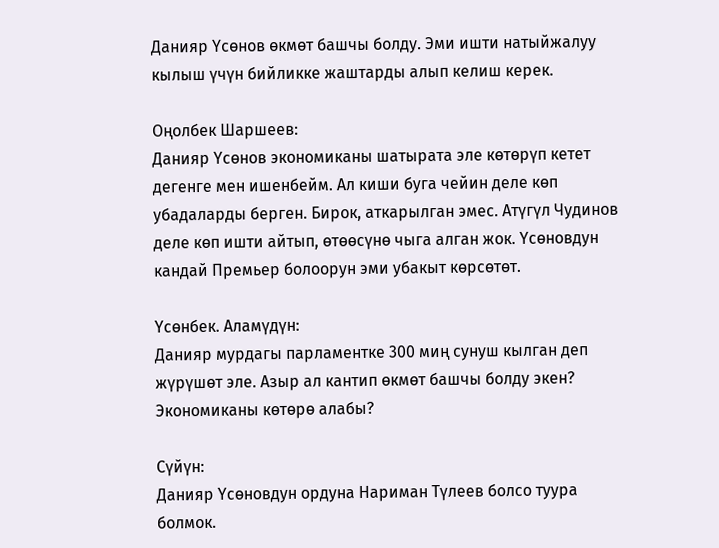Данияр Үсөнов өкмөт башчы болду. Эми ишти натыйжалуу кылыш үчүн бийликке жаштарды алып келиш керек.

Оңолбек Шаршеев:
Данияр Үсөнов экономиканы шатырата эле көтөрүп кетет дегенге мен ишенбейм. Ал киши буга чейин деле көп убадаларды берген. Бирок, аткарылган эмес. Атүгүл Чудинов деле көп ишти айтып, өтөөсүнө чыга алган жок. Үсөновдун кандай Премьер болоорун эми убакыт көрсөтөт.

Үсөнбек. Аламүдүн:
Данияр мурдагы парламентке 300 миң сунуш кылган деп жүрүшөт эле. Азыр ал кантип өкмөт башчы болду экен? Экономиканы көтөрө алабы?

Сүйүн:
Данияр Үсөновдун ордуна Нариман Түлеев болсо туура болмок.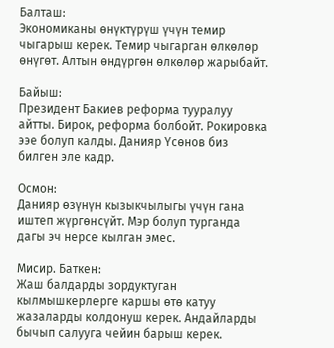Балташ:
Экономиканы өнүктүрүш үчүн темир чыгарыш керек. Темир чыгарган өлкөлөр өнүгөт. Алтын өндүргөн өлкөлөр жарыбайт.

Байыш:
Президент Бакиев реформа тууралуу айтты. Бирок, реформа болбойт. Рокировка ээе болуп калды. Данияр Үсөнов биз билген эле кадр.

Осмон:
Данияр өзүнүн кызыкчылыгы үчүн гана иштеп жүргөнсүйт. Мэр болуп турганда дагы эч нерсе кылган эмес.

Мисир. Баткен:
Жаш балдарды зордуктуган кылмышкерлерге каршы өтө катуу жазаларды колдонуш керек. Андайларды бычып салууга чейин барыш керек.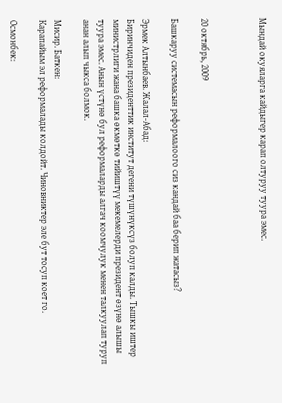Мындай окуяларга кайдыгер карап олтуруу туура эмес.



20 октябрь, 2009

Башкаруу системасын реформалоого сиз кандай баа берип жатасыз?

Эрмек Алтынбаев. Жалал-Абад:
Биринчиден президенттик институт дегени түшүнүксүз болуп калды. Тышкы иштер министрлиги жана башка өкмөткө тийиштүү мекемелерди президент өзүнө алышы туура эмес. Анын үстүнө бул реформаларды алгач коомчулук менен талкуулап туруп анан алып чыкса болмок.

Мисир. Баткен:
Карапайым эл реформалады колдойт. Чиновниктер эле бут тосуп коет го.

Осмонбек: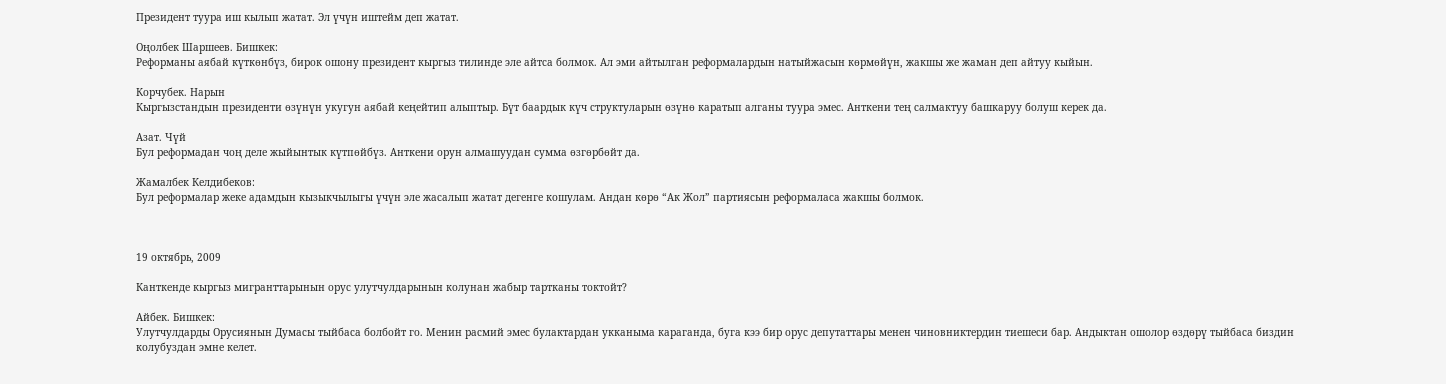Президент туура иш кылып жатат. Эл үчүн иштейм деп жатат.

Оңолбек Шаршеев. Бишкек:
Реформаны аябай күткөнбүз, бирок ошону президент кыргыз тилинде эле айтса болмок. Ал эми айтылган реформалардын натыйжасын көрмөйүн, жакшы же жаман деп айтуу кыйын.

Корчубек. Нарын
Кыргызстандын президенти өзүнүн укугун аябай кеңейтип алыптыр. Бүт баардык күч структуларын өзүнө каратып алганы туура эмес. Анткени тең салмактуу башкаруу болуш керек да.

Азат. Чүй
Бул реформадан чоң деле жыйынтык күтпөйбүз. Анткени орун алмашуудан сумма өзгөрбөйт да.

Жамалбек Келдибеков:
Бул реформалар жеке адамдын кызыкчылыгы үчүн эле жасалып жатат дегенге кошулам. Андан көрө “Ак Жол” партиясын реформаласа жакшы болмок.



19 октябрь, 2009

Канткенде кыргыз мигранттарынын орус улутчулдарынын колунан жабыр тартканы токтойт?

Айбек. Бишкек:
Улутчулдарды Орусиянын Думасы тыйбаса болбойт го. Менин расмий эмес булактардан укканыма караганда, буга кээ бир орус депутаттары менен чиновниктердин тиешеси бар. Андыктан ошолор өздөрү тыйбаса биздин колубуздан эмне келет.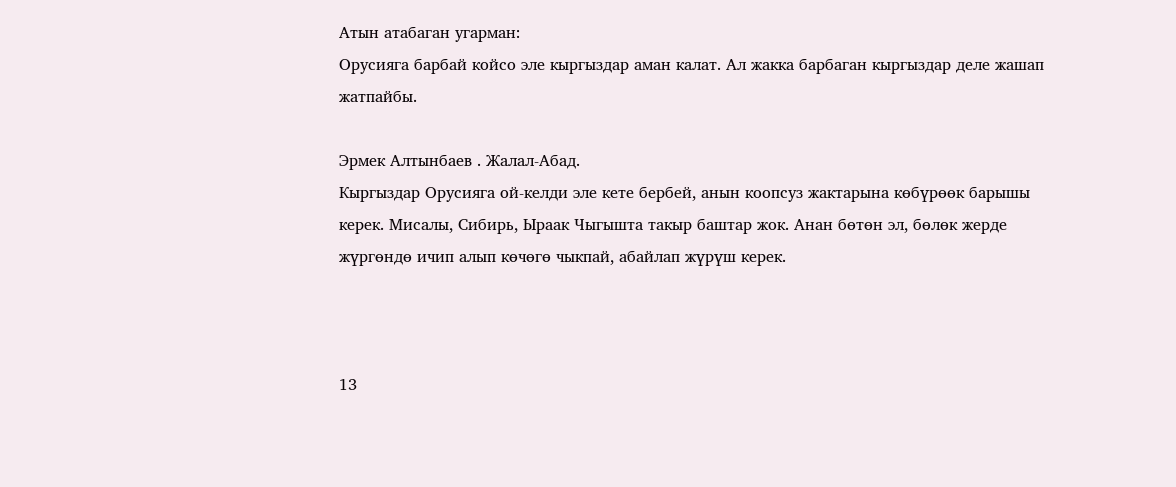Атын атабаган угарман:
Орусияга барбай койсо эле кыргыздар аман калат. Ал жакка барбаган кыргыздар деле жашап жатпайбы.

Эрмек Алтынбаев . Жалал-Абад.
Кыргыздар Орусияга ой-келди эле кете бербей, анын коопсуз жактарына көбүрөөк барышы керек. Мисалы, Сибирь, Ыраак Чыгышта такыр баштар жок. Анан бөтөн эл, бөлөк жерде жүргөндө ичип алып көчөгө чыкпай, абайлап жүрүш керек.



13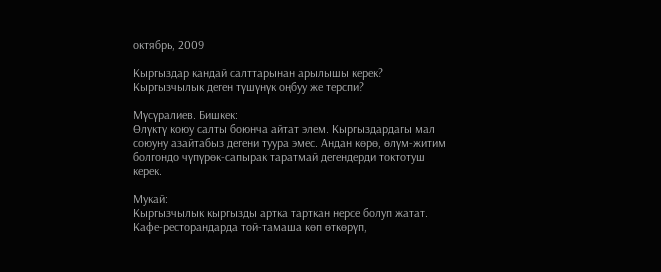октябрь, 2009

Кыргыздар кандай салттарынан арылышы керек? Кыргызчылык деген түшүнүк оңбуу же терспи?

Мүсүралиев. Бишкек:
Өлүктү коюу салты боюнча айтат элем. Кыргыздардагы мал союуну азайтабыз дегени туура эмес. Андан көрө, өлүм-житим болгондо чүпүрөк-сапырак таратмай дегендерди токтотуш керек.

Мукай:
Кыргызчылык кыргызды артка тарткан нерсе болуп жатат. Кафе-ресторандарда той-тамаша көп өткөрүп,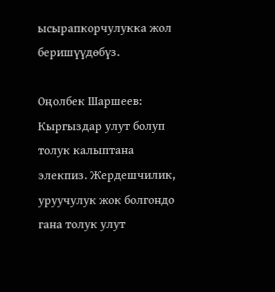ысырапкорчулукка жол беришүүдөбүз.

Оңолбек Шаршеев:
Кыргыздар улут болуп толук калыптана элекпиз. Жердешчилик, уруучулук жок болгондо гана толук улут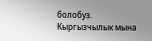болобуз. Кыргызчылык мына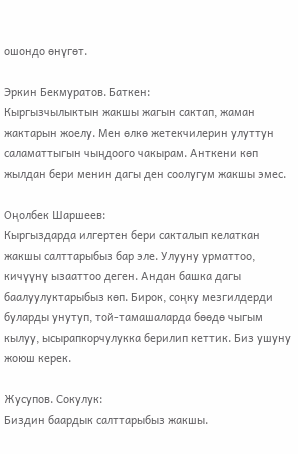ошондо өнүгөт.

Эркин Бекмуратов. Баткен:
Кыргызчылыктын жакшы жагын сактап, жаман жактарын жоелу. Мен өлкө жетекчилерин улуттун саламаттыгын чыңдоого чакырам. Анткени көп жылдан бери менин дагы ден соолугум жакшы эмес.

Оңолбек Шаршеев:
Кыргыздарда илгертен бери сакталып келаткан жакшы салттарыбыз бар эле. Улууну урматтоо, кичүүнү ызааттоо деген. Андан башка дагы баалуулуктарыбыз көп. Бирок, соңку мезгилдерди буларды унутуп, той-тамашаларда бөөдө чыгым кылуу, ысырапкорчулукка берилип кеттик. Биз ушуну жоюш керек.

Жусупов. Сокулук:
Биздин баардык салттарыбыз жакшы.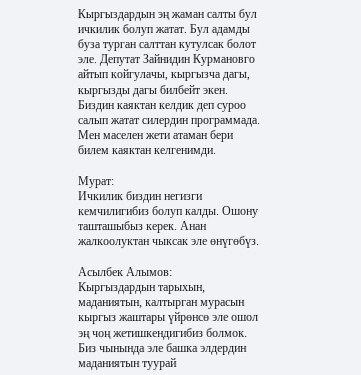Кыргыздардын эң жаман салты бул ичкилик болуп жатат. Бул адамды буза турган салттан кутулсак болот эле. Депутат Зайнидин Курмановго айтып койгулачы, кыргызча дагы, кыргызды дагы билбейт экен. Биздин каяктан келдик деп суроо салып жатат силердин программада. Мен маселен жети атаман бери билем каяктан келгенимди.

Мурат:
Ичкилик биздин негизги кемчилигибиз болуп калды. Ошону ташташыбыз керек. Анан жалкоолуктан чыксак эле өнүгөбүз.

Асылбек Алымов:
Кыргыздардын тарыхын, маданиятын, калтырган мурасын кыргыз жаштары үйрөнсө эле ошол эң чоң жетишкендигибиз болмок. Биз чынында эле башка элдердин маданиятын туурай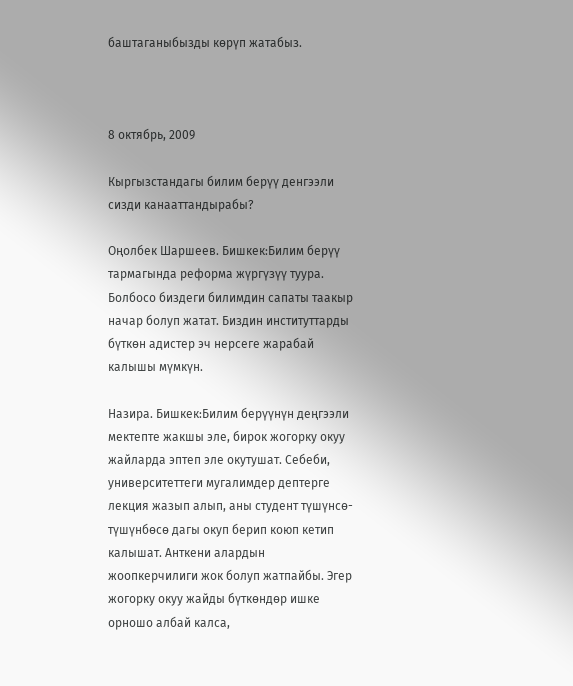баштаганыбызды көрүп жатабыз.



8 октябрь, 2009

Кыргызстандагы билим берүү денгээли сизди канааттандырабы?

Оңолбек Шаршеев. Бишкек:Билим берүү тармагында реформа жүргүзүү туура. Болбосо биздеги билимдин сапаты таакыр начар болуп жатат. Биздин институттарды бүткөн адистер эч нерсеге жарабай калышы мүмкүн.

Назира. Бишкек:Билим берүүнүн деңгээли мектепте жакшы эле, бирок жогорку окуу жайларда эптеп эле окутушат. Себеби, университеттеги мугалимдер дептерге лекция жазып алып, аны студент түшүнсө-түшүнбөсө дагы окуп берип коюп кетип калышат. Анткени алардын жоопкерчилиги жок болуп жатпайбы. Эгер жогорку окуу жайды бүткөндөр ишке орношо албай калса,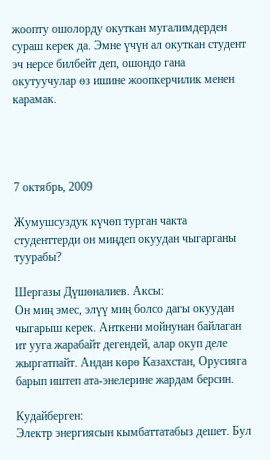жоопту ошолорду окуткан мугалимдерден сураш керек да. Эмне үчүн ал окуткан студент эч нерсе билбейт деп, ошондо гана окутуучулар өз ишине жоопкерчилик менен карамак.




7 октябрь, 2009

Жумушсуздук күчөп турган чакта студенттерди он миңдеп окуудан чыгарганы туурабы?

Шергазы Дүшөналиев. Аксы:
Он миң эмес, элүү миң болсо дагы окуудан чыгарыш керек. Анткени мойнунан байлаган ит ууга жарабайт дегендей, алар окуп деле жыргатпайт. Андан көрө Казахстан, Орусияга барып иштеп ата-энелерине жардам берсин.

Кудайберген:
Электр энергиясын кымбаттатабыз дешет. Бул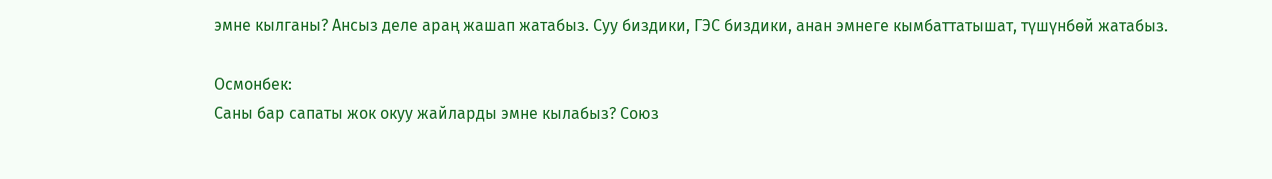эмне кылганы? Ансыз деле араң жашап жатабыз. Суу биздики, ГЭС биздики, анан эмнеге кымбаттатышат, түшүнбөй жатабыз.

Осмонбек:
Саны бар сапаты жок окуу жайларды эмне кылабыз? Союз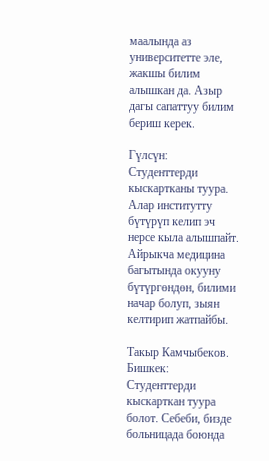маалында аз университетте эле, жакшы билим алышкан да. Азыр дагы сапаттуу билим бериш керек.

Гүлсүн:
Студенттерди кыскартканы туура. Алар институтту бүтүрүп келип эч нерсе кыла алышпайт. Айрыкча медицина багытында окууну бүтүргөндөн, билими начар болуп, зыян келтирип жатпайбы.

Такыр Камчыбеков. Бишкек:
Студенттерди кыскарткан туура болот. Себеби, бизде больницада боюнда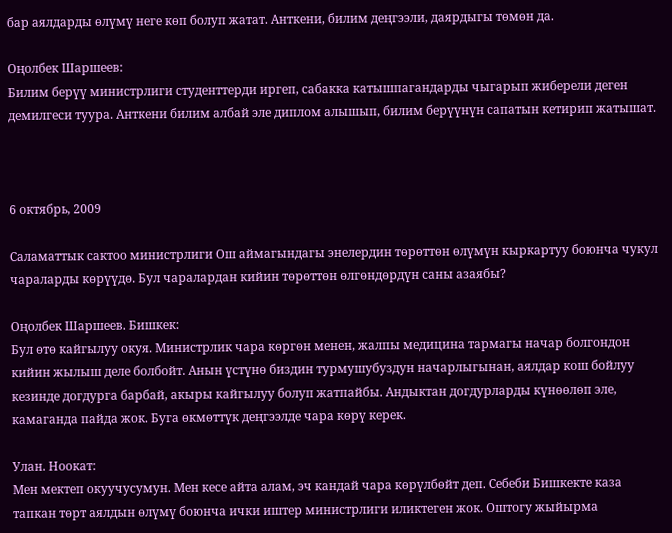бар аялдарды өлүмү неге көп болуп жатат. Анткени, билим деңгээли, даярдыгы төмөн да.

Оңолбек Шаршеев:
Билим берүү министрлиги студенттерди иргеп, сабакка катышпагандарды чыгарып жиберели деген демилгеси туура. Анткени билим албай эле диплом алышып, билим берүүнүн сапатын кетирип жатышат.



6 октябрь, 2009

Саламаттык сактоо министрлиги Ош аймагындагы энелердин төрөттөн өлүмүн кыркартуу боюнча чукул чараларды көрүүдө. Бул чаралардан кийин төрөттөн өлгөндөрдүн саны азаябы?

Оңолбек Шаршеев. Бишкек:
Бул өтө кайгылуу окуя. Министрлик чара көргөн менен, жалпы медицина тармагы начар болгондон кийин жылыш деле болбойт. Анын үстүнө биздин турмушубуздун начарлыгынан, аялдар кош бойлуу кезинде догдурга барбай, акыры кайгылуу болуп жатпайбы. Андыктан догдурларды күнөөлөп эле, камаганда пайда жок. Буга өкмөттүк деңгээлде чара көрү керек.

Улан. Ноокат:
Мен мектеп окуучусумун. Мен кесе айта алам, эч кандай чара көрүлбөйт деп. Себеби Бишкекте каза тапкан төрт аялдын өлүмү боюнча ички иштер министрлиги иликтеген жок. Оштогу жыйырма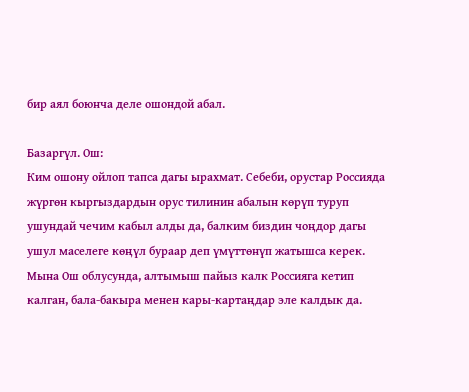бир аял боюнча деле ошондой абал.

Базаргүл. Ош:
Ким ошону ойлоп тапса дагы ырахмат. Себеби, орустар Россияда жүргөн кыргыздардын орус тилинин абалын көрүп туруп ушундай чечим кабыл алды да, балким биздин чоңдор дагы ушул маселеге көңүл бураар деп үмүттөнүп жатышса керек. Мына Ош облусунда, алтымыш пайыз калк Россияга кетип калган, бала-бакыра менен кары-картаңдар эле калдык да.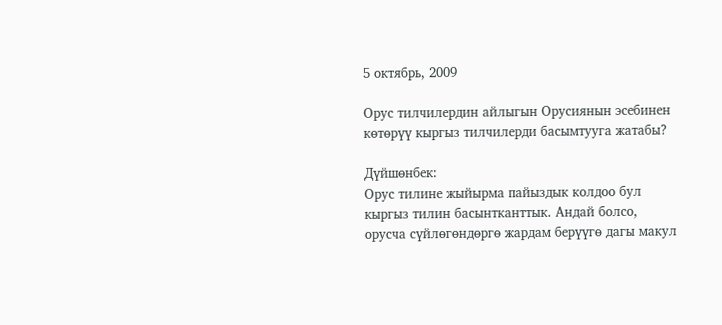5 октябрь, 2009

Орус тилчилердин айлыгын Орусиянын эсебинен көтөрүү кыргыз тилчилерди басымтууга жатабы?

Дүйшөнбек:
Орус тилине жыйырма пайыздык колдоо бул кыргыз тилин басынтканттык. Андай болсо, орусча сүйлөгөндөргө жардам берүүгө дагы макул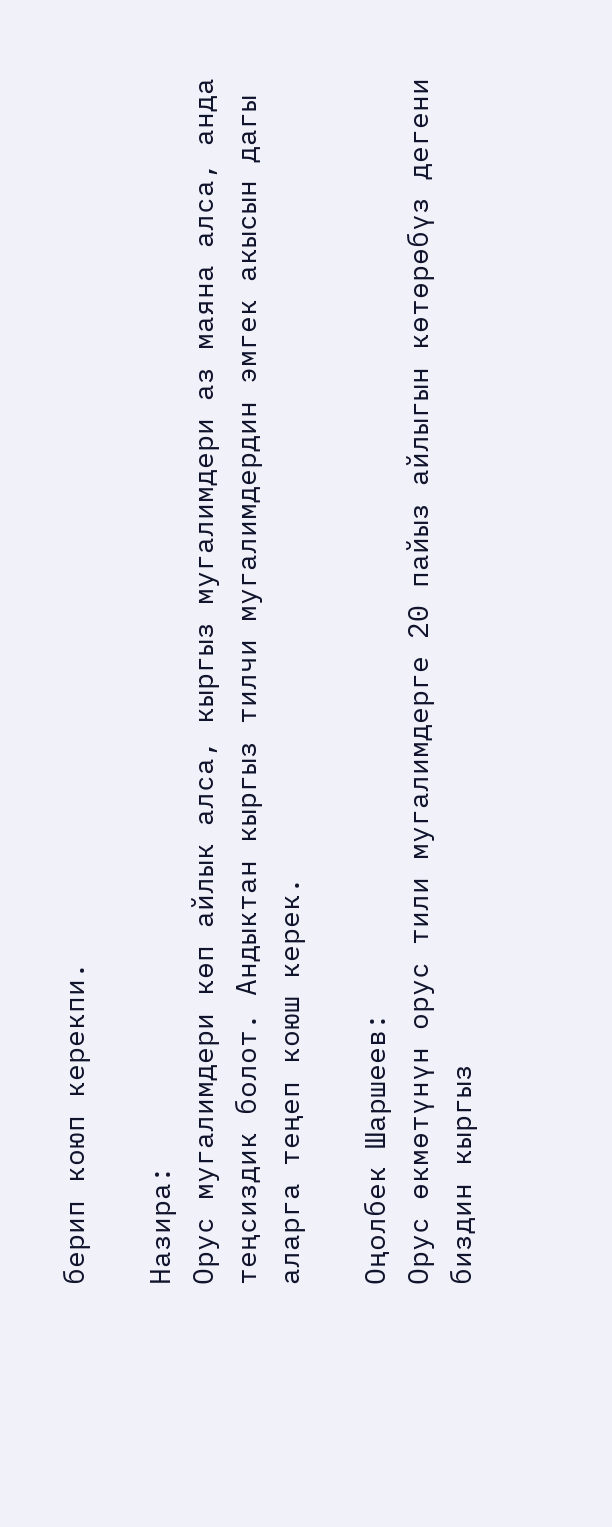берип коюп керекпи.

Назира:
Орус мугалимдери көп айлык алса, кыргыз мугалимдери аз маяна алса, анда теңсиздик болот. Андыктан кыргыз тилчи мугалимдердин эмгек акысын дагы аларга теңеп коюш керек.

Оңолбек Шаршеев:
Орус өкмөтүнүн орус тили мугалимдерге 20 пайыз айлыгын көтөрөбүз дегени биздин кыргыз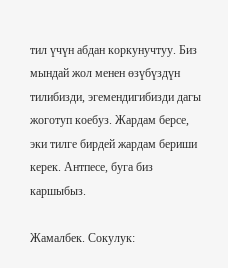тил үчүн абдан коркунучтуу. Биз мындай жол менен өзүбүздүн тилибизди, эгемендигибизди дагы жоготуп коебуз. Жардам берсе, эки тилге бирдей жардам бериши керек. Антпесе, буга биз каршыбыз.

Жамалбек. Сокулук: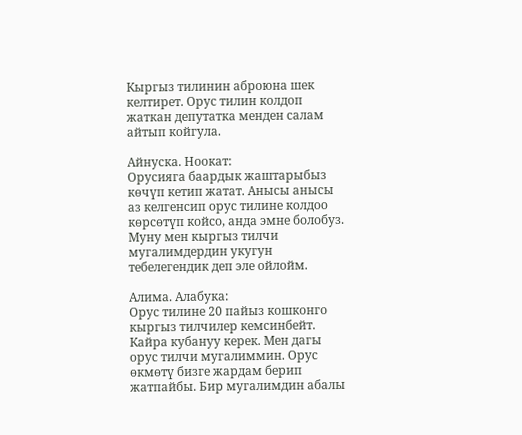Кыргыз тилинин аброюна шек келтирет. Орус тилин колдоп жаткан депутатка менден салам айтып койгула.

Айнуска. Ноокат:
Орусияга баардык жаштарыбыз көчүп кетип жатат. Анысы анысы аз келгенсип орус тилине колдоо көрсөтүп койсо, анда эмне болобуз. Муну мен кыргыз тилчи мугалимдердин укугун тебелегендик деп эле ойлойм.

Алима. Алабука:
Орус тилине 20 пайыз кошконго кыргыз тилчилер кемсинбейт. Кайра кубануу керек. Мен дагы орус тилчи мугалиммин. Орус өкмөтү бизге жардам берип жатпайбы. Бир мугалимдин абалы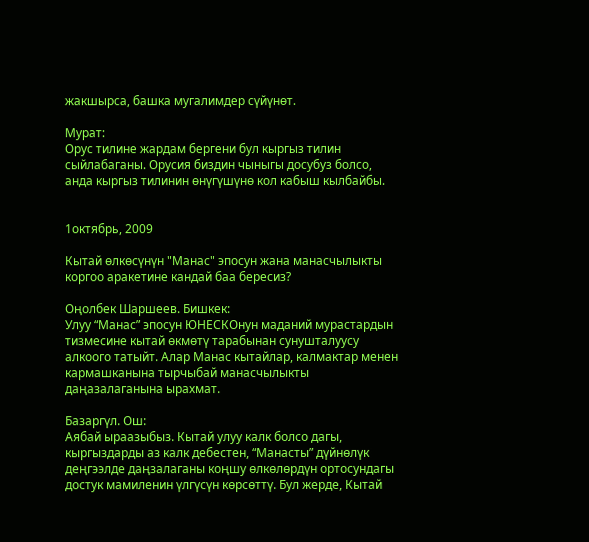жакшырса, башка мугалимдер сүйүнөт.

Мурат:
Орус тилине жардам бергени бул кыргыз тилин сыйлабаганы. Орусия биздин чыныгы досубуз болсо, анда кыргыз тилинин өнүгүшүнө кол кабыш кылбайбы.


1октябрь, 2009

Кытай өлкөсүнүн "Манас" эпосун жана манасчылыкты коргоо аракетине кандай баа бересиз?

Оңолбек Шаршеев. Бишкек:
Улуу “Манас” эпосун ЮНЕСКОнун маданий мурастардын тизмесине кытай өкмөтү тарабынан сунушталуусу алкоого татыйт. Алар Манас кытайлар, калмактар менен кармашканына тырчыбай манасчылыкты даңазалаганына ырахмат.

Базаргүл. Ош:
Аябай ыраазыбыз. Кытай улуу калк болсо дагы, кыргыздарды аз калк дебестен, “Манасты” дүйнөлүк деңгээлде даңзалаганы коңшу өлкөлөрдүн ортосундагы достук мамиленин үлгүсүн көрсөттү. Бул жерде, Кытай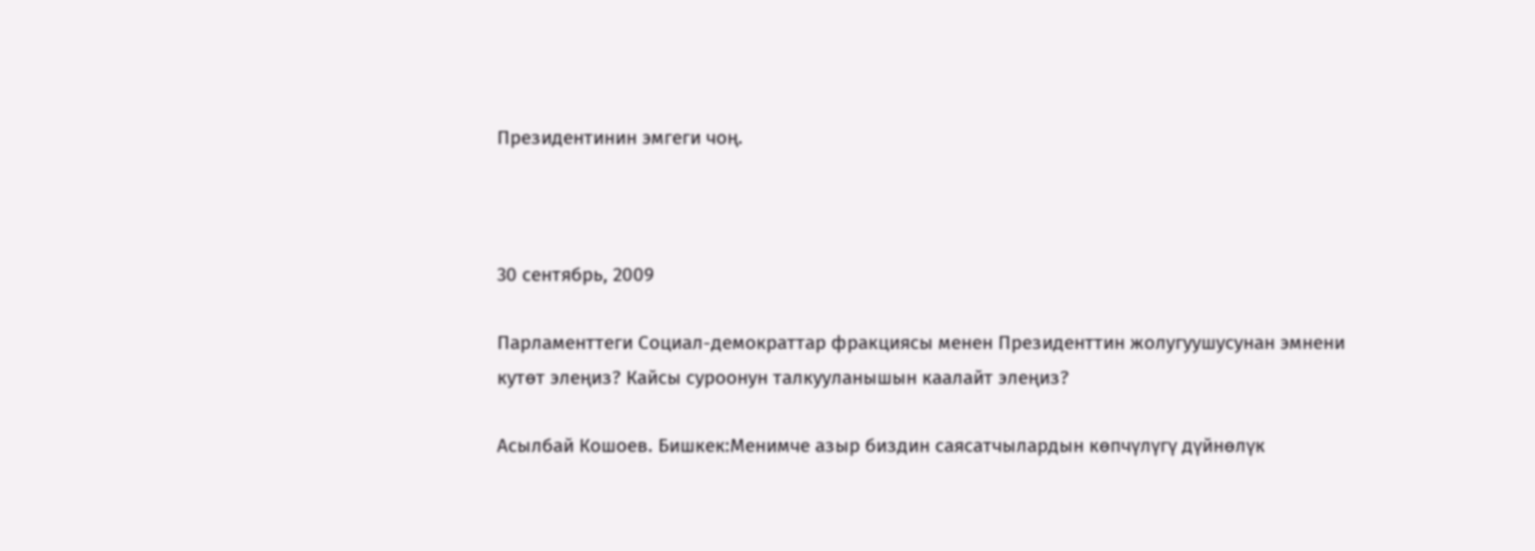Президентинин эмгеги чоң.



30 сентябрь, 2009

Парламенттеги Социал-демократтар фракциясы менен Президенттин жолугуушусунан эмнени кутөт элеңиз? Кайсы суроонун талкууланышын каалайт элеңиз?

Асылбай Кошоев. Бишкек:Менимче азыр биздин саясатчылардын көпчүлүгү дүйнөлүк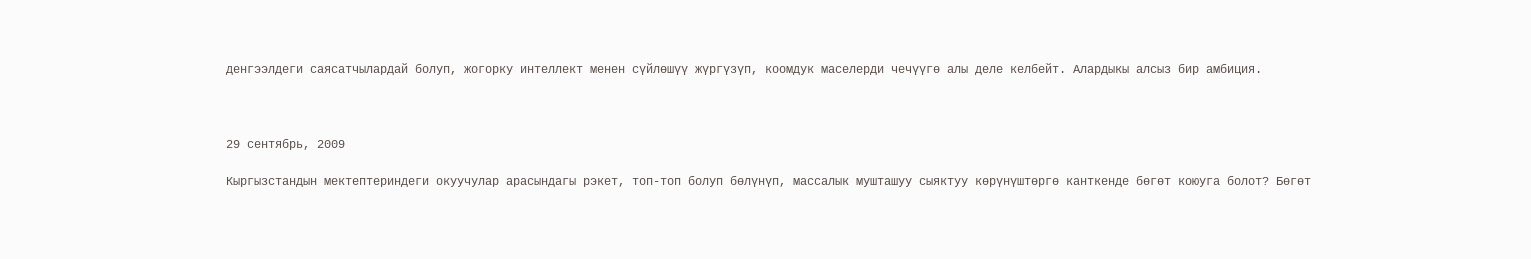денгээлдеги саясатчылардай болуп, жогорку интеллект менен сүйлөшүү жүргүзүп, коомдук маселерди чечүүгө алы деле келбейт. Алардыкы алсыз бир амбиция.



29 сентябрь, 2009

Кыргызстандын мектептериндеги окуучулар арасындагы рэкет, топ-топ болуп бөлүнүп, массалык мушташуу сыяктуу көрүнүштөргө канткенде бөгөт коюуга болот? Бөгөт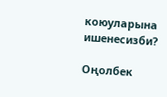коюуларына ишенесизби?

Оңолбек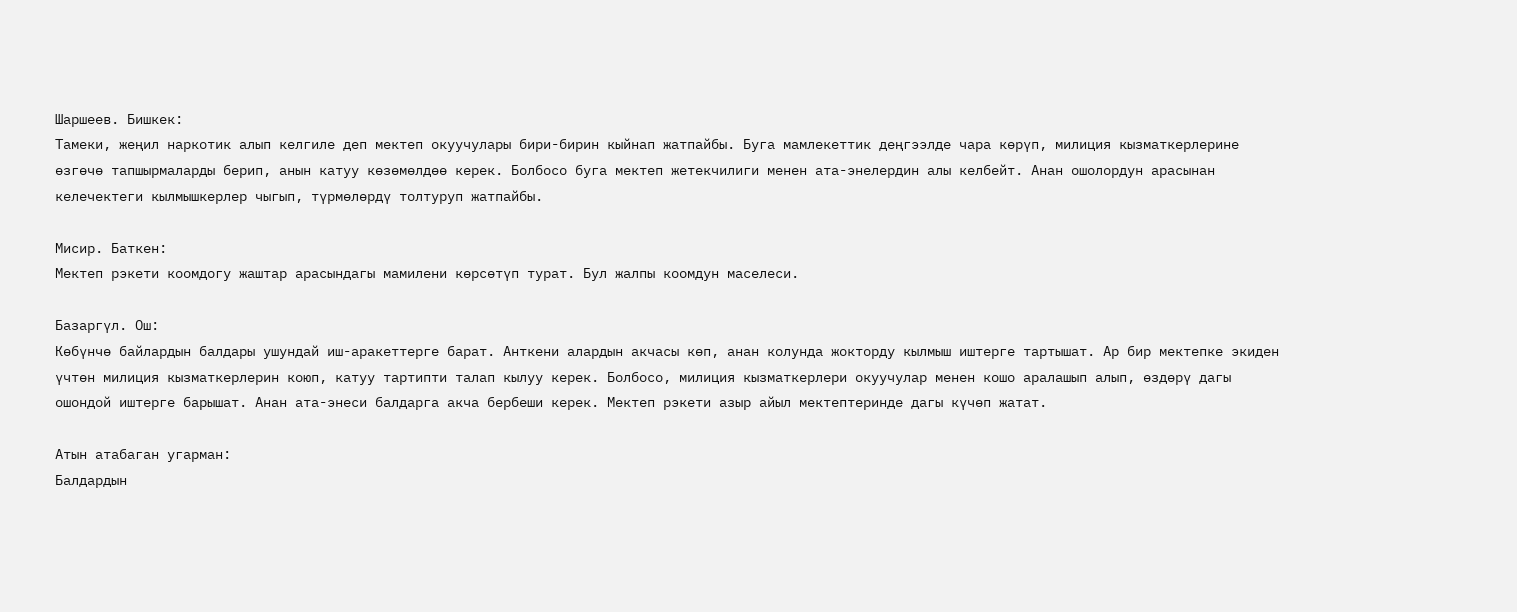Шаршеев. Бишкек:
Тамеки, жеңил наркотик алып келгиле деп мектеп окуучулары бири-бирин кыйнап жатпайбы. Буга мамлекеттик деңгээлде чара көрүп, милиция кызматкерлерине өзгөчө тапшырмаларды берип, анын катуу көзөмөлдөө керек. Болбосо буга мектеп жетекчилиги менен ата-энелердин алы келбейт. Анан ошолордун арасынан келечектеги кылмышкерлер чыгып, түрмөлөрдү толтуруп жатпайбы.

Мисир. Баткен:
Мектеп рэкети коомдогу жаштар арасындагы мамилени көрсөтүп турат. Бул жалпы коомдун маселеси.

Базаргүл. Ош:
Көбүнчө байлардын балдары ушундай иш-аракеттерге барат. Анткени алардын акчасы көп, анан колунда жокторду кылмыш иштерге тартышат. Ар бир мектепке экиден үчтөн милиция кызматкерлерин коюп, катуу тартипти талап кылуу керек. Болбосо, милиция кызматкерлери окуучулар менен кошо аралашып алып, өздөрү дагы ошондой иштерге барышат. Анан ата-энеси балдарга акча бербеши керек. Мектеп рэкети азыр айыл мектептеринде дагы күчөп жатат.

Атын атабаган угарман:
Балдардын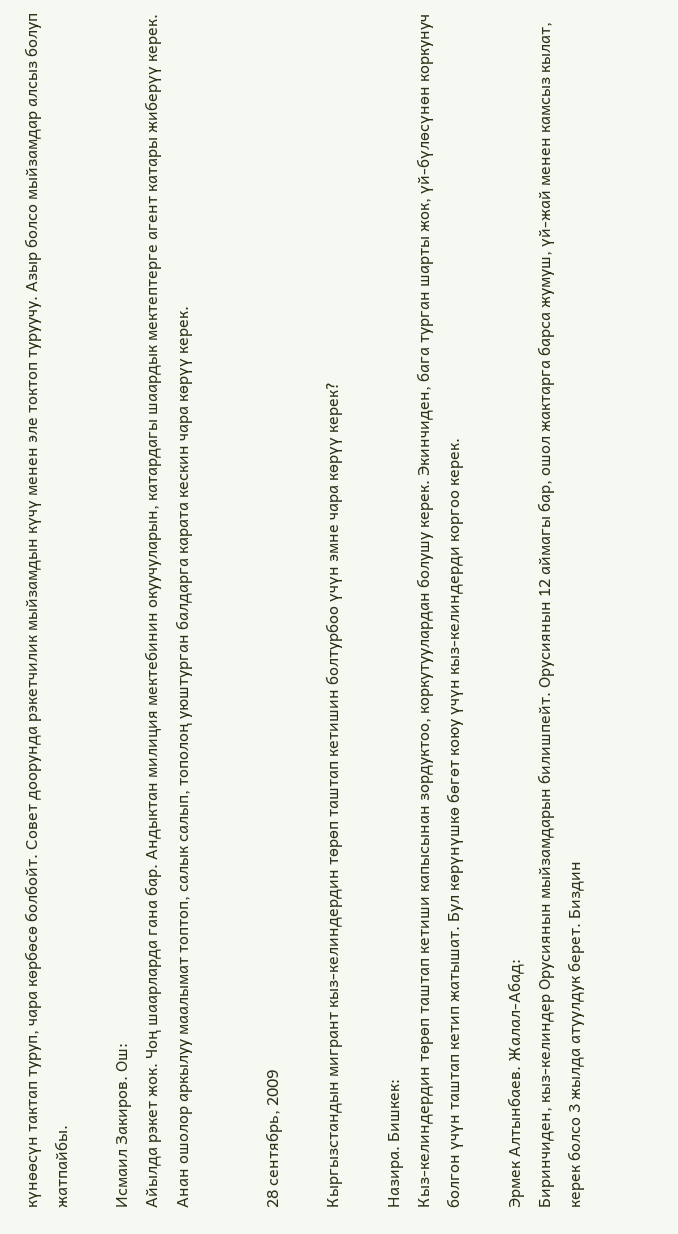күнөөсүн тактап туруп, чара көрбөсө болбойт. Совет доорунда рэкетчилик мыйзамдын күчү менен эле токтоп туруучу. Азыр болсо мыйзамдар алсыз болуп жатпайбы.

Исмаил Закиров. Ош:
Айылда рэкет жок. Чоң шаарларда гана бар. Андыктан милиция мектебинин окуучуларын, катардагы шаардык мектептерге агент катары жиберүү керек. Анан ошолор аркылуу маалымат топтоп, салык салып, тополоң уюштурган балдарга карата кескин чара көрүү керек.


28 сентябрь, 2009

Кыргызстандын мигрант кыз-келиндердин төрөп таштап кетишин болтурбоо үчүн эмне чара көрүү керек?

Назира. Бишкек:
Кыз-келиндердин төрөп таштап кетиши капысынан зордуктоо, коркутуулардан болушу керек. Экинчиден, бага турган шарты жок, үй-бүлөсүнөн коркунуч болгон үчүн таштап кетип жатышат. Бул көрүнүшкө бөгөт коюу үчүн кыз-келиндерди коргоо керек.

Эрмек Алтынбаев. Жалал-Абад:
Биринчиден, кыз-келиндер Орусиянын мыйзамдарын билишпейт. Орусиянын 12 аймагы бар, ошол жактарга барса жумуш, үй-жай менен камсыз кылат, керек болсо 3 жылда атуулдук берет. Биздин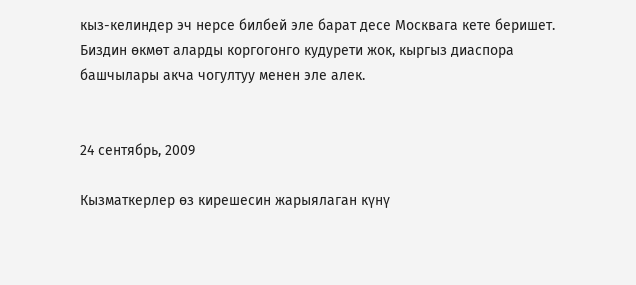кыз-келиндер эч нерсе билбей эле барат десе Москвага кете беришет. Биздин өкмөт аларды коргогонго кудурети жок, кыргыз диаспора башчылары акча чогултуу менен эле алек.


24 сентябрь, 2009

Кызматкерлер өз кирешесин жарыялаган күнү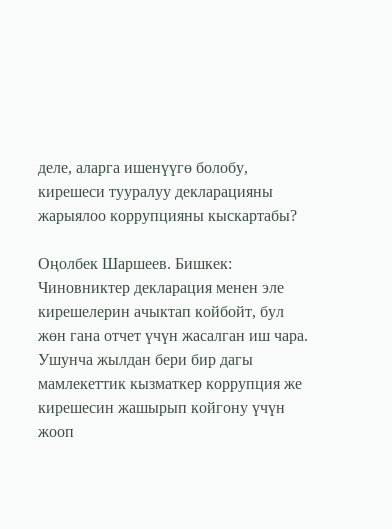деле, аларга ишенүүгө болобу, кирешеси тууралуу декларацияны жарыялоо коррупцияны кыскартабы?

Оңолбек Шаршеев. Бишкек:
Чиновниктер декларация менен эле кирешелерин ачыктап койбойт, бул жөн гана отчет үчүн жасалган иш чара. Ушунча жылдан бери бир дагы мамлекеттик кызматкер коррупция же кирешесин жашырып койгону үчүн жооп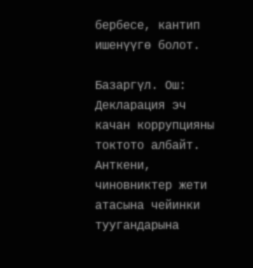бербесе, кантип ишенүүгө болот.

Базаргүл. Ош:
Декларация эч качан коррупцияны токтото албайт. Анткени, чиновниктер жети атасына чейинки туугандарына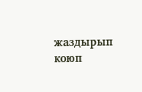жаздырып коюп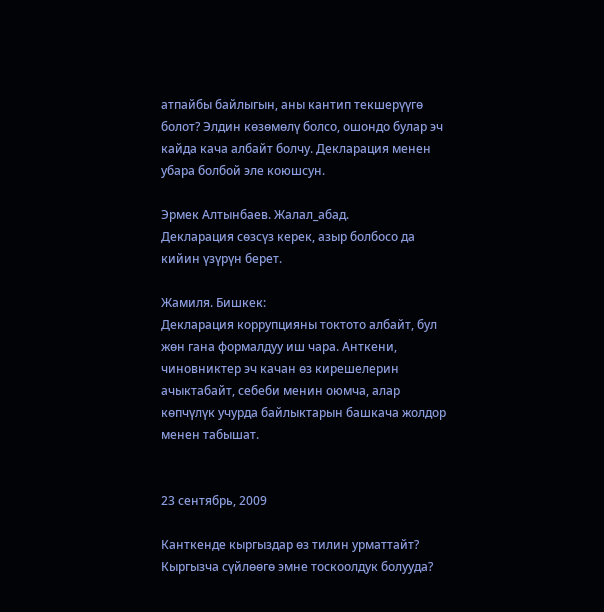атпайбы байлыгын, аны кантип текшерүүгө болот? Элдин көзөмөлү болсо, ошондо булар эч кайда кача албайт болчу. Декларация менен убара болбой эле коюшсун.

Эрмек Алтынбаев. Жалал_абад.
Декларация сөзсүз керек, азыр болбосо да кийин үзүрүн берет.

Жамиля. Бишкек:
Декларация коррупцияны токтото албайт, бул жөн гана формалдуу иш чара. Анткени, чиновниктер эч качан өз кирешелерин ачыктабайт, себеби менин оюмча, алар көпчүлүк учурда байлыктарын башкача жолдор менен табышат.


23 сентябрь, 2009

Канткенде кыргыздар өз тилин урматтайт? Кыргызча сүйлөөгө эмне тоскоолдук болууда?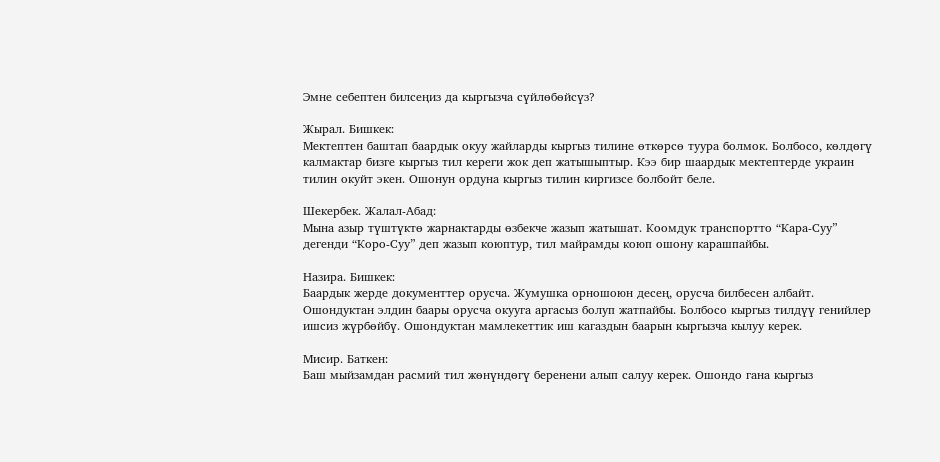Эмне себептен билсеңиз да кыргызча сүйлөбөйсүз?

Жырал. Бишкек:
Мектептен баштап баардык окуу жайларды кыргыз тилине өткөрсө туура болмок. Болбосо, көлдөгү калмактар бизге кыргыз тил кереги жок деп жатышыптыр. Кээ бир шаардык мектептерде украин тилин окуйт экен. Ошонун ордуна кыргыз тилин киргизсе болбойт беле.

Шекербек. Жалал-Абад:
Мына азыр түштүктө жарнактарды өзбекче жазып жатышат. Коомдук транспортто “Кара-Суу” дегенди “Коро-Суу” деп жазып коюптур, тил майрамды коюп ошону карашпайбы.

Назира. Бишкек:
Баардык жерде документтер орусча. Жумушка орношоюн десең, орусча билбесен албайт. Ошондуктан элдин баары орусча окууга аргасыз болуп жатпайбы. Болбосо кыргыз тилдүү генийлер ишсиз жүрбөйбү. Ошондуктан мамлекеттик иш кагаздын баарын кыргызча кылуу керек.

Мисир. Баткен:
Баш мыйзамдан расмий тил жөнүндөгү беренени алып салуу керек. Ошондо гана кыргыз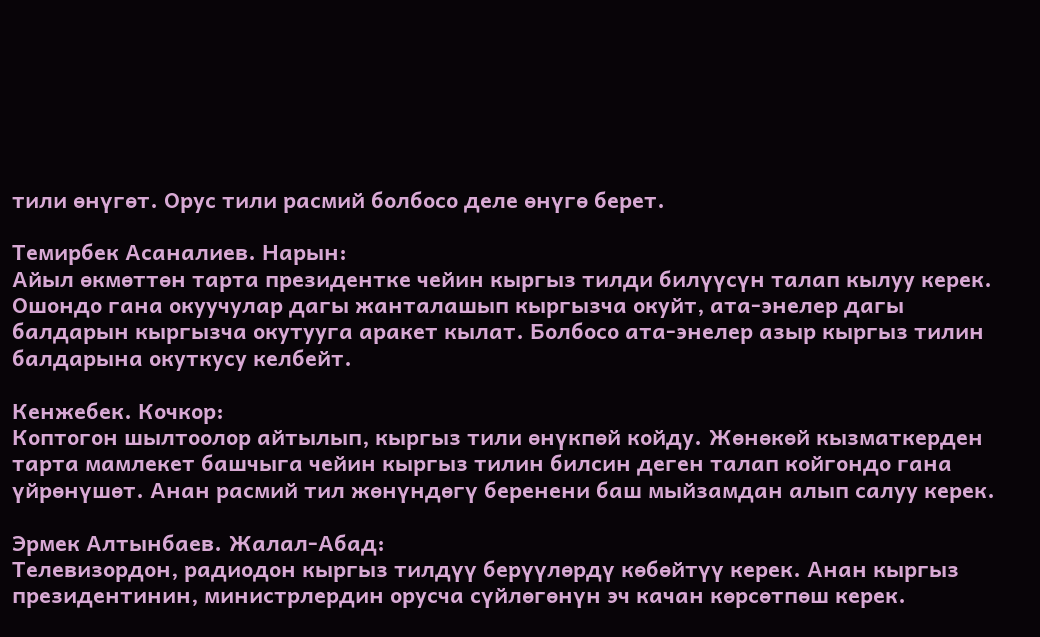тили өнүгөт. Орус тили расмий болбосо деле өнүгө берет.

Темирбек Асаналиев. Нарын:
Айыл өкмөттөн тарта президентке чейин кыргыз тилди билүүсүн талап кылуу керек. Ошондо гана окуучулар дагы жанталашып кыргызча окуйт, ата-энелер дагы балдарын кыргызча окутууга аракет кылат. Болбосо ата-энелер азыр кыргыз тилин балдарына окуткусу келбейт.

Кенжебек. Кочкор:
Коптогон шылтоолор айтылып, кыргыз тили өнүкпөй койду. Жөнөкөй кызматкерден тарта мамлекет башчыга чейин кыргыз тилин билсин деген талап койгондо гана үйрөнүшөт. Анан расмий тил жөнүндөгү беренени баш мыйзамдан алып салуу керек.

Эрмек Алтынбаев. Жалал-Абад:
Телевизордон, радиодон кыргыз тилдүү берүүлөрдү көбөйтүү керек. Анан кыргыз президентинин, министрлердин орусча сүйлөгөнүн эч качан көрсөтпөш керек.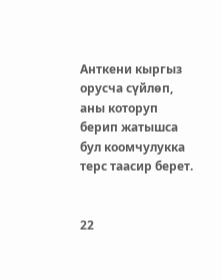Анткени кыргыз орусча сүйлөп, аны которуп берип жатышса бул коомчулукка терс таасир берет.


22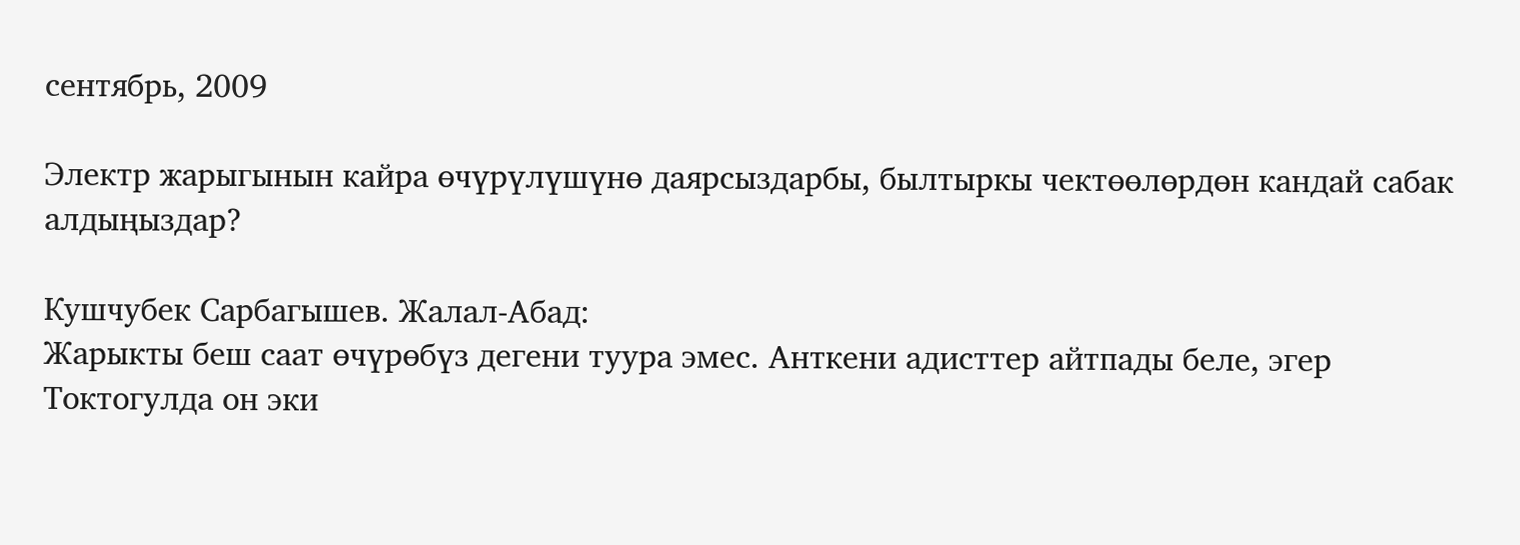сентябрь, 2009

Электр жарыгынын кайра өчүрүлүшүнө даярсыздарбы, былтыркы чектөөлөрдөн кандай сабак алдыңыздар?

Кушчубек Сарбагышев. Жалал-Абад:
Жарыкты беш саат өчүрөбүз дегени туура эмес. Анткени адисттер айтпады беле, эгер Токтогулда он эки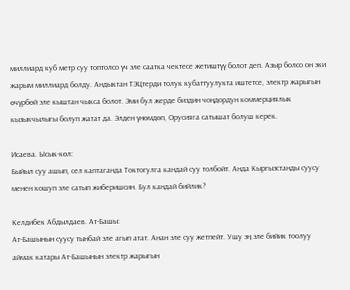миллиард куб метр суу топтолсо үч эле саатка чектесе жетиштүү болот деп. Азыр болсо он эки жарым миллиард болду. Андыктан ТЭЦтерди толук кубаттуулукта иштетсе, электр жарыгын өчүрбөй эле кыштан чыкса болот. Эми бул жерде биздин чоңдордун коммерциялык кызыкчылыгы болуп жатат да. Элден үнөмдөп, Орусияга сатышат болуш керек.

Исаева. Ысык-көл:
Быйыл суу ашып, сел каптаганда Токтогулга кандай суу толбойт. Анда Кыргызстанды суусу менен кошуп эле сатып жиберишсин. Бул кандай бийлик?

Келдибек Абдылдаев. Ат-Башы:
Ат-Башынын суусу тынбай эле агып атат. Анан эле суу жетпейт. Ушу эң эле бийик тоолуу аймак катары Ат-Башынын электр жарыгын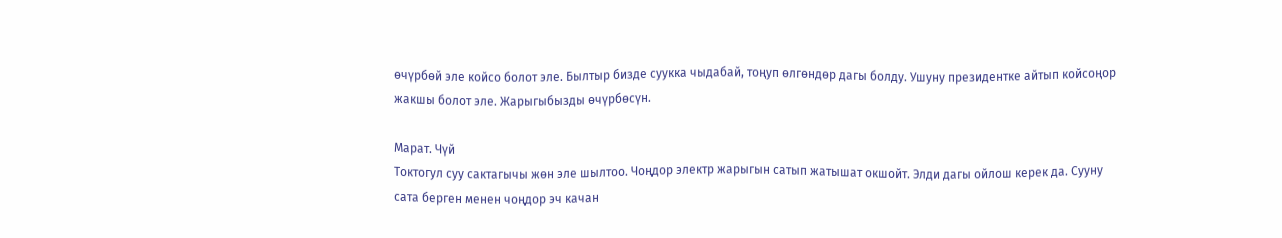өчүрбөй эле койсо болот эле. Былтыр бизде суукка чыдабай, тоңуп өлгөндөр дагы болду. Ушуну президентке айтып койсоңор жакшы болот эле. Жарыгыбызды өчүрбөсүн.

Марат. Чүй
Токтогул суу сактагычы жөн эле шылтоо. Чоңдор электр жарыгын сатып жатышат окшойт. Элди дагы ойлош керек да. Сууну сата берген менен чоңдор эч качан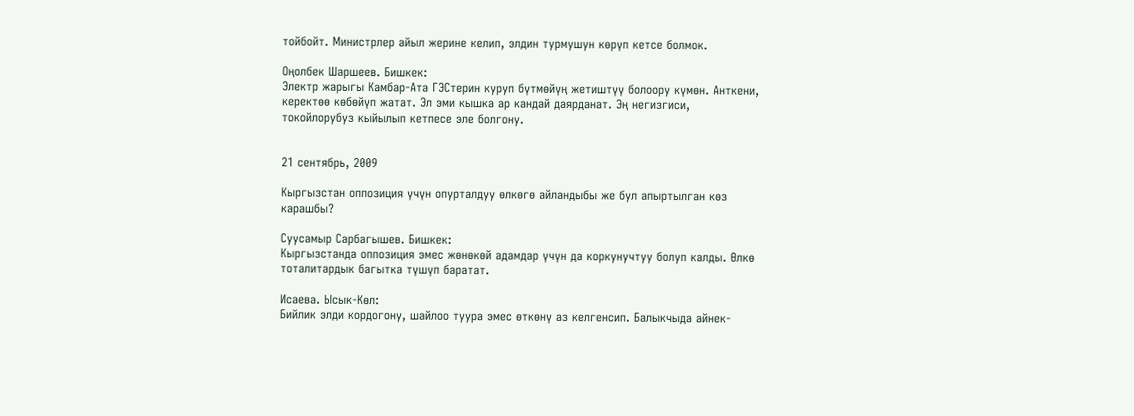тойбойт. Министрлер айыл жерине келип, элдин турмушун көрүп кетсе болмок.

Оңолбек Шаршеев. Бишкек:
Электр жарыгы Камбар-Ата ГЭСтерин куруп бүтмөйүң жетиштүү болоору күмөн. Анткени, керектөө көбөйүп жатат. Эл эми кышка ар кандай даярданат. Эң негизгиси, токойлорубуз кыйылып кетпесе эле болгону.


21 сентябрь, 2009

Кыргызстан оппозиция үчүн опурталдуу өлкөгө айландыбы же бул апыртылган көз карашбы?

Суусамыр Сарбагышев. Бишкек:
Кыргызстанда оппозиция эмес жөнөкөй адамдар үчүн да коркунучтуу болуп калды. Өлкө тоталитардык багытка түшүп баратат.

Исаева. Ысык-Көл:
Бийлик элди кордогону, шайлоо туура эмес өткөнү аз келгенсип. Балыкчыда айнек-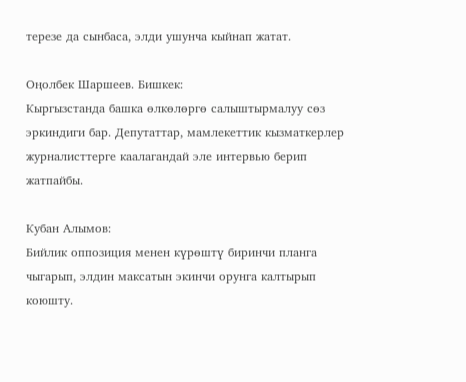терезе да сынбаса, элди ушунча кыйнап жатат.

Оңолбек Шаршеев. Бишкек:
Кыргызстанда башка өлкөлөргө салыштырмалуу сөз эркиндиги бар. Депутаттар, мамлекеттик кызматкерлер журналисттерге каалагандай эле интервью берип жатпайбы.

Кубан Алымов:
Бийлик оппозиция менен күрөштү биринчи планга чыгарып, элдин максатын экинчи орунга калтырып коюшту.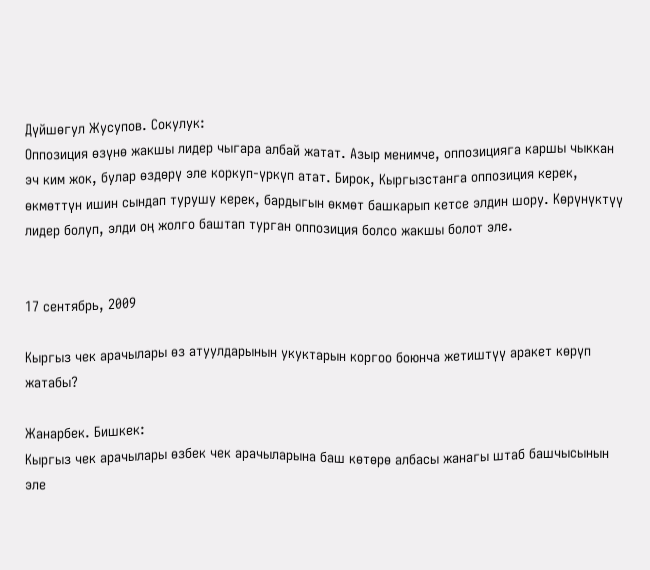Дүйшөгул Жусупов. Сокулук:
Оппозиция өзүнө жакшы лидер чыгара албай жатат. Азыр менимче, оппозицияга каршы чыккан эч ким жок, булар өздөрү эле коркуп-үркүп атат. Бирок, Кыргызстанга оппозиция керек, өкмөттүн ишин сындап турушу керек, бардыгын өкмөт башкарып кетсе элдин шору. Көрүнүктүү лидер болуп, элди оң жолго баштап турган оппозиция болсо жакшы болот эле.


17 сентябрь, 2009

Кыргыз чек арачылары өз атуулдарынын укуктарын коргоо боюнча жетиштүү аракет көрүп жатабы?

Жанарбек. Бишкек:
Кыргыз чек арачылары өзбек чек арачыларына баш көтөрө албасы жанагы штаб башчысынын эле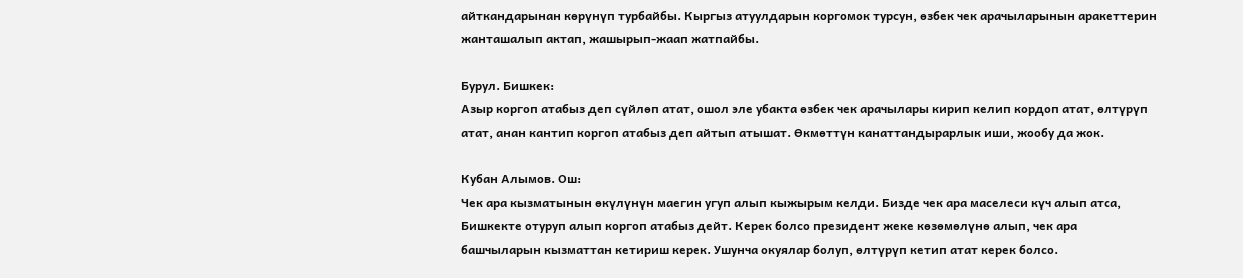айткандарынан көрүнүп турбайбы. Кыргыз атуулдарын коргомок турсун, өзбек чек арачыларынын аракеттерин жанташалып актап, жашырып-жаап жатпайбы.

Бурул. Бишкек:
Азыр коргоп атабыз деп сүйлөп атат, ошол эле убакта өзбек чек арачылары кирип келип кордоп атат, өлтүрүп атат, анан кантип коргоп атабыз деп айтып атышат. Өкмөттүн канаттандырарлык иши, жообу да жок.

Кубан Алымов. Ош:
Чек ара кызматынын өкүлүнүн маегин угуп алып кыжырым келди. Бизде чек ара маселеси күч алып атса, Бишкекте отуруп алып коргоп атабыз дейт. Керек болсо президент жеке көзөмөлүнө алып, чек ара башчыларын кызматтан кетириш керек. Ушунча окуялар болуп, өлтүрүп кетип атат керек болсо.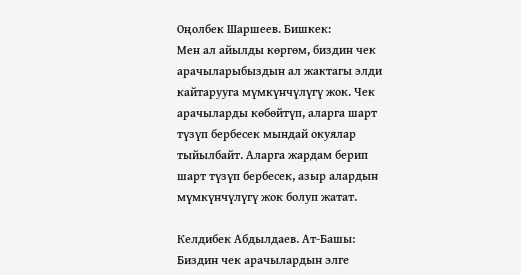Оңолбек Шаршеев. Бишкек:
Мен ал айылды көргөм, биздин чек арачыларыбыздын ал жактагы элди кайтарууга мүмкүнчүлүгү жок. Чек арачыларды көбөйтүп, аларга шарт түзүп бербесек мындай окуялар тыйылбайт. Аларга жардам берип шарт түзүп бербесек, азыр алардын мүмкүнчүлүгү жок болуп жатат.

Келдибек Абдылдаев. Ат-Башы:
Биздин чек арачылардын элге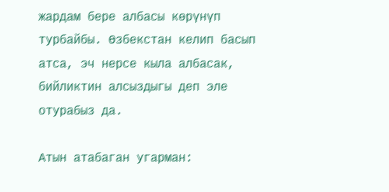жардам бере албасы көрүнүп турбайбы. Өзбекстан келип басып атса, эч нерсе кыла албасак, бийликтин алсыздыгы деп эле отурабыз да.

Атын атабаган угарман: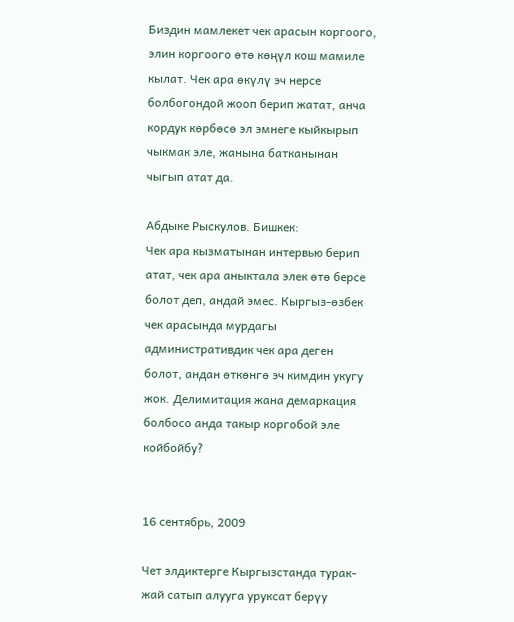Биздин мамлекет чек арасын коргоого, элин коргоого өтө көңүл кош мамиле кылат. Чек ара өкүлү эч нерсе болбогондой жооп берип жатат, анча кордук көрбөсө эл эмнеге кыйкырып чыкмак эле, жанына батканынан чыгып атат да.

Абдыке Рыскулов. Бишкек:
Чек ара кызматынан интервью берип атат, чек ара аныктала элек өтө берсе болот деп, андай эмес. Кыргыз-өзбек чек арасында мурдагы административдик чек ара деген болот, андан өткөнгө эч кимдин укугу жок. Делимитация жана демаркация болбосо анда такыр коргобой эле койбойбу?


16 сентябрь, 2009

Чет элдиктерге Кыргызстанда турак-жай сатып алууга уруксат берүу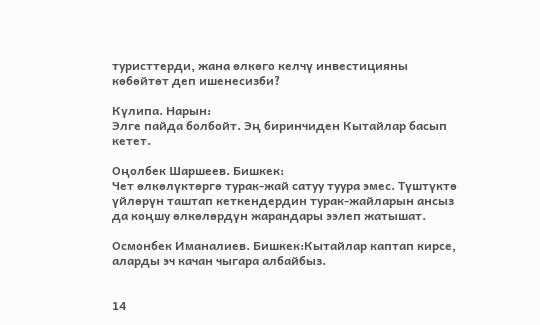туристтерди, жана өлкөго келчү инвестицияны көбөйтөт деп ишенесизби?

Күлипа. Нарын:
Элге пайда болбойт. Эң биринчиден Кытайлар басып кетет.

Оңолбек Шаршеев. Бишкек:
Чет өлкөлүктөргө турак-жай сатуу туура эмес. Түштүктө үйлөрүн таштап кеткендердин турак-жайларын ансыз да коңшу өлкөлөрдүн жарандары ээлеп жатышат.

Осмонбек Иманалиев. Бишкек:Кытайлар каптап кирсе, аларды эч качан чыгара албайбыз.


14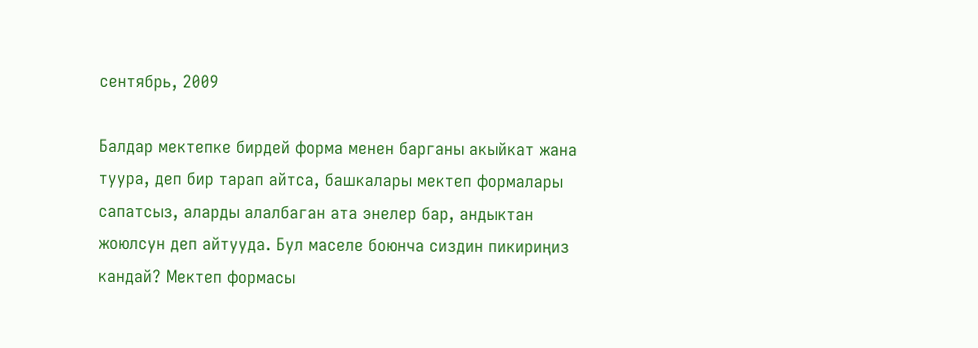сентябрь, 2009

Балдар мектепке бирдей форма менен барганы акыйкат жана туура, деп бир тарап айтса, башкалары мектеп формалары сапатсыз, аларды алалбаган ата энелер бар, андыктан жоюлсун деп айтууда. Бул маселе боюнча сиздин пикириңиз кандай? Мектеп формасы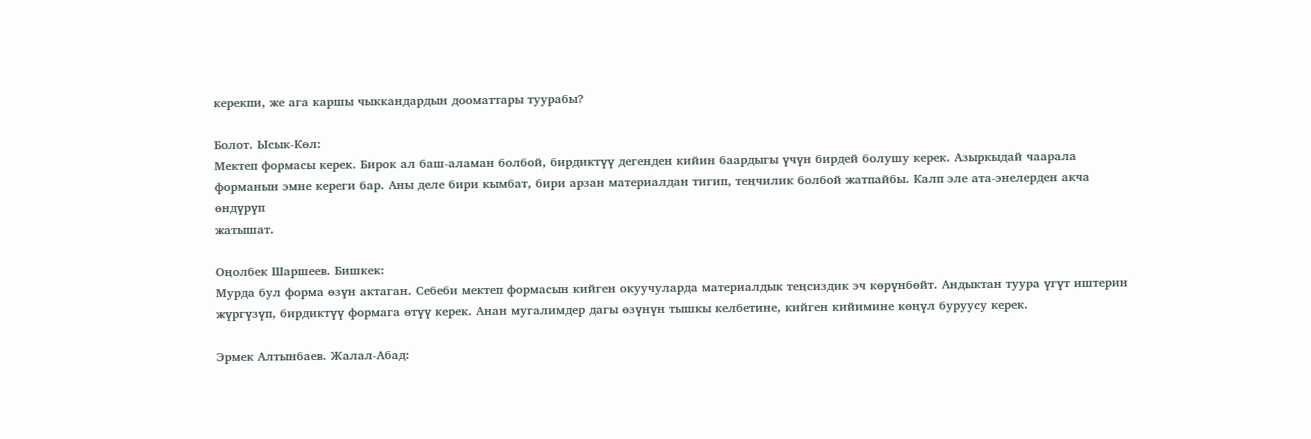керекпи, же ага каршы чыккандардын дооматтары туурабы?

Болот. Ысык-Көл:
Мектеп формасы керек. Бирок ал баш-аламан болбой, бирдиктүү дегенден кийин баардыгы үчүн бирдей болушу керек. Азыркыдай чаарала форманын эмне кереги бар. Аны деле бири кымбат, бири арзан материалдан тигип, теңчилик болбой жатпайбы. Калп эле ата-энелерден акча өндүрүп
жатышат.

Оңолбек Шаршеев. Бишкек:
Мурда бул форма өзүн актаган. Себеби мектеп формасын кийген окуучуларда материалдык теңсиздик эч көрүнбөйт. Андыктан туура үгүт иштерин жүргүзүп, бирдиктүү формага өтүү керек. Анан мугалимдер дагы өзүнүн тышкы келбетине, кийген кийимине көңүл буруусу керек.

Эрмек Алтынбаев. Жалал-Абад: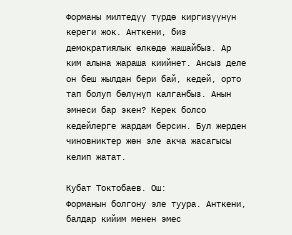Форманы милтедүү түрдө киргизүүнүн кереги жок. Анткени, биз демократиялык өлкөдө жашайбыз. Ар ким алына жараша киийнет. Ансыз деле он беш жылдан бери бай, кедей, орто тап болуп бөлүнүп калганбыз. Анын эмнеси бар экен? Керек болсо кедейлерге жардам берсин. Бул жерден чиновниктер жөн эле акча жасагысы келип жатат.

Кубат Токтобаев. Ош:
Форманын болгону эле туура. Анткени, балдар кийим менен эмес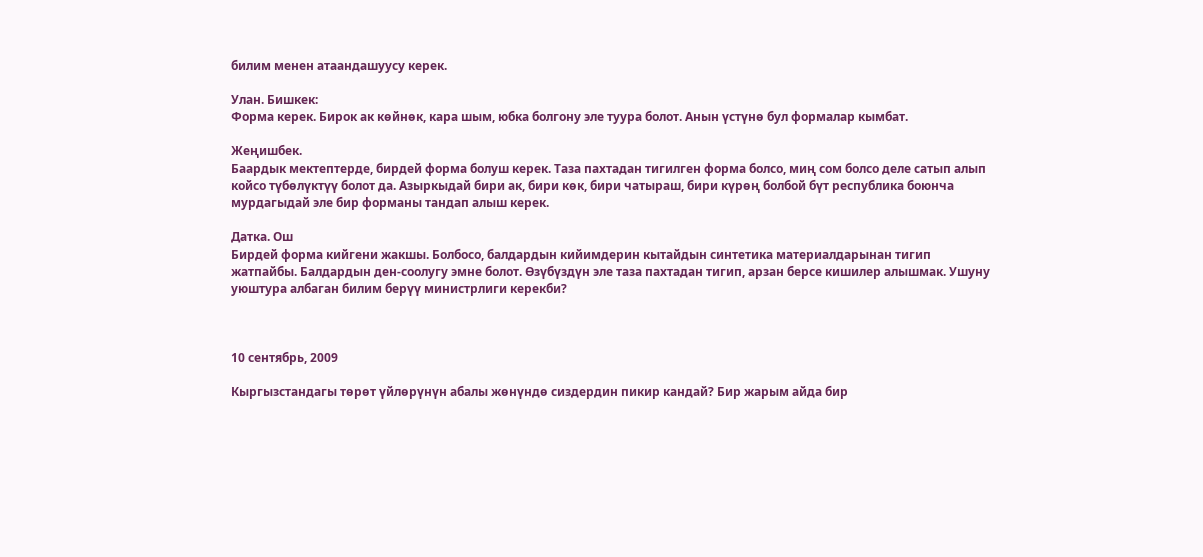билим менен атаандашуусу керек.

Улан. Бишкек:
Форма керек. Бирок ак көйнөк, кара шым, юбка болгону эле туура болот. Анын үстүнө бул формалар кымбат.

Жеңишбек.
Баардык мектептерде, бирдей форма болуш керек. Таза пахтадан тигилген форма болсо, миң сом болсо деле сатып алып койсо түбөлүктүү болот да. Азыркыдай бири ак, бири көк, бири чатыраш, бири күрөң болбой бүт республика боюнча мурдагыдай эле бир форманы тандап алыш керек.

Датка. Ош
Бирдей форма кийгени жакшы. Болбосо, балдардын кийимдерин кытайдын синтетика материалдарынан тигип жатпайбы. Балдардын ден-соолугу эмне болот. Өзүбүздүн эле таза пахтадан тигип, арзан берсе кишилер алышмак. Ушуну уюштура албаган билим берүү министрлиги керекби?



10 сентябрь, 2009

Кыргызстандагы төрөт үйлөрүнүн абалы жөнүндө сиздердин пикир кандай? Бир жарым айда бир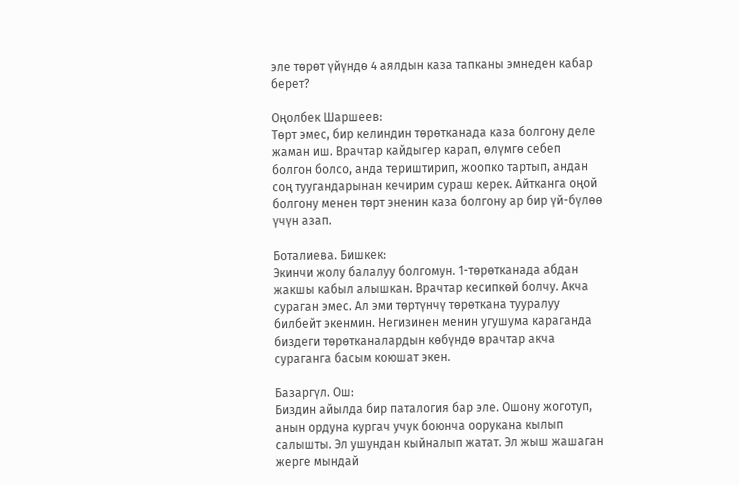эле төрөт үйүндө 4 аялдын каза тапканы эмнеден кабар берет?

Оңолбек Шаршеев:
Төрт эмес, бир келиндин төрөтканада каза болгону деле жаман иш. Врачтар кайдыгер карап, өлүмгө себеп болгон болсо, анда териштирип, жоопко тартып, андан соң туугандарынан кечирим сураш керек. Айтканга оңой болгону менен төрт эненин каза болгону ар бир үй-бүлөө үчүн азап.

Боталиева. Бишкек:
Экинчи жолу балалуу болгомун. 1-төрөтканада абдан жакшы кабыл алышкан. Врачтар кесипкөй болчу. Акча сураган эмес. Ал эми төртүнчү төрөткана тууралуу билбейт экенмин. Негизинен менин угушума караганда биздеги төрөтканалардын көбүндө врачтар акча сураганга басым коюшат экен.

Базаргүл. Ош:
Биздин айылда бир паталогия бар эле. Ошону жоготуп, анын ордуна кургач учук боюнча оорукана кылып салышты. Эл ушундан кыйналып жатат. Эл жыш жашаган жерге мындай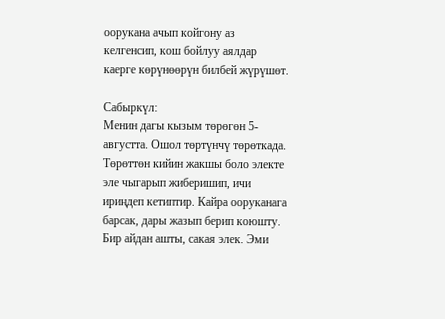оорукана ачып койгону аз келгенсип, кош бойлуу аялдар каерге көрүнөөрүн билбей жүрүшөт.

Сабыркүл:
Менин дагы кызым төрөгөн 5-августта. Ошол төртүнчү төрөткада. Төрөттөн кийин жакшы боло электе эле чыгарып жиберишип, ичи ириңдеп кетиптир. Кайра ооруканага барсак, дары жазып берип коюшту. Бир айдан ашты, сакая элек. Эми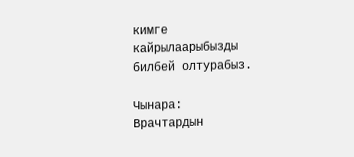кимге кайрылаарыбызды билбей олтурабыз.

Чынара:
Врачтардын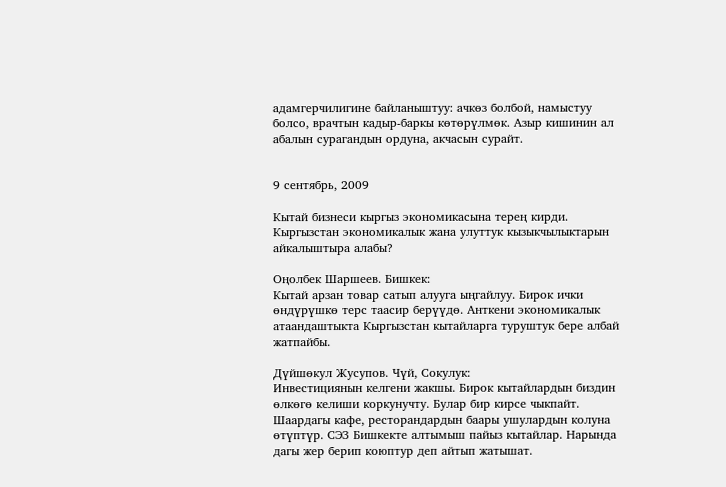адамгерчилигине байланыштуу: ачкөз болбой, намыстуу болсо, врачтын кадыр-баркы көтөрүлмөк. Азыр кишинин ал абалын сурагандын ордуна, акчасын сурайт.


9 сентябрь, 2009

Кытай бизнеси кыргыз экономикасына терең кирди. Кыргызстан экономикалык жана улуттук кызыкчылыктарын айкалыштыра алабы?

Оңолбек Шаршеев. Бишкек:
Кытай арзан товар сатып алууга ыңгайлуу. Бирок ички өндүрүшкө терс таасир берүүдө. Анткени экономикалык атаандаштыкта Кыргызстан кытайларга туруштук бере албай жатпайбы.

Дүйшөкул Жусупов. Чүй, Сокулук:
Инвестициянын келгени жакшы. Бирок кытайлардын биздин өлкөгө келиши коркунучту. Булар бир кирсе чыкпайт. Шаардагы кафе, ресторандардын баары ушулардын колуна өтүптүр. СЭЗ Бишкекте алтымыш пайыз кытайлар. Нарында дагы жер берип коюптур деп айтып жатышат.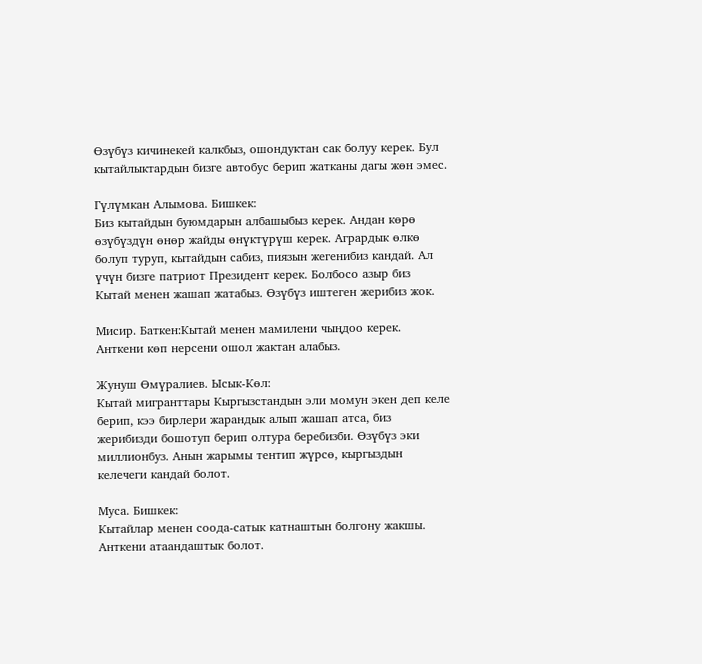Өзүбүз кичинекей калкбыз, ошондуктан сак болуу керек. Бул кытайлыктардын бизге автобус берип жатканы дагы жөн эмес.

Гүлүмкан Алымова. Бишкек:
Биз кытайдын буюмдарын албашыбыз керек. Андан көрө өзүбүздүн өнөр жайды өнүктүрүш керек. Агрардык өлкө болуп туруп, кытайдын сабиз, пиязын жегенибиз кандай. Ал үчүн бизге патриот Президент керек. Болбосо азыр биз Кытай менен жашап жатабыз. Өзүбүз иштеген жерибиз жок.

Мисир. Баткен:Кытай менен мамилени чыңдоо керек. Анткени көп нерсени ошол жактан алабыз.

Жунуш Өмүралиев. Ысык-Көл:
Кытай мигранттары Кыргызстандын эли момун экен деп келе берип, кээ бирлери жарандык алып жашап атса, биз жерибизди бошотуп берип олтура беребизби. Өзүбүз эки миллионбуз. Анын жарымы тентип жүрсө, кыргыздын келечеги кандай болот.

Муса. Бишкек:
Кытайлар менен соода-сатык катнаштын болгону жакшы. Анткени атаандаштык болот.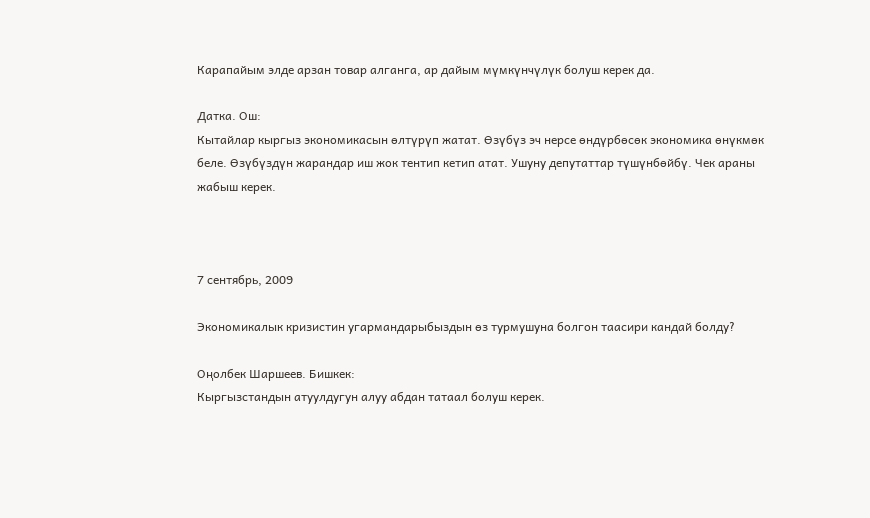Карапайым элде арзан товар алганга, ар дайым мүмкүнчүлүк болуш керек да.

Датка. Ош:
Кытайлар кыргыз экономикасын өлтүрүп жатат. Өзүбүз эч нерсе өндүрбөсөк экономика өнүкмөк беле. Өзүбүздүн жарандар иш жок тентип кетип атат. Ушуну депутаттар түшүнбөйбү. Чек араны жабыш керек.



7 сентябрь, 2009

Экономикалык кризистин угармандарыбыздын өз турмушуна болгон таасири кандай болду?

Оңолбек Шаршеев. Бишкек:
Кыргызстандын атуулдугун алуу абдан татаал болуш керек.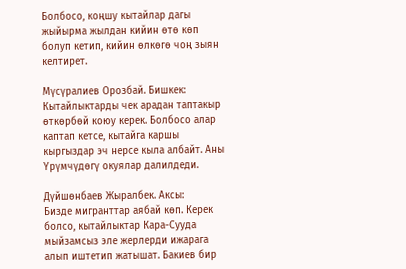Болбосо, коңшу кытайлар дагы жыйырма жылдан кийин өтө көп болуп кетип, кийин өлкөгө чоң зыян келтирет.

Мүсүралиев Орозбай. Бишкек:
Кытайлыктарды чек арадан таптакыр өткөрбөй коюу керек. Болбосо алар каптап кетсе, кытайга каршы кыргыздар эч нерсе кыла албайт. Аны Үрүмчүдөгү окуялар далилдеди.

Дүйшөнбаев Жыралбек. Аксы:
Бизде мигранттар аябай көп. Керек болсо, кытайлыктар Кара-Сууда мыйзамсыз эле жерлерди ижарага алып иштетип жатышат. Бакиев бир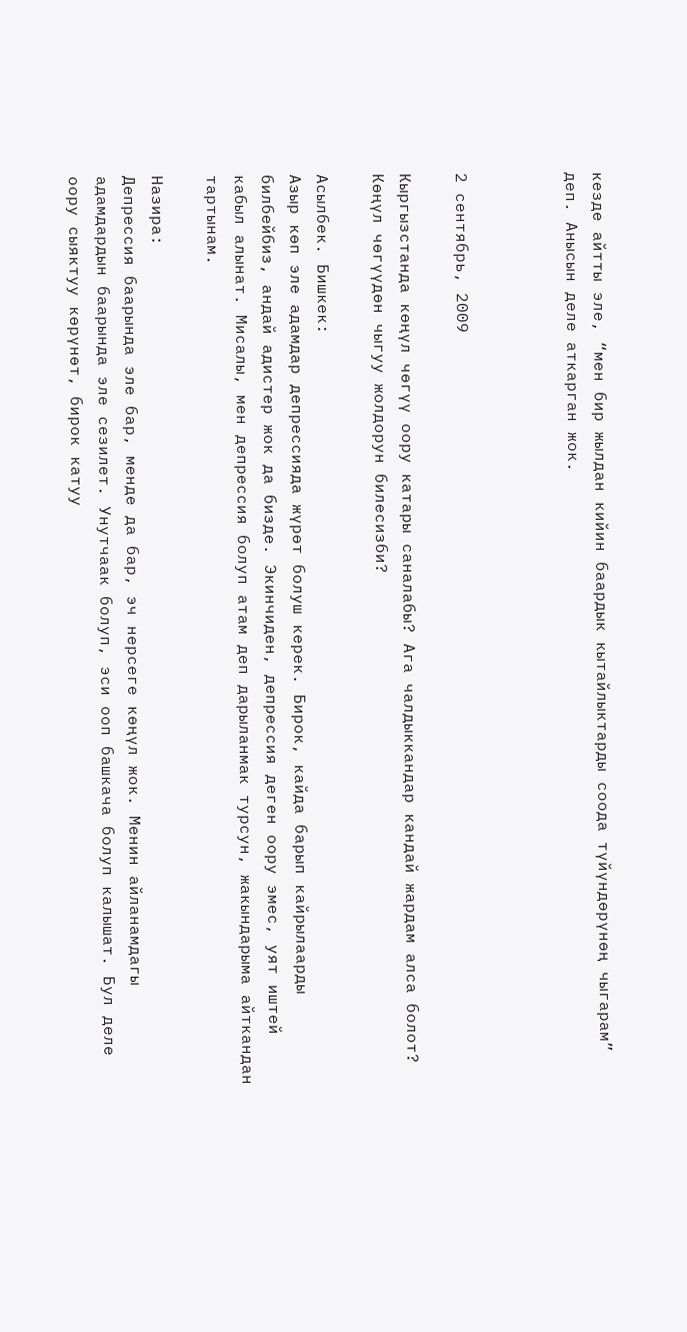кезде айтты эле, “мен бир жылдан кийин баардык кытайлыктарды соода түйүндөрүнөң чыгарам” деп. Анысын деле аткарган жок.



2 сентябрь, 2009

Кыргызстанда көңүл чөгүү оору катары саналабы? Ага чалдыккандар кандай жардам алса болот? Көңүл чөгүүдөн чыгуу жолдорун билесизби?

Асылбек. Бишкек:
Азыр көп эле адамдар депрессияда жүрөт болуш керек. Бирок, кайда барып кайрылаарды билбейбиз, андай адистер жок да бизде. Экинчиден, депрессия деген оору эмес, уят иштей кабыл алынат. Мисалы, мен депрессия болуп атам деп дарыланмак турсун, жакындарыма айткандан тартынам.

Назира:
Депрессия баарында эле бар, менде да бар, эч нерсеге көңүл жок. Менин айланамдагы адамдардын баарында эле сезилет. Унутчаак болуп, эси ооп башкача болуп калышат. Бул деле оору сыяктуу көрүнөт, бирок катуу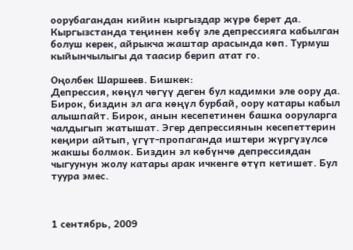оорубагандан кийин кыргыздар жүрө берет да. Кыргызстанда теңинен көбү эле депрессияга кабылган болуш керек, айрыкча жаштар арасында көп. Турмуш кыйынчылыгы да таасир берип атат го.

Оңолбек Шаршеев. Бишкек:
Депрессия, көңүл чөгүү деген бул кадимки эле оору да. Бирок, биздин эл ага көңүл бурбай, оору катары кабыл алышпайт. Бирок, анын кесепетинен башка ооруларга чалдыгып жатышат. Эгер депрессиянын кесепеттерин кеңири айтып, үгүт-пропаганда иштери жүргүзүлсө жакшы болмок. Биздин эл көбүнчө депрессиядан чыгуунун жолу катары арак ичкенге өтүп кетишет. Бул туура эмес.



1 сентябрь, 2009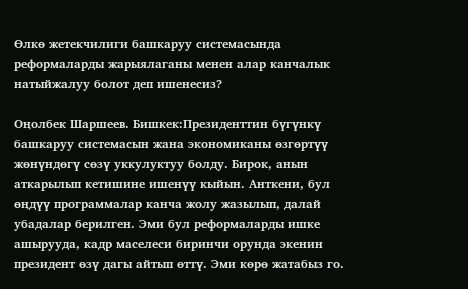Өлкө жетекчилиги башкаруу системасында реформаларды жарыялаганы менен алар канчалык натыйжалуу болот деп ишенесиз?

Оңолбек Шаршеев. Бишкек:Президенттин бүгүнкү башкаруу системасын жана экономиканы өзгөртүү жөнүндөгү сөзү уккулуктуу болду. Бирок, анын аткарылып кетишине ишенүү кыйын. Анткени, бул өңдүү программалар канча жолу жазылып, далай убадалар берилген. Эми бул реформаларды ишке ашырууда, кадр маселеси биринчи орунда экенин президент өзү дагы айтып өттү. Эми көрө жатабыз го.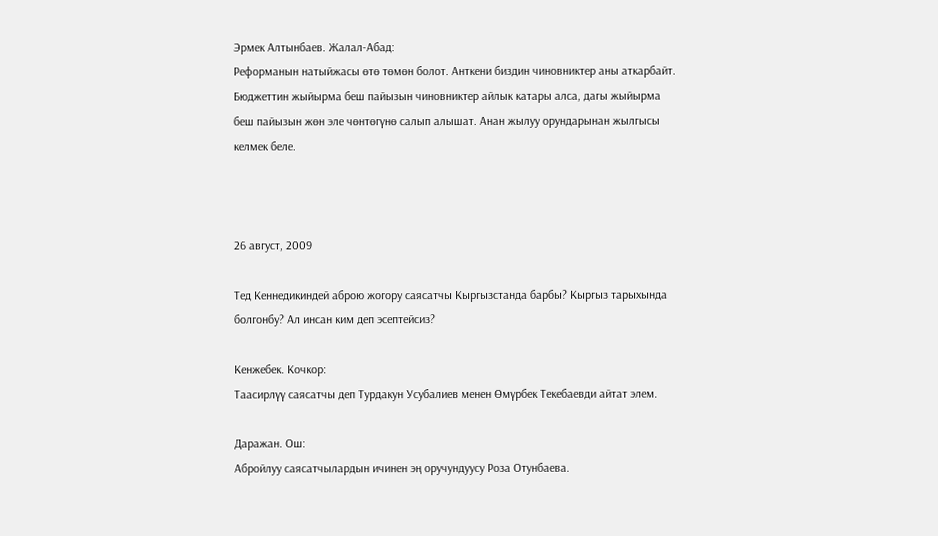Эрмек Алтынбаев. Жалал-Абад:
Реформанын натыйжасы өтө төмөн болот. Анткени биздин чиновниктер аны аткарбайт. Бюджеттин жыйырма беш пайызын чиновниктер айлык катары алса, дагы жыйырма беш пайызын жөн эле чөнтөгүнө салып алышат. Анан жылуу орундарынан жылгысы келмек беле.



26 август, 2009

Тед Кеннедикиндей аброю жогору саясатчы Кыргызстанда барбы? Кыргыз тарыхында болгонбу? Ал инсан ким деп эсептейсиз?

Кенжебек. Кочкор:
Таасирлүү саясатчы деп Турдакун Усубалиев менен Өмүрбек Текебаевди айтат элем.

Даражан. Ош:
Абройлуу саясатчылардын ичинен эң оручундуусу Роза Отунбаева.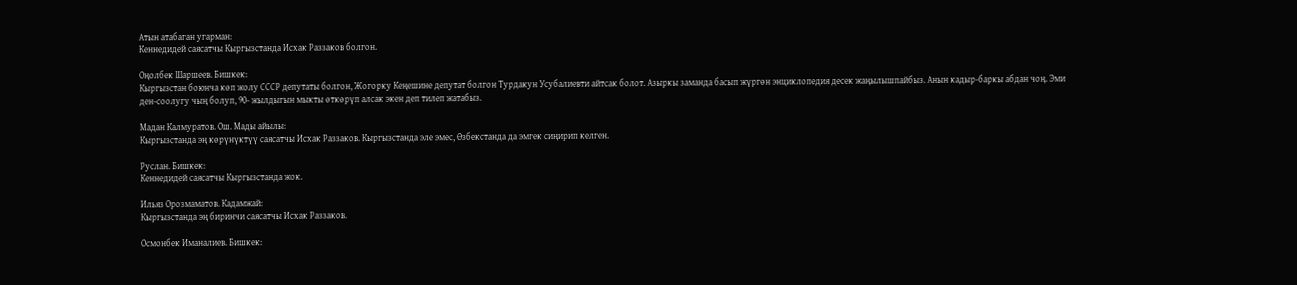Атын атабаган угарман:
Кеннедидей саясатчы Кыргызстанда Исхак Раззаков болгон.

Оңолбек Шаршеев. Бишкек:
Кыргызстан боюнча көп жолу СССР депутаты болгон, Жогорку Кеңешине депутат болгон Турдакун Усубалиевти айтсак болот. Азыркы заманда басып жүргөн энциклопедия десек жаңылышпайбыз. Анын кадыр-баркы абдан чоң. Эми ден-соолугу чың болуп, 90- жылдыгын мыкты өткөрүп алсак экен деп тилеп жатабыз.

Мадан Калмуратов. Ош. Мады айылы:
Кыргызстанда эң көрүнүктүү саясатчы Исхак Раззаков. Кыргызстанда эле эмес, Өзбекстанда да эмгек сиңирип келген.

Руслан. Бишкек:
Кеннедидей саясатчы Кыргызстанда жок.

Ильяз Орозмаматов. Кадамжай:
Кыргызстанда эң биринчи саясатчы Исхак Раззаков.

Осмонбек Иманалиев. Бишкек: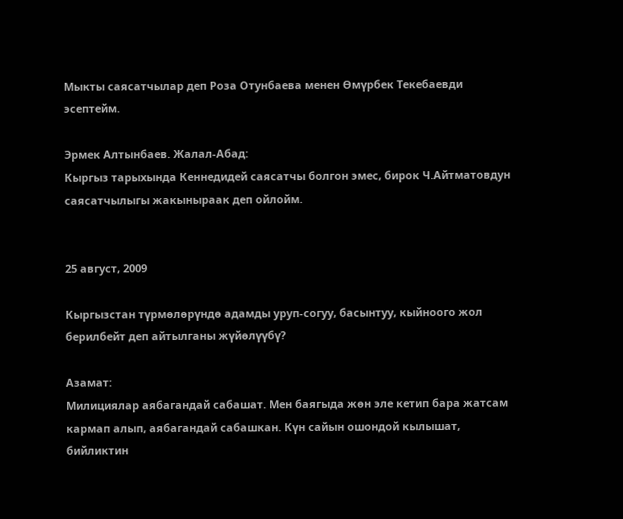Мыкты саясатчылар деп Роза Отунбаева менен Өмүрбек Текебаевди эсептейм.

Эрмек Алтынбаев. Жалал-Абад:
Кыргыз тарыхында Кеннедидей саясатчы болгон эмес, бирок Ч.Айтматовдун саясатчылыгы жакыныраак деп ойлойм.


25 август, 2009

Кыргызстан түрмөлөрүндө адамды уруп-согуу, басынтуу, кыйноого жол берилбейт деп айтылганы жүйөлүүбү?

Азамат:
Милициялар аябагандай сабашат. Мен баягыда жөн эле кетип бара жатсам кармап алып, аябагандай сабашкан. Күн сайын ошондой кылышат, бийликтин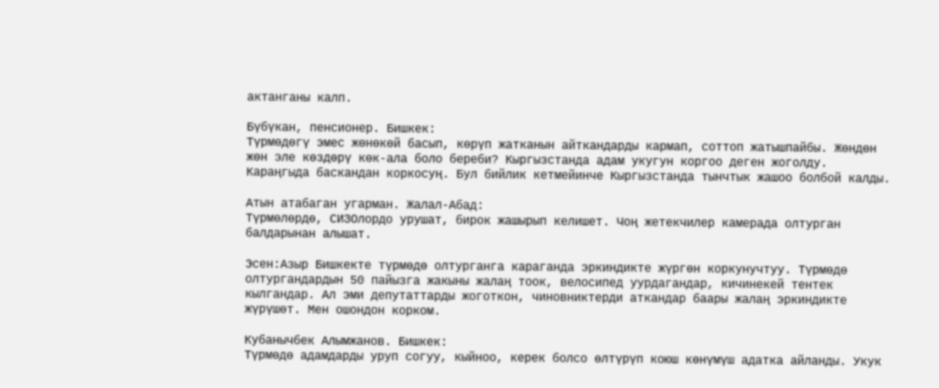актанганы калп.

Бүбүкан, пенсионер. Бишкек:
Түрмөдөгү эмес жөнөкөй басып, көрүп жатканын айткандарды кармап, соттоп жатышпайбы. Жөндөн жөн эле көздөрү көк-ала боло береби? Кыргызстанда адам укугун коргоо деген жоголду. Караңгыда баскандан коркосуң. Бул бийлик кетмейинче Кыргызстанда тынчтык жашоо болбой калды.

Атын атабаган угарман. Жалал-Абад:
Түрмөлөрдө, СИЗОлордо урушат, бирок жашырып келишет. Чоң жетекчилер камерада олтурган балдарынан алышат.

Эсен:Азыр Бишкекте түрмөдө олтурганга караганда эркиндикте жүргөн коркунучтуу. Түрмөдө олтургандардын 50 пайызга жакыны жалаң тоок, велосипед уурдагандар, кичинекей тентек кылгандар. Ал эми депутаттарды жоготкон, чиновниктерди аткандар баары жалаң эркиндикте жүрүшөт. Мен ошондон корком.

Кубанычбек Алымжанов. Бишкек:
Түрмөдө адамдарды уруп согуу, кыйноо, керек болсо өлтүрүп коюш көнүмүш адатка айланды. Укук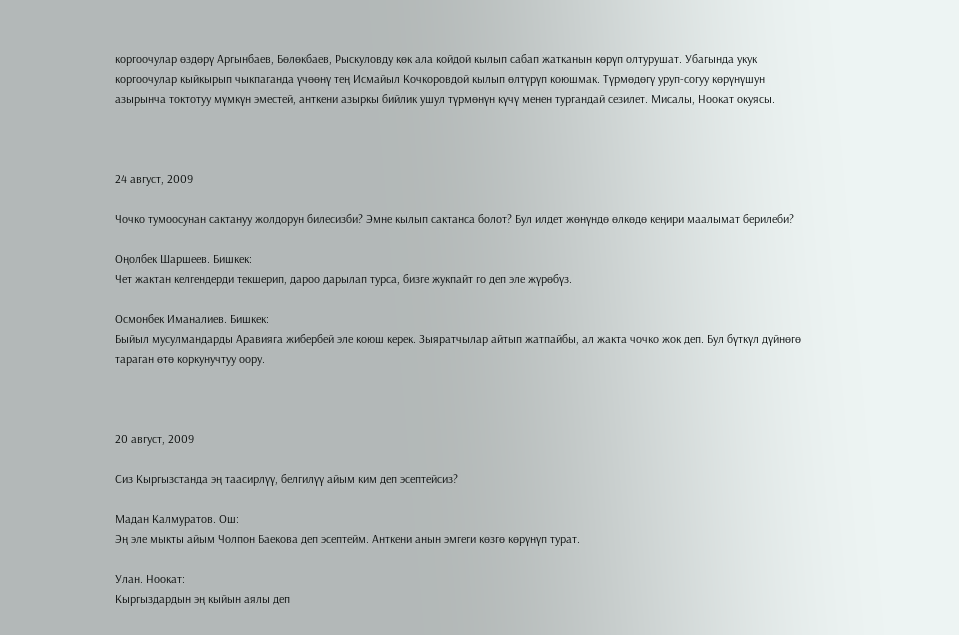коргоочулар өздөрү Аргынбаев, Бөлөкбаев, Рыскуловду көк ала койдой кылып сабап жатканын көрүп олтурушат. Убагында укук коргоочулар кыйкырып чыкпаганда үчөөнү тең Исмайыл Кочкоровдой кылып өлтүрүп коюшмак. Түрмөдөгү уруп-согуу көрүнүшун азырынча токтотуу мүмкүн эместей, анткени азыркы бийлик ушул түрмөнүн күчү менен тургандай сезилет. Мисалы, Ноокат окуясы.



24 август, 2009

Чочко тумоосунан сактануу жолдорун билесизби? Эмне кылып сактанса болот? Бул илдет жөнүндө өлкөдө кеңири маалымат берилеби?

Оңолбек Шаршеев. Бишкек:
Чет жактан келгендерди текшерип, дароо дарылап турса, бизге жукпайт го деп эле жүрөбүз.

Осмонбек Иманалиев. Бишкек:
Быйыл мусулмандарды Аравияга жибербей эле коюш керек. Зыяратчылар айтып жатпайбы, ал жакта чочко жок деп. Бул бүткүл дүйнөгө тараган өтө коркунучтуу оору.



20 август, 2009

Сиз Кыргызстанда эң таасирлүү, белгилүү айым ким деп эсептейсиз?

Мадан Калмуратов. Ош:
Эң эле мыкты айым Чолпон Баекова деп эсептейм. Анткени анын эмгеги көзгө көрүнүп турат.

Улан. Ноокат:
Кыргыздардын эң кыйын аялы деп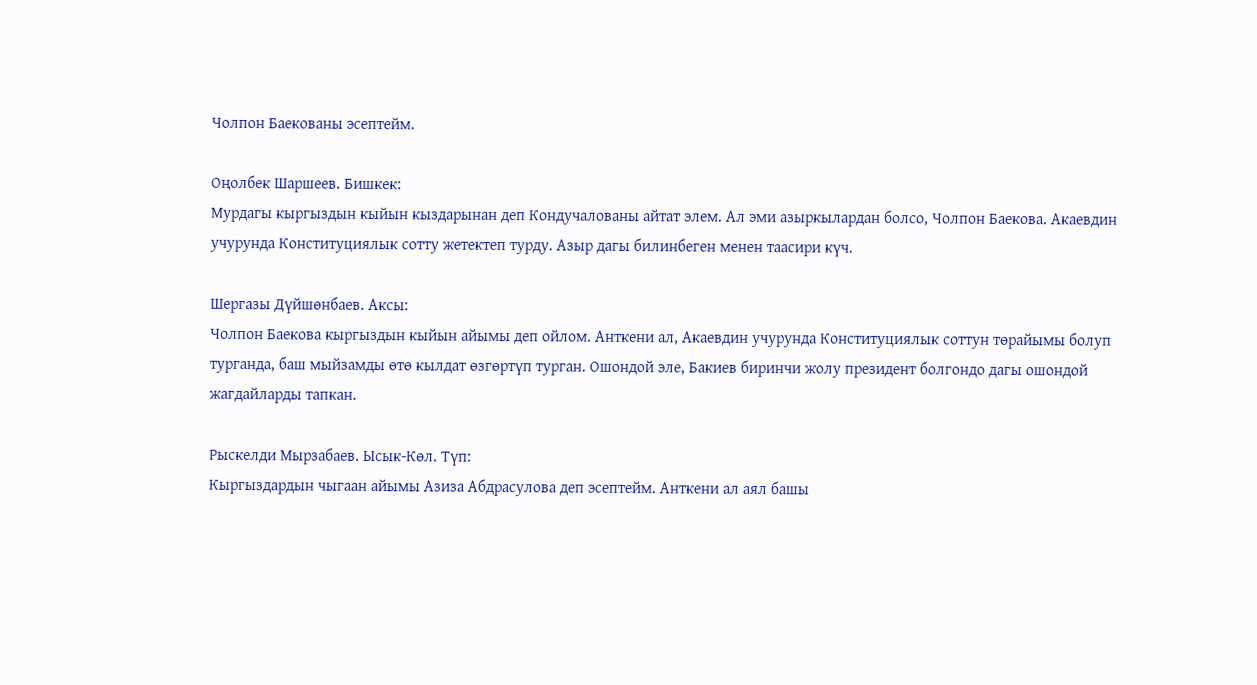Чолпон Баекованы эсептейм.

Оңолбек Шаршеев. Бишкек:
Мурдагы кыргыздын кыйын кыздарынан деп Кондучалованы айтат элем. Ал эми азыркылардан болсо, Чолпон Баекова. Акаевдин учурунда Конституциялык сотту жетектеп турду. Азыр дагы билинбеген менен таасири күч.

Шергазы Дүйшөнбаев. Аксы:
Чолпон Баекова кыргыздын кыйын айымы деп ойлом. Анткени ал, Акаевдин учурунда Конституциялык соттун төрайымы болуп турганда, баш мыйзамды өтө кылдат өзгөртүп турган. Ошондой эле, Бакиев биринчи жолу президент болгондо дагы ошондой жагдайларды тапкан.

Рыскелди Мырзабаев. Ысык-Көл. Түп:
Кыргыздардын чыгаан айымы Азиза Абдрасулова деп эсептейм. Анткени ал аял башы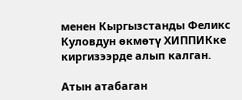менен Кыргызстанды Феликс Куловдун өкмөтү ХИППИКке киргизээрде алып калган.

Атын атабаган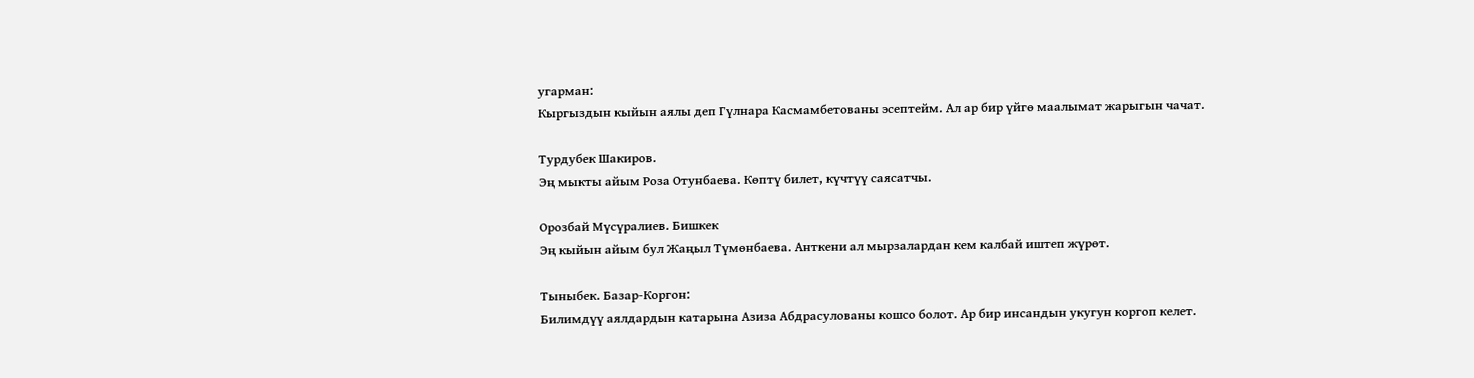угарман:
Кыргыздын кыйын аялы деп Гүлнара Касмамбетованы эсептейм. Ал ар бир үйгө маалымат жарыгын чачат.

Турдубек Шакиров.
Эң мыкты айым Роза Отунбаева. Көптү билет, күчтүү саясатчы.

Орозбай Мүсүралиев. Бишкек
Эң кыйын айым бул Жаңыл Түмөнбаева. Анткени ал мырзалардан кем калбай иштеп жүрөт.

Тыныбек. Базар-Коргон:
Билимдүү аялдардын катарына Азиза Абдрасулованы кошсо болот. Ар бир инсандын укугун коргоп келет.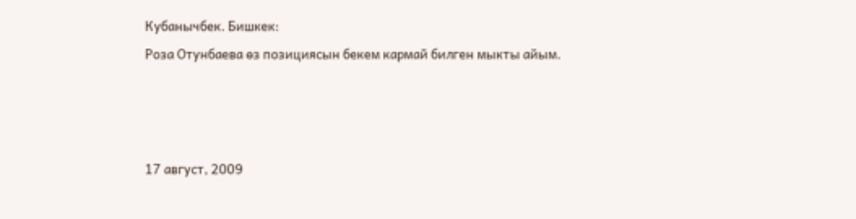Кубанычбек. Бишкек:
Роза Отунбаева өз позициясын бекем кармай билген мыкты айым.



17 август, 2009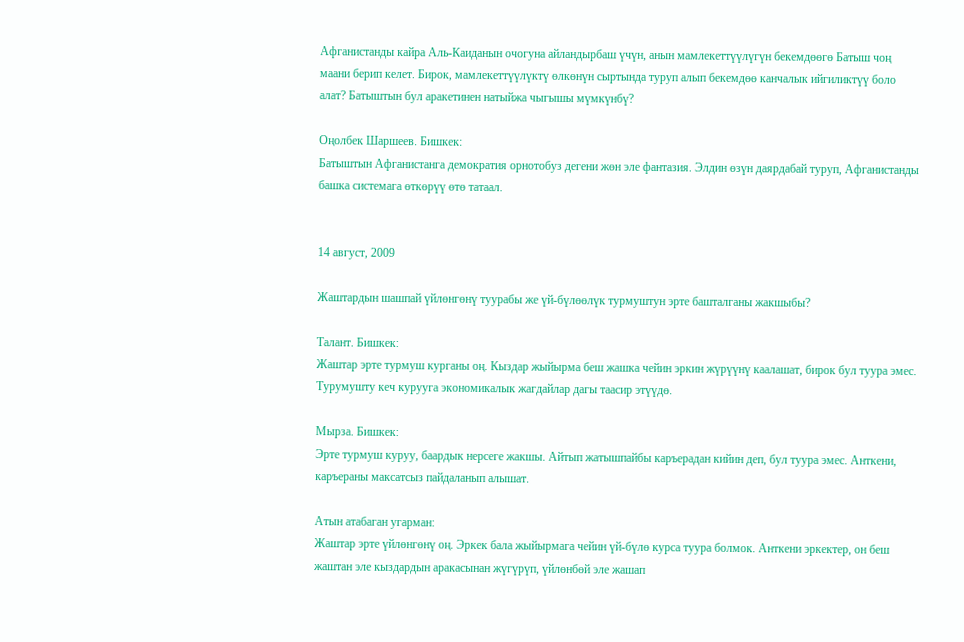Афганистанды кайра Аль-Каиданын очогуна айландырбаш үчүн, анын мамлекеттүүлүгүн бекемдөөгө Батыш чоң маани берип келет. Бирок, мамлекеттүүлүктү өлкөнүн сыртында туруп алып бекемдөө канчалык ийгиликтүү боло алат? Батыштын бул аракетинен натыйжа чыгышы мүмкүнбү?

Оңолбек Шаршеев. Бишкек:
Батыштын Афганистанга демократия орнотобуз дегени жөн эле фантазия. Элдин өзүн даярдабай туруп, Афганистанды башка системага өткөрүү өтө татаал.


14 август, 2009

Жаштардын шашпай үйлөнгөнү туурабы же үй-бүлөөлүк турмуштун эрте башталганы жакшыбы?

Талант. Бишкек:
Жаштар эрте турмуш курганы оң. Кыздар жыйырма беш жашка чейин эркин жүрүүнү каалашат, бирок бул туура эмес. Турумушту кеч курууга экономикалык жагдайлар дагы таасир этүүдө.

Мырза. Бишкек:
Эрте турмуш куруу, баардык нерсеге жакшы. Айтып жатышпайбы каръерадан кийин деп, бул туура эмес. Анткени, каръераны максатсыз пайдаланып алышат.

Атын атабаган угарман:
Жаштар эрте үйлөнгөнү оң. Эркек бала жыйырмага чейин үй-бүлө курса туура болмок. Анткени эркектер, он беш жаштан эле кыздардын аракасынан жүгүрүп, үйлөнбөй эле жашап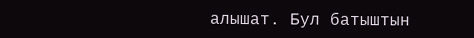алышат. Бул батыштын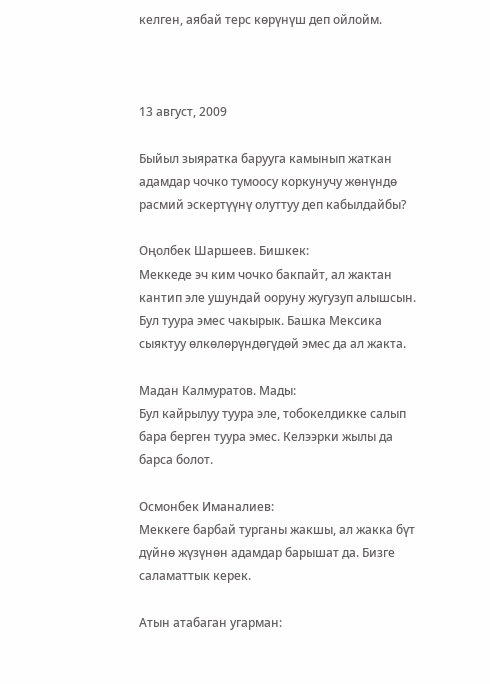келген, аябай терс көрүнүш деп ойлойм.



13 август, 2009

Быйыл зыяратка барууга камынып жаткан адамдар чочко тумоосу коркунучу жөнүндө расмий эскертүүнү олуттуу деп кабылдайбы?

Оңолбек Шаршеев. Бишкек:
Меккеде эч ким чочко бакпайт, ал жактан кантип эле ушундай ооруну жугузуп алышсын. Бул туура эмес чакырык. Башка Мексика сыяктуу өлкөлөрүндөгүдөй эмес да ал жакта.

Мадан Калмуратов. Мады:
Бул кайрылуу туура эле, тобокелдикке салып бара берген туура эмес. Келээрки жылы да барса болот.

Осмонбек Иманалиев:
Меккеге барбай турганы жакшы, ал жакка бүт дүйнө жүзүнөн адамдар барышат да. Бизге саламаттык керек.

Атын атабаган угарман: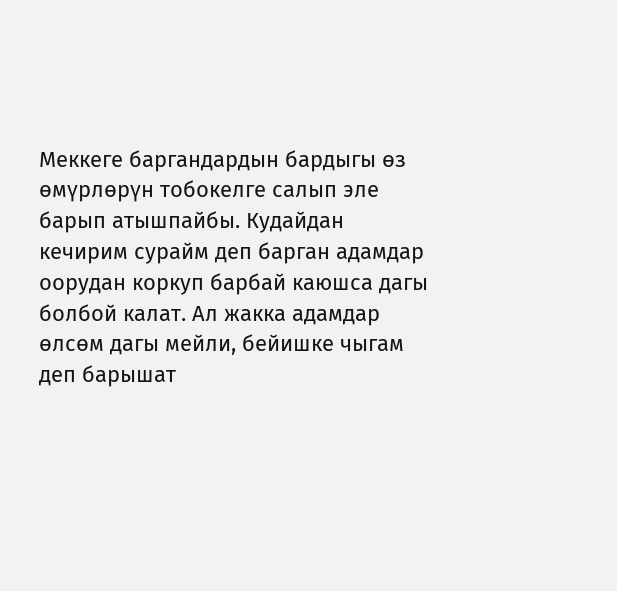Меккеге баргандардын бардыгы өз өмүрлөрүн тобокелге салып эле барып атышпайбы. Кудайдан кечирим сурайм деп барган адамдар оорудан коркуп барбай каюшса дагы болбой калат. Ал жакка адамдар өлсөм дагы мейли, бейишке чыгам деп барышат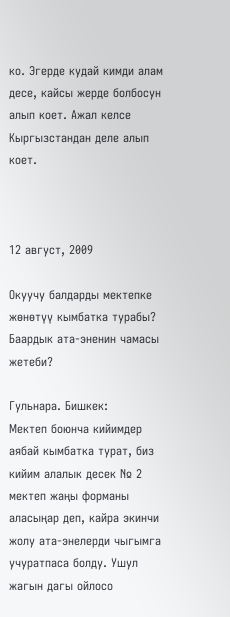ко. Эгерде кудай кимди алам десе, кайсы жерде болбосун алып коет. Ажал келсе Кыргызстандан деле алып коет.



12 август, 2009

Окуучу балдарды мектепке жөнөтүү кымбатка турабы? Баардык ата-эненин чамасы жетеби?

Гульнара. Бишкек:
Мектеп боюнча кийимдер аябай кымбатка турат, биз кийим алалык десек № 2 мектеп жаңы форманы аласыңар деп, кайра экинчи жолу ата-энелерди чыгымга учуратпаса болду. Ушул жагын дагы ойлосо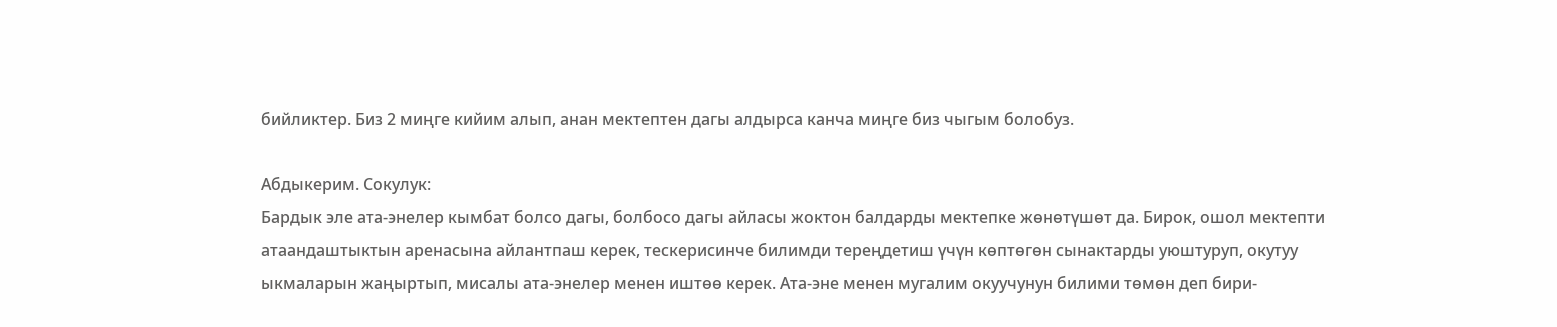бийликтер. Биз 2 миңге кийим алып, анан мектептен дагы алдырса канча миңге биз чыгым болобуз.

Абдыкерим. Сокулук:
Бардык эле ата-энелер кымбат болсо дагы, болбосо дагы айласы жоктон балдарды мектепке жөнөтүшөт да. Бирок, ошол мектепти атаандаштыктын аренасына айлантпаш керек, тескерисинче билимди тереңдетиш үчүн көптөгөн сынактарды уюштуруп, окутуу ыкмаларын жаңыртып, мисалы ата-энелер менен иштөө керек. Ата-эне менен мугалим окуучунун билими төмөн деп бири-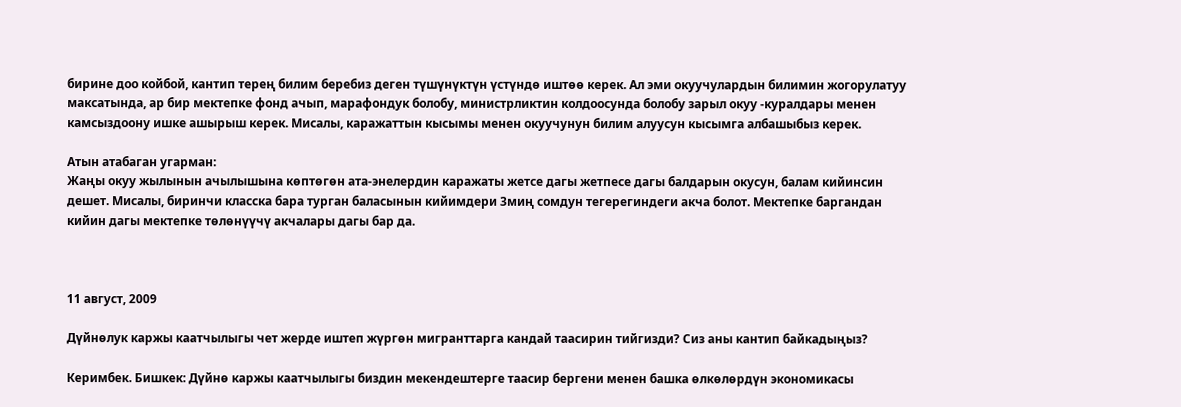бирине доо койбой, кантип терең билим беребиз деген түшүнүктүн үстүндө иштөө керек. Ал эми окуучулардын билимин жогорулатуу максатында, ар бир мектепке фонд ачып, марафондук болобу, министрликтин колдоосунда болобу зарыл окуу -куралдары менен камсыздоону ишке ашырыш керек. Мисалы, каражаттын кысымы менен окуучунун билим алуусун кысымга албашыбыз керек.

Атын атабаган угарман:
Жаңы окуу жылынын ачылышына көптөгөн ата-энелердин каражаты жетсе дагы жетпесе дагы балдарын окусун, балам кийинсин дешет. Мисалы, биринчи класска бара турган баласынын кийимдери 3миң сомдун тегерегиндеги акча болот. Мектепке баргандан кийин дагы мектепке төлөнүүчү акчалары дагы бар да.



11 август, 2009

Дүйнөлук каржы каатчылыгы чет жерде иштеп жүргөн мигранттарга кандай таасирин тийгизди? Сиз аны кантип байкадыңыз?

Керимбек. Бишкек: Дүйнө каржы каатчылыгы биздин мекендештерге таасир бергени менен башка өлкөлөрдүн экономикасы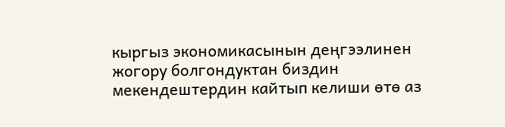кыргыз экономикасынын деңгээлинен жогору болгондуктан биздин мекендештердин кайтып келиши өтө аз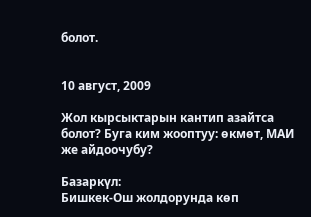болот.


10 август, 2009

Жол кырсыктарын кантип азайтса болот? Буга ким жооптуу: өкмөт, МАИ же айдоочубу?

Базаркүл:
Бишкек-Ош жолдорунда көп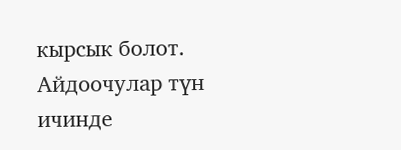кырсык болот. Айдоочулар түн ичинде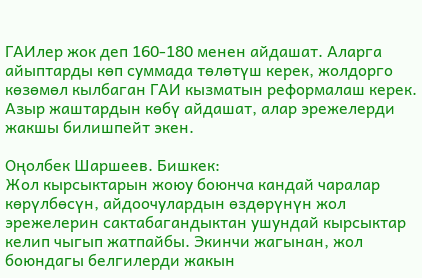ГАИлер жок деп 160-180 менен айдашат. Аларга айыптарды көп суммада төлөтүш керек, жолдорго көзөмөл кылбаган ГАИ кызматын реформалаш керек. Азыр жаштардын көбү айдашат, алар эрежелерди жакшы билишпейт экен.

Оңолбек Шаршеев. Бишкек:
Жол кырсыктарын жоюу боюнча кандай чаралар көрүлбөсүн, айдоочулардын өздөрүнүн жол эрежелерин сактабагандыктан ушундай кырсыктар келип чыгып жатпайбы. Экинчи жагынан, жол боюндагы белгилерди жакын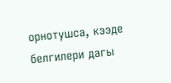орнотушса, кээде белгилери дагы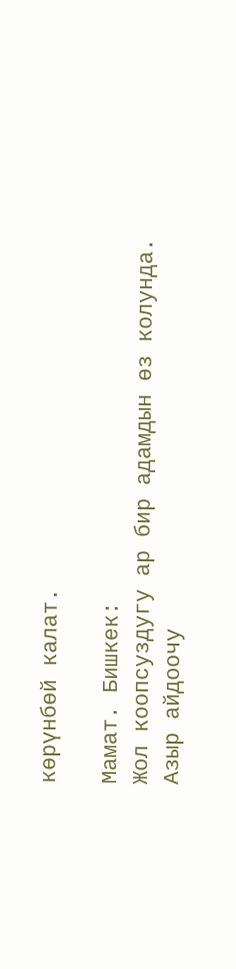көрүнбөй калат.

Мамат. Бишкек:
Жол коопсуздугу ар бир адамдын өз колунда. Азыр айдоочу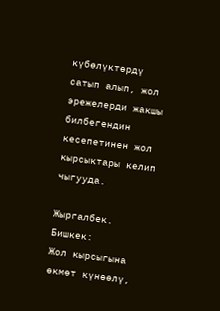күбөлүктөрдү сатып алып, жол эрежелерди жакшы билбегендин кесепетинен жол кырсыктары келип чыгууда.

Жыргалбек. Бишкек:
Жол кырсыгына өкмөт күнөөлү,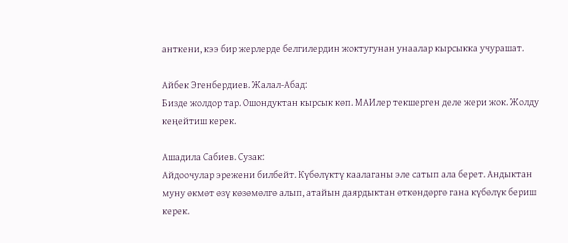анткени, кээ бир жерлерде белгилердин жоктугунан унаалар кырсыкка учурашат.

Айбек Эгенбердиев. Жалал-Абад:
Бизде жолдор тар. Ошондуктан кырсык көп. МАИлер текшерген деле жери жок. Жолду кеңейтиш керек.

Ашадила Сабиев. Сузак:
Айдоочулар эрежени билбейт. Күбөлүктү каалаганы эле сатып ала берет. Андыктан муну өкмөт өзү көзөмөлгө алып, атайын даярдыктан өткөндөргө гана күбөлүк бериш керек.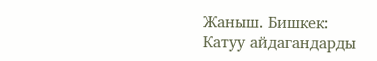Жаныш. Бишкек:
Катуу айдагандарды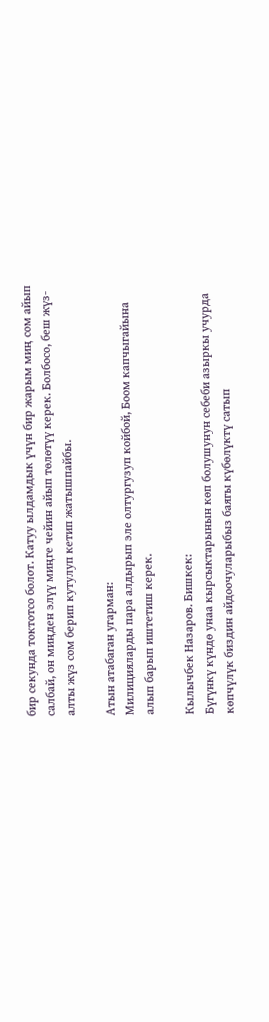бир секунда токтотсо болот. Катуу ылдамдык үчүн бир жарым миң сом айып салбай, он миңден элүү миңге чейин айып төлөтүү керек. Болбосо, беш жүз-алты жүз сом берип кутулуп кетип жатышпайбы.

Атын атабаган угарман:
Милицияларды пара алдырып эле олтургузуп койбой, Боом капчыгайына алып барып иштетиш керек.

Кылычбек Назаров. Бишкек:
Бүгүнкү күндө унаа кырсыктарынын көп болушунун себеби азыркы учурда көпчүлүк биздин айдоочуларыбыз баягы күбөлүктү сатып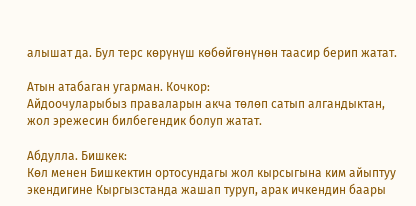алышат да. Бул терс көрүнүш көбөйгөнүнөн таасир берип жатат.

Атын атабаган угарман. Кочкор:
Айдоочуларыбыз праваларын акча төлөп сатып алгандыктан, жол эрежесин билбегендик болуп жатат.

Абдулла. Бишкек:
Көл менен Бишкектин ортосундагы жол кырсыгына ким айыптуу экендигине Кыргызстанда жашап туруп, арак ичкендин баары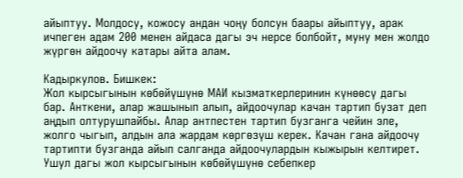айыптуу. Молдосу, кожосу андан чоңу болсун баары айыптуу, арак ичпеген адам 200 менен айдаса дагы эч нерсе болбойт, муну мен жолдо жүргөн айдоочу катары айта алам.

Кадыркулов. Бишкек:
Жол кырсыгынын көбөйүшүнө МАИ кызматкерлеринин күнөөсү дагы бар. Анткени, алар жашынып алып, айдоочулар качан тартип бузат деп аңдып олтурушпайбы. Алар антпестен тартип бузганга чейин эле, жолго чыгып, алдын ала жардам көргөзүш керек. Качан гана айдоочу тартипти бузганда айып салганда айдоочулардын кыжырын келтирет. Ушул дагы жол кырсыгынын көбөйүшүнө себепкер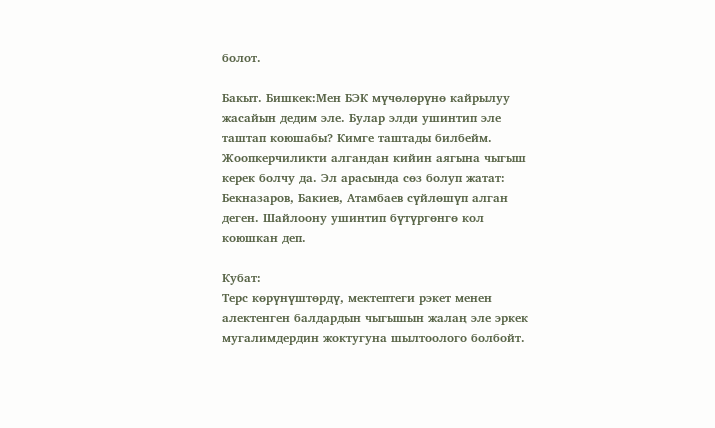болот.

Бакыт. Бишкек:Мен БЭК мүчөлөрүнө кайрылуу жасайын дедим эле. Булар элди ушинтип эле таштап коюшабы? Кимге таштады билбейм. Жоопкерчиликти алгандан кийин аягына чыгыш керек болчу да. Эл арасында сөз болуп жатат: Бекназаров, Бакиев, Атамбаев сүйлөшүп алган деген. Шайлоону ушинтип бүтүргөнгө кол коюшкан деп.

Кубат:
Терс көрүнүштөрдү, мектептеги рэкет менен алектенген балдардын чыгышын жалаң эле эркек мугалимдердин жоктугуна шылтоолого болбойт.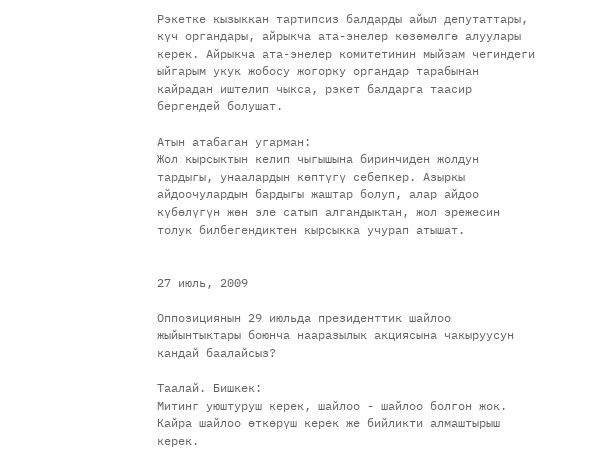Рэкетке кызыккан тартипсиз балдарды айыл депутаттары, күч органдары, айрыкча ата-энелер көзөмөлгө алуулары керек. Айрыкча ата-энелер комитетинин мыйзам чегиндеги ыйгарым укук жобосу жогорку органдар тарабынан кайрадан иштелип чыкса, рэкет балдарга таасир бергендей болушат.

Атын атабаган угарман:
Жол кырсыктын келип чыгышына биринчиден жолдун тардыгы, унаалардын көптүгү себепкер. Азыркы айдоочулардын бардыгы жаштар болуп, алар айдоо күбөлүгүн жөн эле сатып алгандыктан, жол эрежесин толук билбегендиктен кырсыкка учурап атышат.


27 июль, 2009

Оппозициянын 29 июльда президенттик шайлоо жыйынтыктары боюнча нааразылык акциясына чакыруусун кандай баалайсыз?

Таалай. Бишкек:
Митинг уюштуруш керек, шайлоо - шайлоо болгон жок. Кайра шайлоо өткөрүш керек же бийликти алмаштырыш керек.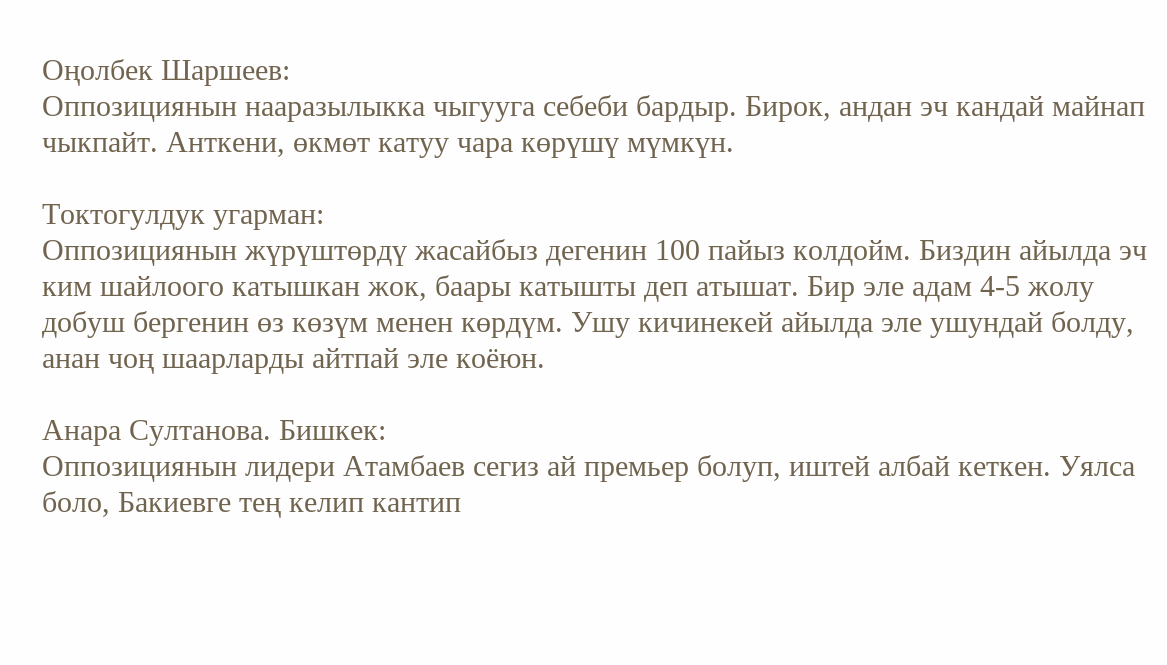Оңолбек Шаршеев:
Оппозициянын нааразылыкка чыгууга себеби бардыр. Бирок, андан эч кандай майнап чыкпайт. Анткени, өкмөт катуу чара көрүшү мүмкүн.

Токтогулдук угарман:
Оппозициянын жүрүштөрдү жасайбыз дегенин 100 пайыз колдойм. Биздин айылда эч ким шайлоого катышкан жок, баары катышты деп атышат. Бир эле адам 4-5 жолу добуш бергенин өз көзүм менен көрдүм. Ушу кичинекей айылда эле ушундай болду, анан чоң шаарларды айтпай эле коёюн.

Анара Султанова. Бишкек:
Оппозициянын лидери Атамбаев сегиз ай премьер болуп, иштей албай кеткен. Уялса боло, Бакиевге тең келип кантип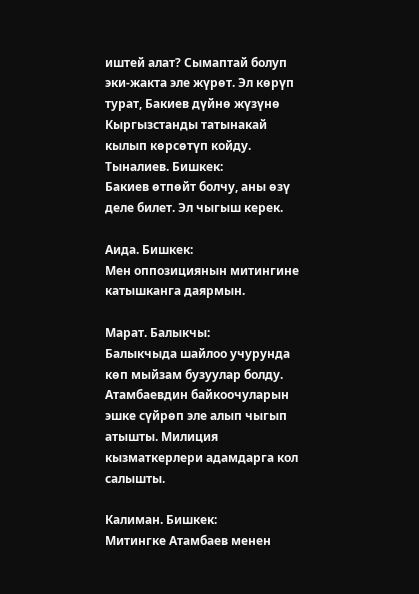иштей алат? Сымаптай болуп эки-жакта эле жүрөт. Эл көрүп турат, Бакиев дүйнө жүзүнө Кыргызстанды татынакай кылып көрсөтүп койду. Тыналиев. Бишкек:
Бакиев өтпөйт болчу, аны өзү деле билет. Эл чыгыш керек.

Аида. Бишкек:
Мен оппозициянын митингине катышканга даярмын.

Марат. Балыкчы:
Балыкчыда шайлоо учурунда көп мыйзам бузуулар болду. Атамбаевдин байкоочуларын эшке сүйрөп эле алып чыгып атышты. Милиция кызматкерлери адамдарга кол салышты.

Калиман. Бишкек:
Митингке Атамбаев менен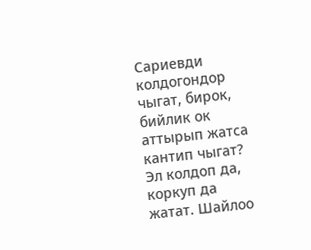Сариевди колдогондор чыгат, бирок, бийлик ок аттырып жатса кантип чыгат? Эл колдоп да, коркуп да жатат. Шайлоо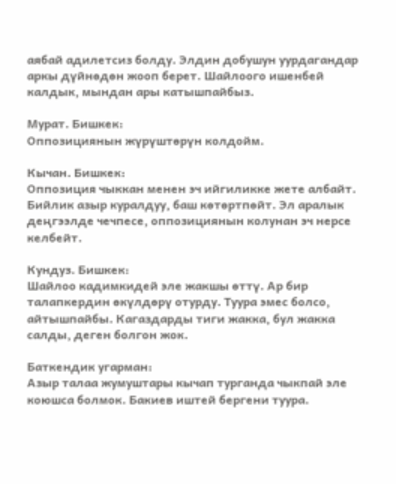аябай адилетсиз болду. Элдин добушун уурдагандар аркы дүйнөдөн жооп берет. Шайлоого ишенбей калдык, мындан ары катышпайбыз.

Мурат. Бишкек:
Оппозициянын жүрүштөрүн колдойм.

Кычан. Бишкек:
Оппозиция чыккан менен эч ийгиликке жете албайт. Бийлик азыр куралдуу, баш көтөртпөйт. Эл аралык деңгээлде чечпесе, оппозициянын колунан эч нерсе келбейт.

Кундуз. Бишкек:
Шайлоо кадимкидей эле жакшы өттү. Ар бир талапкердин өкүлдөрү отурду. Туура эмес болсо, айтышпайбы. Кагаздарды тиги жакка, бул жакка салды, деген болгон жок.

Баткендик угарман:
Азыр талаа жумуштары кычап турганда чыкпай эле коюшса болмок. Бакиев иштей бергени туура.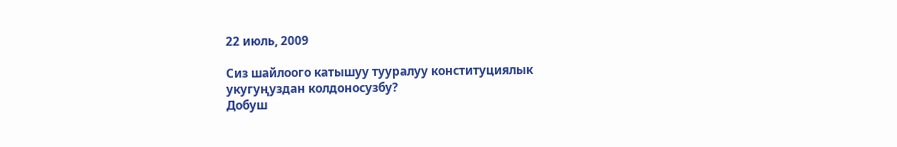22 июль, 2009

Сиз шайлоого катышуу тууралуу конституциялык укугуңуздан колдоносузбу?
Добуш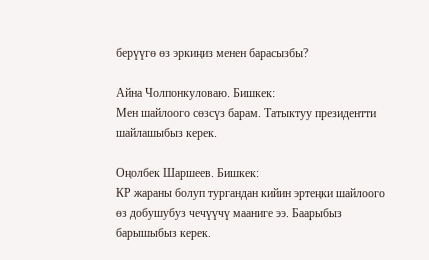берүүгө өз эркиңиз менен барасызбы?

Айна Чолпонкуловаю. Бишкек:
Мен шайлоого сөзсүз барам. Татыктуу президентти шайлашыбыз керек.

Оңолбек Шаршеев. Бишкек:
КР жараны болуп тургандан кийин эртеңки шайлоого өз добушубуз чечүүчү мааниге ээ. Баарыбыз барышыбыз керек.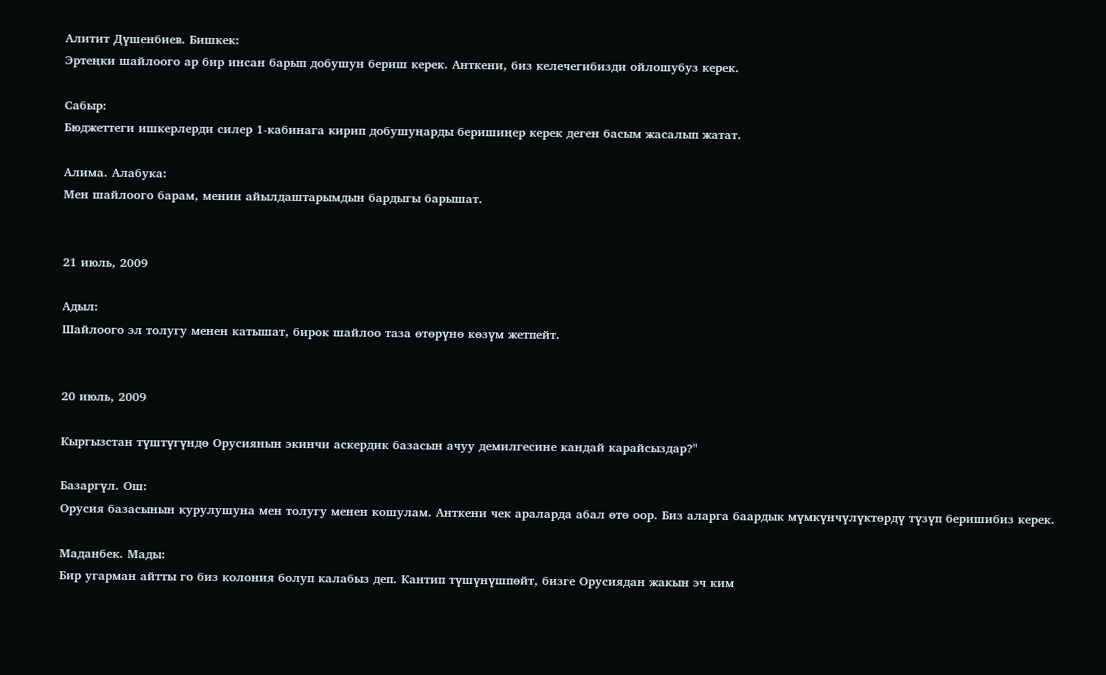Алитит Дүшенбиев. Бишкек:
Эртеңки шайлоого ар бир инсан барып добушун бериш керек. Анткени, биз келечегибизди ойлошубуз керек.

Сабыр:
Бюджеттеги ишкерлерди силер 1-кабинага кирип добушуңарды беришиңер керек деген басым жасалып жатат.

Алима. Алабука:
Мен шайлоого барам, менин айылдаштарымдын бардыгы барышат.


21 июль, 2009

Адыл:
Шайлоого эл толугу менен катышат, бирок шайлоо таза өтөрүнө көзүм жетпейт.


20 июль, 2009

Кыргызстан түштүгүндө Орусиянын экинчи аскердик базасын ачуу демилгесине кандай карайсыздар?"

Базаргүл. Ош:
Орусия базасынын курулушуна мен толугу менен кошулам. Анткени чек араларда абал өтө оор. Биз аларга баардык мүмкүнчүлүктөрдү түзүп беришибиз керек.

Маданбек. Мады:
Бир угарман айтты го биз колония болуп калабыз деп. Кантип түшүнүшпөйт, бизге Орусиядан жакын эч ким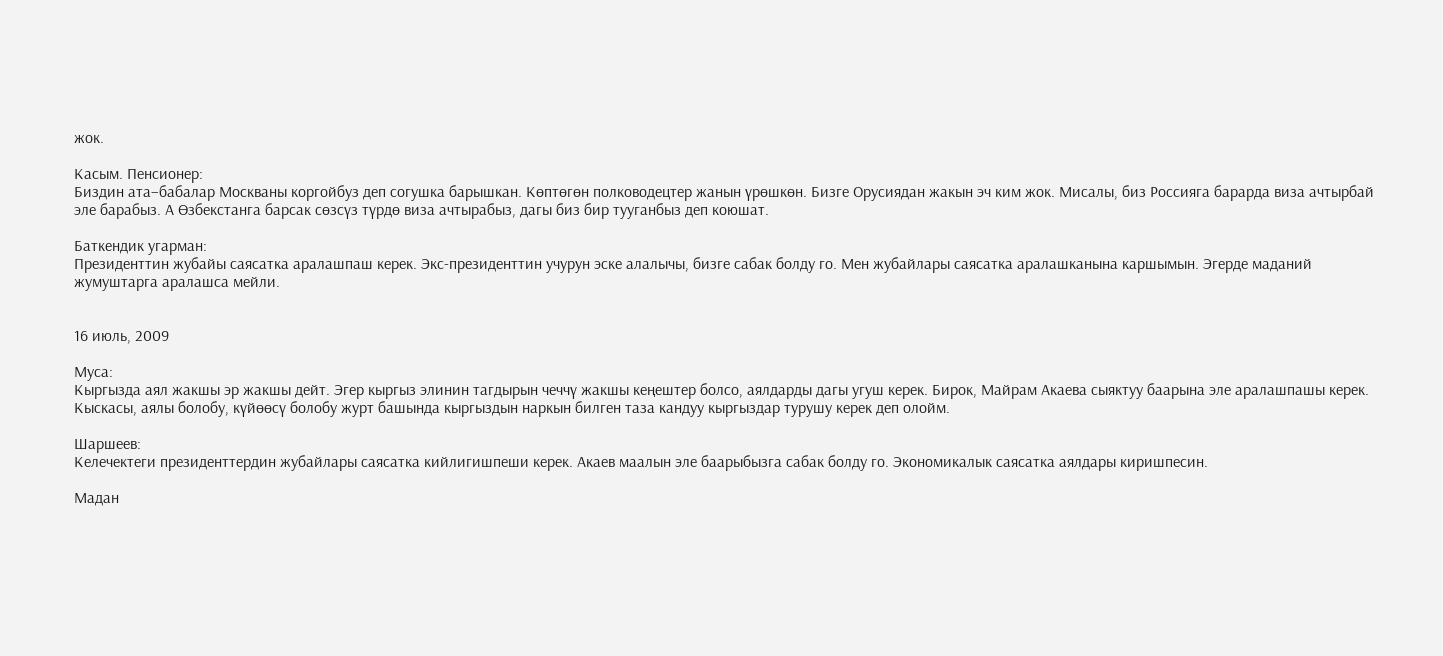жок.

Касым. Пенсионер:
Биздин ата–бабалар Москваны коргойбуз деп согушка барышкан. Көптөгөн полководецтер жанын үрөшкөн. Бизге Орусиядан жакын эч ким жок. Мисалы, биз Россияга барарда виза ачтырбай эле барабыз. А Өзбекстанга барсак сөзсүз түрдө виза ачтырабыз, дагы биз бир тууганбыз деп коюшат.

Баткендик угарман:
Президенттин жубайы саясатка аралашпаш керек. Экс-президенттин учурун эске алалычы, бизге сабак болду го. Мен жубайлары саясатка аралашканына каршымын. Эгерде маданий жумуштарга аралашса мейли.


16 июль, 2009

Муса:
Кыргызда аял жакшы эр жакшы дейт. Эгер кыргыз элинин тагдырын чеччү жакшы кеңештер болсо, аялдарды дагы угуш керек. Бирок, Майрам Акаева сыяктуу баарына эле аралашпашы керек. Кыскасы, аялы болобу, күйөөсү болобу журт башында кыргыздын наркын билген таза кандуу кыргыздар турушу керек деп олойм.

Шаршеев:
Келечектеги президенттердин жубайлары саясатка кийлигишпеши керек. Акаев маалын эле баарыбызга сабак болду го. Экономикалык саясатка аялдары киришпесин.

Мадан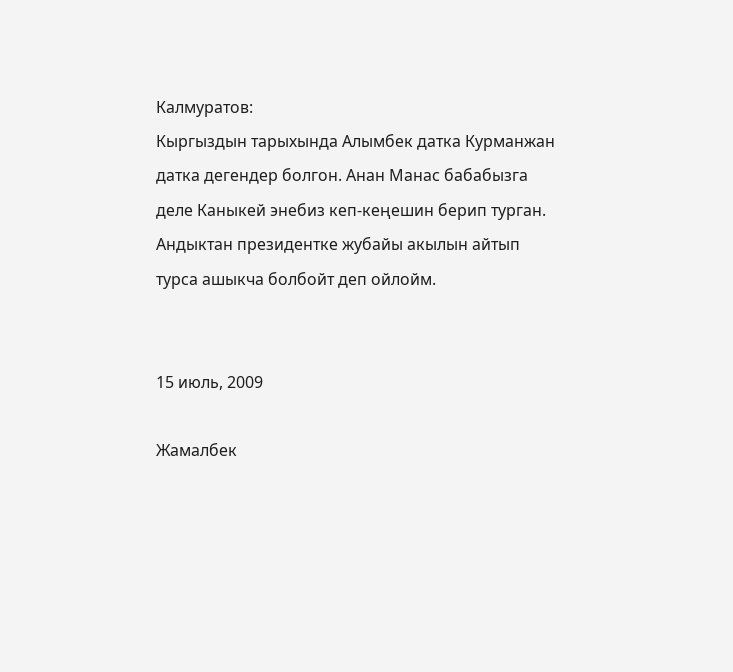Калмуратов:
Кыргыздын тарыхында Алымбек датка Курманжан датка дегендер болгон. Анан Манас бабабызга деле Каныкей энебиз кеп-кеңешин берип турган. Андыктан президентке жубайы акылын айтып турса ашыкча болбойт деп ойлойм.


15 июль, 2009

Жамалбек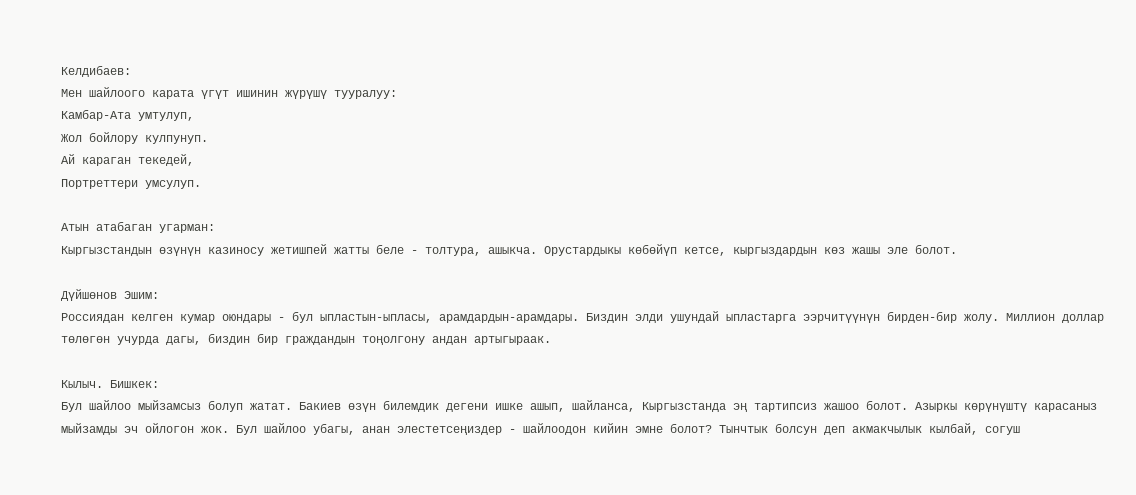Келдибаев:
Мен шайлоого карата үгүт ишинин жүрүшү тууралуу:
Камбар-Ата умтулуп,
Жол бойлору кулпунуп.
Ай караган текедей,
Портреттери умсулуп.

Атын атабаган угарман:
Кыргызстандын өзүнүн казиносу жетишпей жатты беле - толтура, ашыкча. Орустардыкы көбөйүп кетсе, кыргыздардын көз жашы эле болот.

Дүйшөнов Эшим:
Россиядан келген кумар оюндары - бул ыпластын-ыпласы, арамдардын-арамдары. Биздин элди ушундай ыпластарга ээрчитүүнүн бирден-бир жолу. Миллион доллар төлөгөн учурда дагы, биздин бир граждандын тоңолгону андан артыгыраак.

Кылыч. Бишкек:
Бул шайлоо мыйзамсыз болуп жатат. Бакиев өзүн билемдик дегени ишке ашып, шайланса, Кыргызстанда эң тартипсиз жашоо болот. Азыркы көрүнүштү карасаныз мыйзамды эч ойлогон жок. Бул шайлоо убагы, анан элестетсеңиздер - шайлоодон кийин эмне болот? Тынчтык болсун деп акмакчылык кылбай, согуш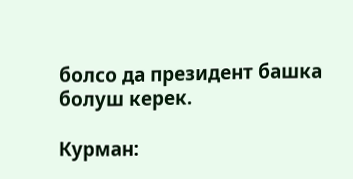болсо да президент башка болуш керек.

Курман: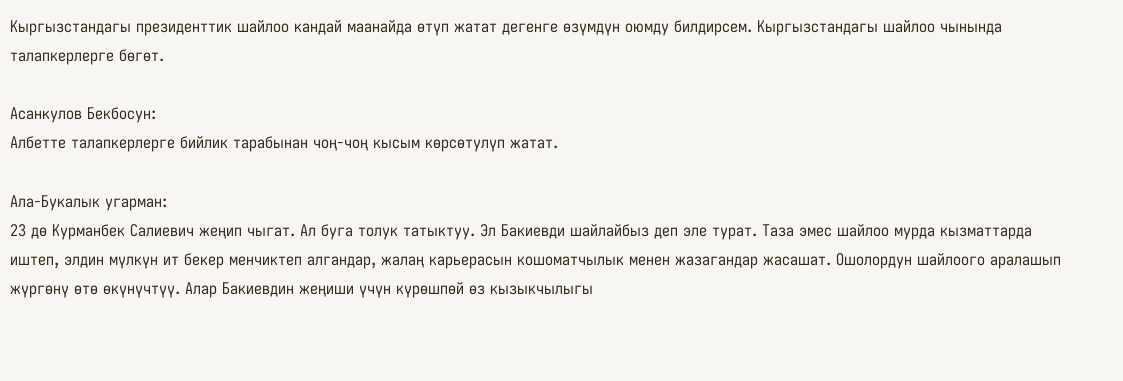Кыргызстандагы президенттик шайлоо кандай маанайда өтүп жатат дегенге өзүмдүн оюмду билдирсем. Кыргызстандагы шайлоо чынында талапкерлерге бөгөт.

Асанкулов Бекбосун:
Албетте талапкерлерге бийлик тарабынан чоң-чоң кысым көрсөтулүп жатат.

Ала-Букалык угарман:
23 дө Курманбек Салиевич жеңип чыгат. Ал буга толук татыктуу. Эл Бакиевди шайлайбыз деп эле турат. Таза эмес шайлоо мурда кызматтарда иштеп, элдин мүлкүн ит бекер менчиктеп алгандар, жалаң карьерасын кошоматчылык менен жазагандар жасашат. Ошолордун шайлоого аралашып жүргөнү өтө өкүнүчтүү. Алар Бакиевдин жеңиши үчүн күрөшпөй өз кызыкчылыгы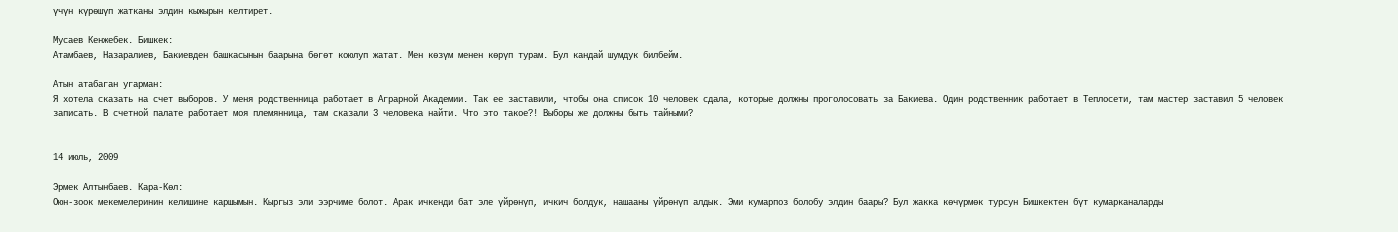үчүн күрөшүп жатканы элдин кыжырын келтирет.

Мусаев Кенжебек. Бишкек:
Атамбаев, Назаралиев, Бакиевден башкасынын баарына бөгөт коюлуп жатат. Мен көзүм менен көрүп турам. Бул кандай шумдук билбейм.

Атын атабаган угарман:
Я хотела сказать на счет выборов. У меня родственница работает в Аграрной Академии. Так ее заставили, чтобы она список 10 человек сдала, которые должны проголосовать за Бакиева. Один родственник работает в Теплосети, там мастер заставил 5 человек записать. В счетной палате работает моя племянница, там сказали 3 человека найти. Что это такое?! Выборы же должны быть тайными?


14 июль, 2009

Эрмек Алтынбаев. Кара-Көл:
Оюн-зоок мекемелеринин келишине каршымын. Кыргыз эли ээрчиме болот. Арак ичкенди бат эле үйрөнүп, ичкич болдук, нашааны үйрөнүп алдык. Эми кумарпоз болобу элдин баары? Бул жакка көчүрмөк турсун Бишкектен бүт кумарканаларды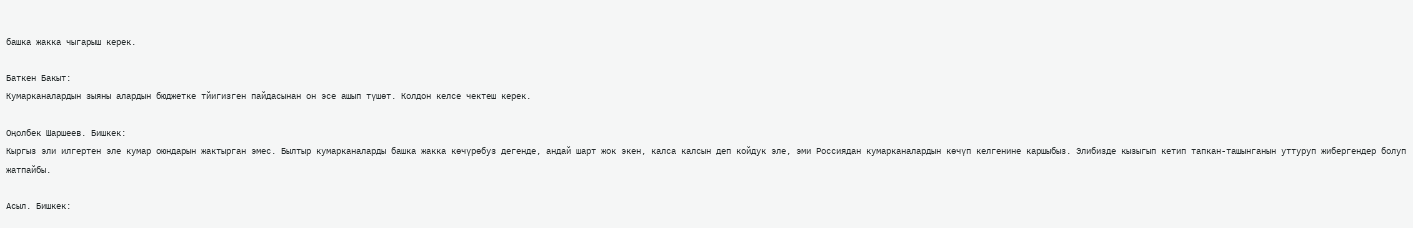башка жакка чыгарыш керек.

Баткен Бакыт:
Кумарканалардын зыяны алардын бюджетке тйигизген пайдасынан он эсе ашып түшөт. Колдон келсе чектеш керек.

Оңолбек Шаршеев. Бишкек:
Кыргыз эли илгертен эле кумар оюндарын жактырган эмес. Былтыр кумарканаларды башка жакка көчүрөбуз дегенде, андай шарт жок экен, калса калсын деп койдук эле, эми Россиядан кумарканалардын көчүп келгенине каршыбыз. Элибизде кызыгып кетип тапкан-ташынганын уттуруп жибергендер болуп жатпайбы.

Асыл. Бишкек: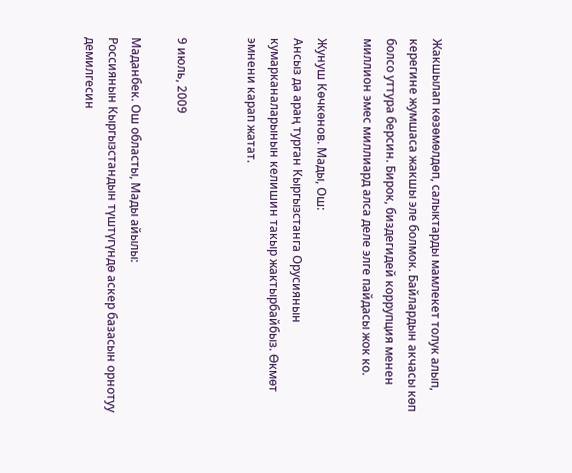Жакшылап көзөмөлдөп, салыктарды мамлекет толук алып, керегине жумшаса жакшы эле болмок. Байлардын акчасы көп болсо уттура берсин. Бирок, биздегидей коррупция менен миллион эмес миллиард алса деле элге пайдасы жок ко.

Жунуш Көчкөнов. Мады, Ош:
Ансыз да араң турган Кыргызстанга Орусиянын кумарканаларынын келишин такыр жактырбайбыз. Өкмөт эмнени карап жатат.


9 июль, 2009

Маданбек. Ош областы, Мады айылы:
Россиянын Кыргызстандын түштүгүндө аскер базасын орнотуу демилгесин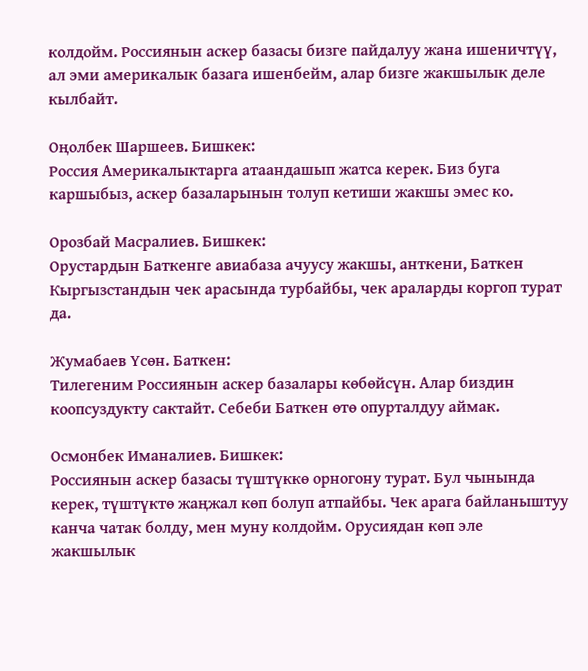колдойм. Россиянын аскер базасы бизге пайдалуу жана ишеничтүү, ал эми америкалык базага ишенбейм, алар бизге жакшылык деле кылбайт.

Оңолбек Шаршеев. Бишкек:
Россия Америкалыктарга атаандашып жатса керек. Биз буга каршыбыз, аскер базаларынын толуп кетиши жакшы эмес ко.

Орозбай Масралиев. Бишкек:
Орустардын Баткенге авиабаза ачуусу жакшы, анткени, Баткен Кыргызстандын чек арасында турбайбы, чек араларды коргоп турат да.

Жумабаев Үсөн. Баткен:
Тилегеним Россиянын аскер базалары көбөйсүн. Алар биздин коопсуздукту сактайт. Себеби Баткен өтө опурталдуу аймак.

Осмонбек Иманалиев. Бишкек:
Россиянын аскер базасы түштүккө орногону турат. Бул чынында керек, түштүктө жаңжал көп болуп атпайбы. Чек арага байланыштуу канча чатак болду, мен муну колдойм. Орусиядан көп эле жакшылык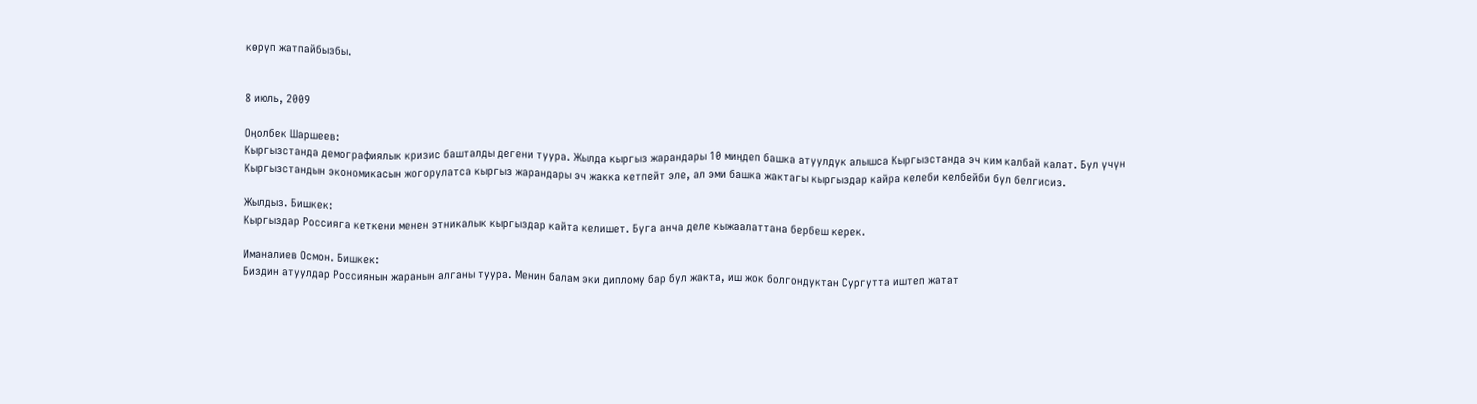көрүп жатпайбызбы.


8 июль, 2009

Оңолбек Шаршеев:
Кыргызстанда демографиялык кризис башталды дегени туура. Жылда кыргыз жарандары 10 миңдеп башка атуулдук алышса Кыргызстанда эч ким калбай калат. Бул үчүн Кыргызстандын экономикасын жогорулатса кыргыз жарандары эч жакка кетпейт эле, ал эми башка жактагы кыргыздар кайра келеби келбейби бул белгисиз.

Жылдыз. Бишкек:
Кыргыздар Россияга кеткени менен этникалык кыргыздар кайта келишет. Буга анча деле кыжаалаттана бербеш керек.

Иманалиев Осмон. Бишкек:
Биздин атуулдар Россиянын жаранын алганы туура. Менин балам эки диплому бар бул жакта, иш жок болгондуктан Сургутта иштеп жатат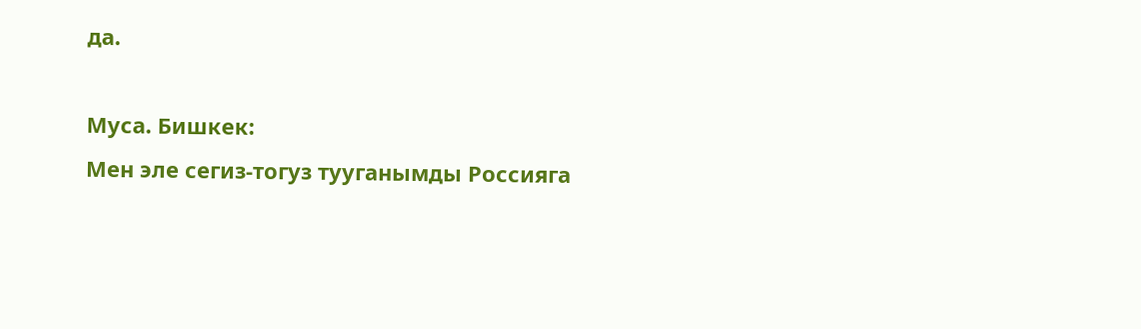да.

Муса. Бишкек:
Мен эле сегиз-тогуз тууганымды Россияга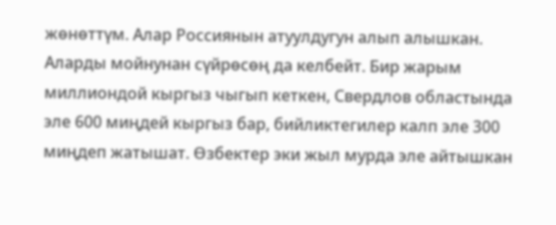жөнөттүм. Алар Россиянын атуулдугун алып алышкан. Аларды мойнунан сүйрөсөң да келбейт. Бир жарым миллиондой кыргыз чыгып кеткен, Свердлов областында эле 600 миңдей кыргыз бар, бийликтегилер калп эле 300 миңдеп жатышат. Өзбектер эки жыл мурда эле айтышкан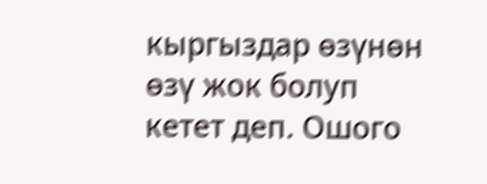кыргыздар өзүнөн өзү жок болуп кетет деп. Ошого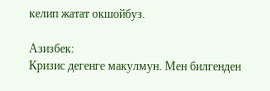келип жатат окшойбуз.

Азизбек:
Кризис дегенге макулмун. Мен билгенден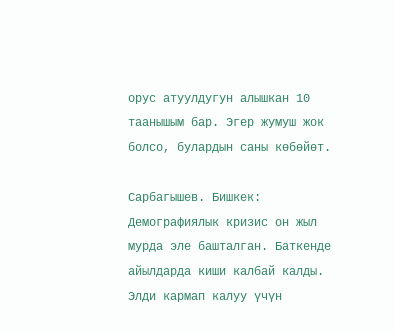орус атуулдугун алышкан 10 таанышым бар. Эгер жумуш жок болсо, булардын саны көбөйөт.

Сарбагышев. Бишкек:
Демографиялык кризис он жыл мурда эле башталган. Баткенде айылдарда киши калбай калды. Элди кармап калуу үчүн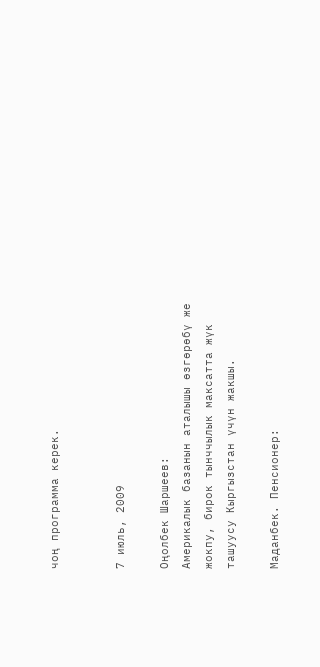чоң программа керек.


7 июль, 2009

Оңолбек Шаршеев:
Америкалык базанын аталышы өзгөрөбү же жокпу, бирок тынччылык максатта жүк ташуусу Кыргызстан үчүн жакшы.

Маданбек. Пенсионер: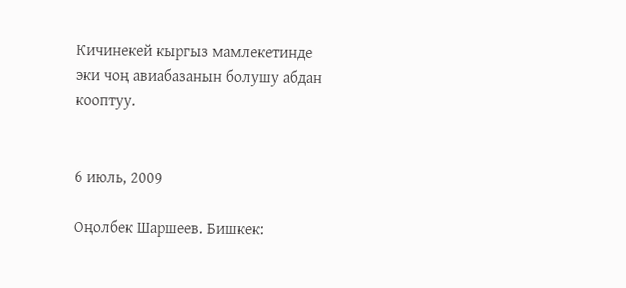Кичинекей кыргыз мамлекетинде эки чоң авиабазанын болушу абдан кооптуу.


6 июль, 2009

Оңолбек Шаршеев. Бишкек: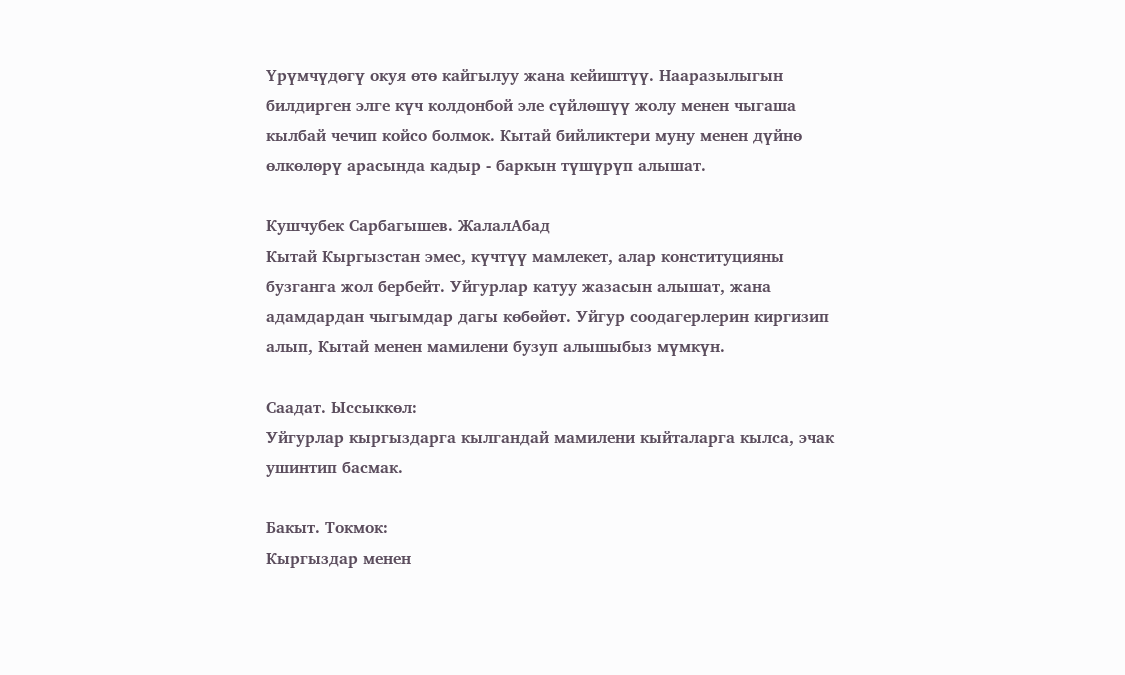Үрүмчүдөгү окуя өтө кайгылуу жана кейиштүү. Нааразылыгын билдирген элге күч колдонбой эле сүйлөшүү жолу менен чыгаша кылбай чечип койсо болмок. Кытай бийликтери муну менен дүйнө өлкөлөрү арасында кадыр - баркын түшүрүп алышат.

Кушчубек Сарбагышев. ЖалалАбад
Кытай Кыргызстан эмес, күчтүү мамлекет, алар конституцияны бузганга жол бербейт. Уйгурлар катуу жазасын алышат, жана адамдардан чыгымдар дагы көбөйөт. Уйгур соодагерлерин киргизип алып, Кытай менен мамилени бузуп алышыбыз мүмкүн.

Саадат. Ыссыккөл:
Уйгурлар кыргыздарга кылгандай мамилени кыйталарга кылса, эчак ушинтип басмак.

Бакыт. Токмок:
Кыргыздар менен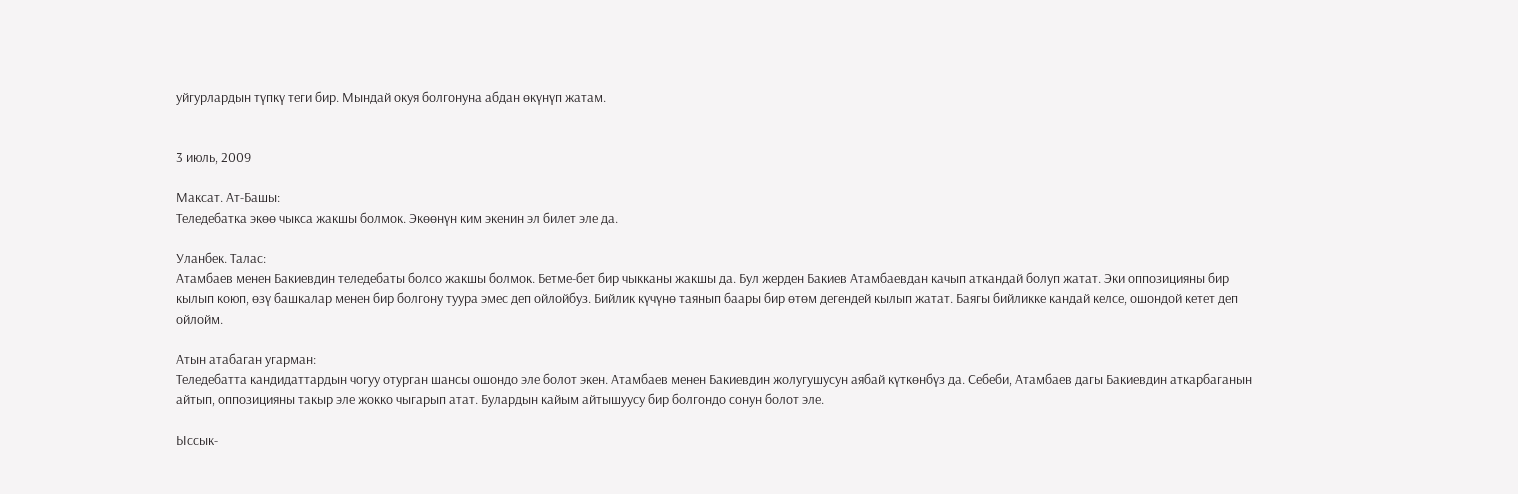уйгурлардын түпкү теги бир. Мындай окуя болгонуна абдан өкүнүп жатам.


3 июль, 2009

Максат. Ат-Башы:
Теледебатка экөө чыкса жакшы болмок. Экөөнүн ким экенин эл билет эле да.

Уланбек. Талас:
Атамбаев менен Бакиевдин теледебаты болсо жакшы болмок. Бетме-бет бир чыкканы жакшы да. Бул жерден Бакиев Атамбаевдан качып аткандай болуп жатат. Эки оппозицияны бир кылып коюп, өзү башкалар менен бир болгону туура эмес деп ойлойбуз. Бийлик күчүнө таянып баары бир өтөм дегендей кылып жатат. Баягы бийликке кандай келсе, ошондой кетет деп ойлойм.

Атын атабаган угарман:
Теледебатта кандидаттардын чогуу отурган шансы ошондо эле болот экен. Атамбаев менен Бакиевдин жолугушусун аябай күткөнбүз да. Себеби, Атамбаев дагы Бакиевдин аткарбаганын айтып, оппозицияны такыр эле жокко чыгарып атат. Булардын кайым айтышуусу бир болгондо сонун болот эле.

Ыссык-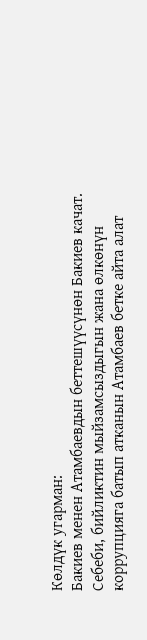Көлдүк угарман:
Бакиев менен Атамбаевдын беттешүүсүнөн Бакиев качат. Себеби, бийликтин мыйзамсыздыгын жана өлкөнүн коррупцияга батып атканын Атамбаев бетке айта алат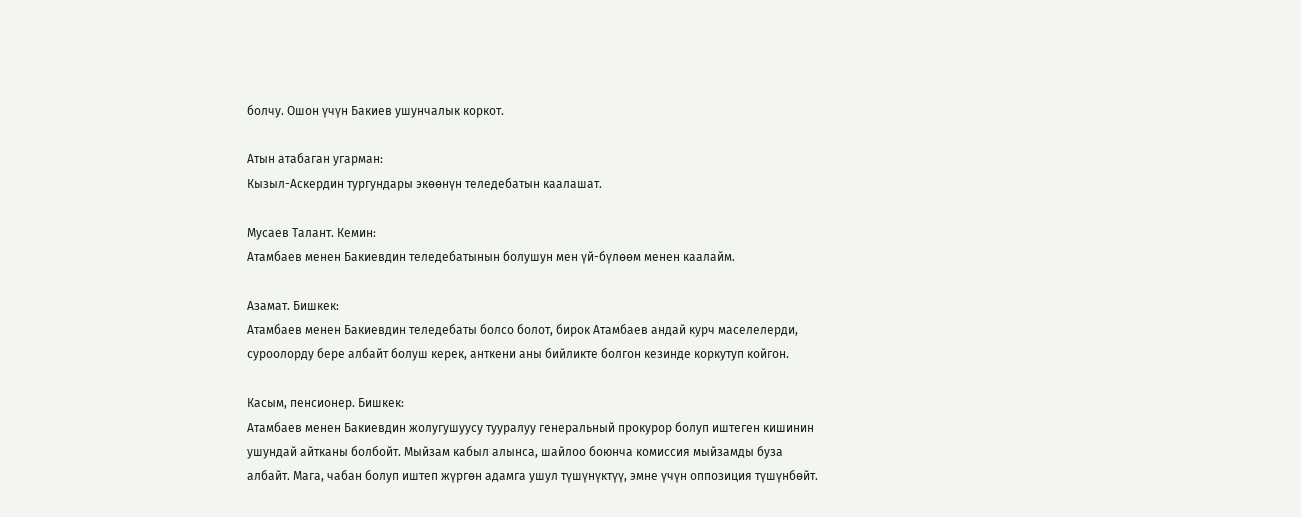болчу. Ошон үчүн Бакиев ушунчалык коркот.

Атын атабаган угарман:
Кызыл-Аскердин тургундары экөөнүн теледебатын каалашат.

Мусаев Талант. Кемин:
Атамбаев менен Бакиевдин теледебатынын болушун мен үй-бүлөөм менен каалайм.

Азамат. Бишкек:
Атамбаев менен Бакиевдин теледебаты болсо болот, бирок Атамбаев андай курч маселелерди, суроолорду бере албайт болуш керек, анткени аны бийликте болгон кезинде коркутуп койгон.

Касым, пенсионер. Бишкек:
Атамбаев менен Бакиевдин жолугушуусу тууралуу генеральный прокурор болуп иштеген кишинин ушундай айтканы болбойт. Мыйзам кабыл алынса, шайлоо боюнча комиссия мыйзамды буза албайт. Мага, чабан болуп иштеп жүргөн адамга ушул түшүнүктүү, эмне үчүн оппозиция түшүнбөйт.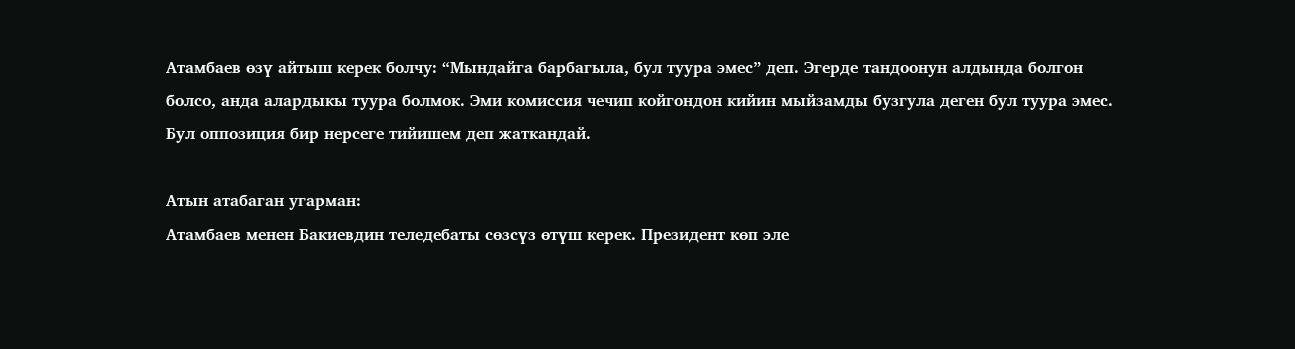Атамбаев өзү айтыш керек болчу: “Мындайга барбагыла, бул туура эмес” деп. Эгерде тандоонун алдында болгон болсо, анда алардыкы туура болмок. Эми комиссия чечип койгондон кийин мыйзамды бузгула деген бул туура эмес. Бул оппозиция бир нерсеге тийишем деп жаткандай.

Атын атабаган угарман:
Атамбаев менен Бакиевдин теледебаты сөзсүз өтүш керек. Президент көп эле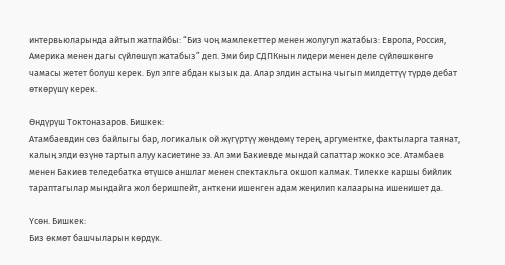интервьюларында айтып жатпайбы: “Биз чоң мамлекеттер менен жолугуп жатабыз: Европа, Россия, Америка менен дагы сүйлөшүп жатабыз” деп. Эми бир СДПКнын лидери менен деле сүйлөшкөнгө чамасы жетет болуш керек. Бул элге абдан кызык да. Алар элдин астына чыгып милдеттүү түрдө дебат өткөрүшү керек.

Өндүрүш Токтоназаров. Бишкек:
Атамбаевдин сөз байлыгы бар, логикалык ой жүгүртүү жөндөмү терең, аргументке, фактыларга таянат, калың элди өзүнө тартып алуу касиетине ээ. Ал эми Бакиевде мындай сапаттар жокко эсе. Атамбаев менен Бакиев теледебатка өтүшсө аншлаг менен спектакльга окшоп калмак. Тилекке каршы бийлик тараптагылар мындайга жол беришпейт, анткени ишенген адам жеңилип калаарына ишенишет да.

Үсөн. Бишкек:
Биз өкмөт башчыларын көрдүк.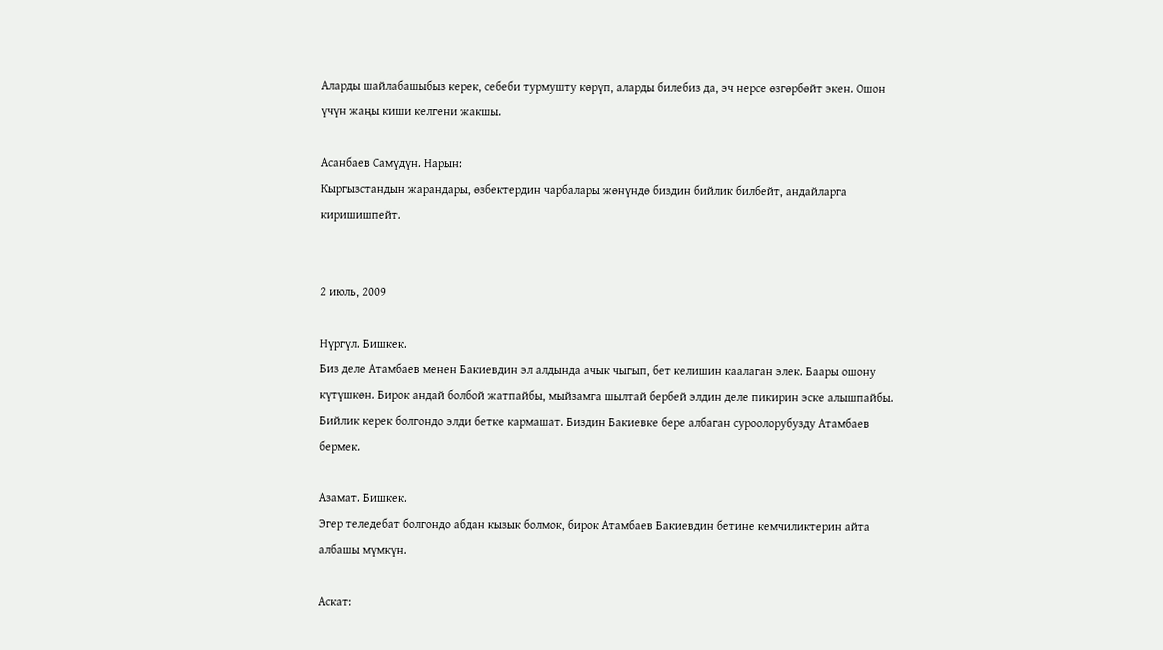Аларды шайлабашыбыз керек, себеби турмушту көрүп, аларды билебиз да, эч нерсе өзгөрбөйт экен. Ошон үчүн жаңы киши келгени жакшы.

Асанбаев Самүдүн. Нарын:
Кыргызстандын жарандары, өзбектердин чарбалары жөнүндө биздин бийлик билбейт, андайларга киришишпейт.


2 июль, 2009

Нүргүл. Бишкек.
Биз деле Атамбаев менен Бакиевдин эл алдында ачык чыгып, бет келишин каалаган элек. Баары ошону күтүшкөн. Бирок андай болбой жатпайбы, мыйзамга шылтай бербей элдин деле пикирин эске алышпайбы. Бийлик керек болгондо элди бетке кармашат. Биздин Бакиевке бере албаган суроолорубузду Атамбаев бермек.

Азамат. Бишкек.
Эгер теледебат болгондо абдан кызык болмок, бирок Атамбаев Бакиевдин бетине кемчиликтерин айта албашы мүмкүн.

Аскат: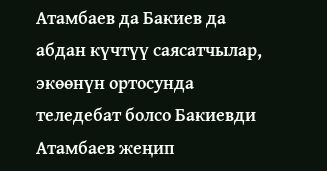Атамбаев да Бакиев да абдан күчтүү саясатчылар, экөөнүн ортосунда теледебат болсо Бакиевди Атамбаев жеңип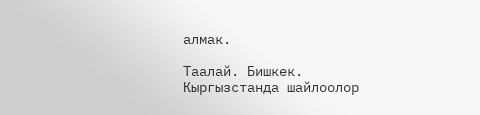алмак.

Таалай. Бишкек.
Кыргызстанда шайлоолор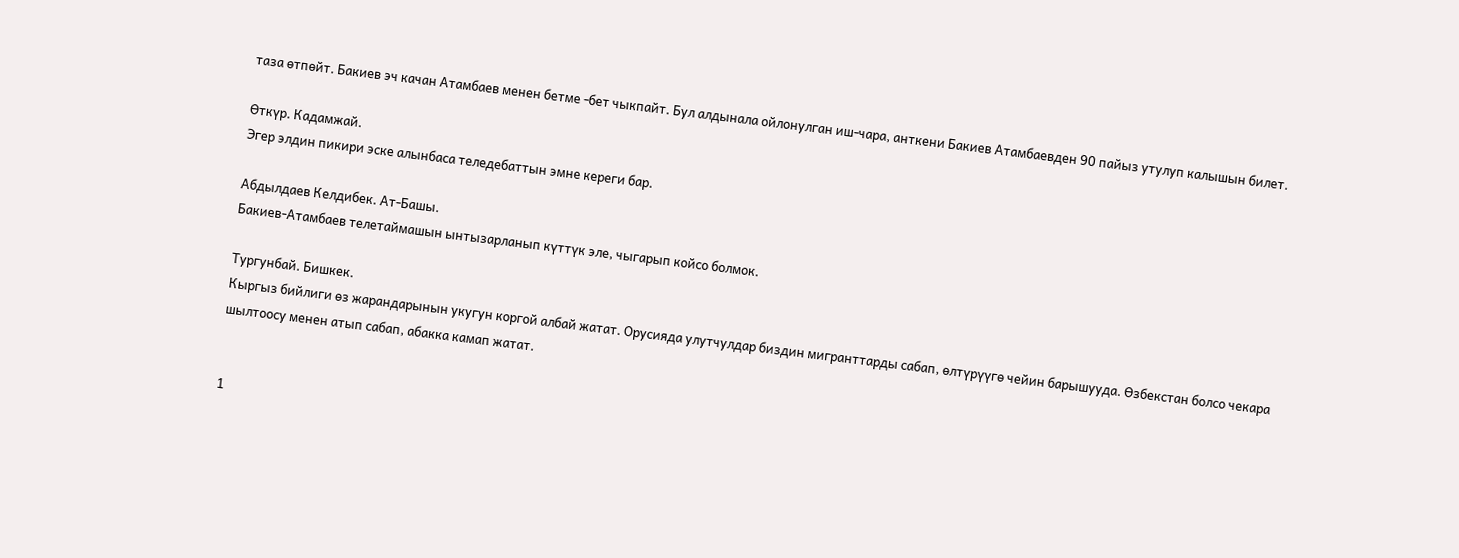таза өтпөйт. Бакиев эч качан Атамбаев менен бетме -бет чыкпайт. Бул алдынала ойлонулган иш-чара, анткени Бакиев Атамбаевден 90 пайыз утулуп калышын билет.

Өткүр. Кадамжай.
Эгер элдин пикири эске алынбаса теледебаттын эмне кереги бар.

Абдылдаев Келдибек. Ат-Башы.
Бакиев-Атамбаев телетаймашын ынтызарланып күттүк эле, чыгарып койсо болмок.

Тургунбай. Бишкек.
Кыргыз бийлиги өз жарандарынын укугун коргой албай жатат. Орусияда улутчулдар биздин мигранттарды сабап, өлтүрүүгө чейин барышууда. Өзбекстан болсо чекара шылтоосу менен атып сабап, абакка камап жатат.


1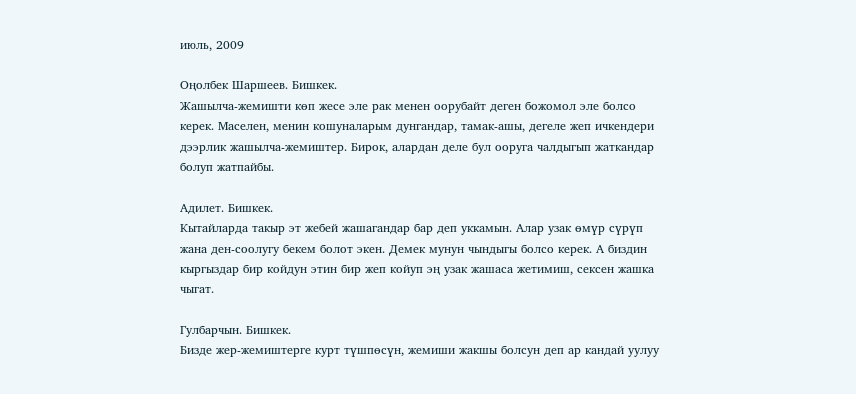июль, 2009

Оңолбек Шаршеев. Бишкек.
Жашылча-жемишти көп жесе эле рак менен оорубайт деген божомол эле болсо керек. Маселен, менин кошуналарым дунгандар, тамак-ашы, дегеле жеп ичкендери дээрлик жашылча-жемиштер. Бирок, алардан деле бул ооруга чалдыгып жаткандар болуп жатпайбы.

Адилет. Бишкек.
Кытайларда такыр эт жебей жашагандар бар деп уккамын. Алар узак өмүр сүрүп жана ден-соолугу бекем болот экен. Демек мунун чындыгы болсо керек. А биздин кыргыздар бир койдун этин бир жеп койуп эң узак жашаса жетимиш, сексен жашка чыгат.

Гулбарчын. Бишкек.
Бизде жер-жемиштерге курт түшпөсүн, жемиши жакшы болсун деп ар кандай уулуу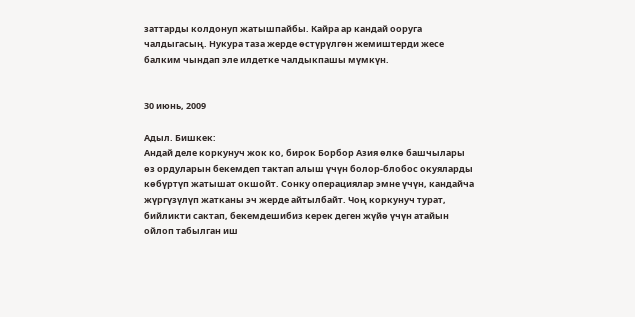заттарды колдонуп жатышпайбы. Кайра ар кандай ооруга чалдыгасың. Нукура таза жерде өстүрүлгөн жемиштерди жесе балким чындап эле илдетке чалдыкпашы мүмкүн.


30 июнь, 2009

Адыл. Бишкек:
Андай деле коркунуч жок ко, бирок Борбор Азия өлкө башчылары өз ордуларын бекемдеп тактап алыш үчүн болор-блобос окуяларды көбүртүп жатышат окшойт. Сонку операциялар эмне үчүн, кандайча жүргүзүлүп жатканы эч жерде айтылбайт. Чоң коркунуч турат, бийликти сактап, бекемдешибиз керек деген жүйө үчүн атайын ойлоп табылган иш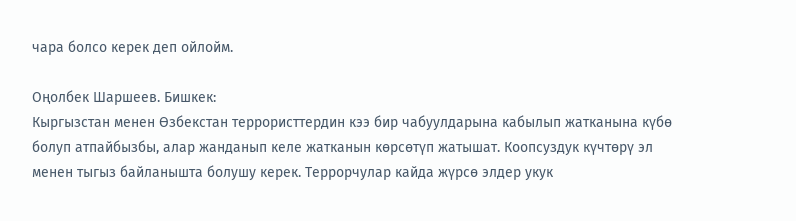чара болсо керек деп ойлойм.

Оңолбек Шаршеев. Бишкек:
Кыргызстан менен Өзбекстан террористтердин кээ бир чабуулдарына кабылып жатканына күбө болуп атпайбызбы, алар жанданып келе жатканын көрсөтүп жатышат. Коопсуздук күчтөрү эл менен тыгыз байланышта болушу керек. Террорчулар кайда жүрсө элдер укук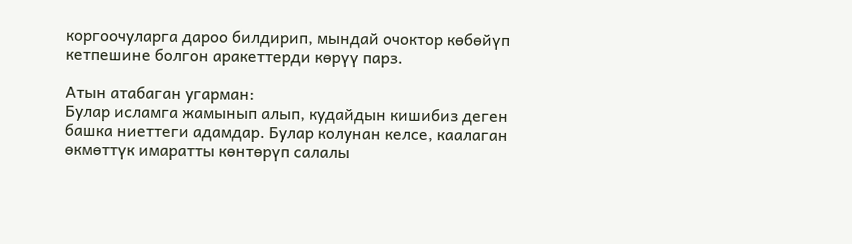коргоочуларга дароо билдирип, мындай очоктор көбөйүп кетпешине болгон аракеттерди көрүү парз.

Атын атабаган угарман:
Булар исламга жамынып алып, кудайдын кишибиз деген башка ниеттеги адамдар. Булар колунан келсе, каалаган өкмөттүк имаратты көнтөрүп салалы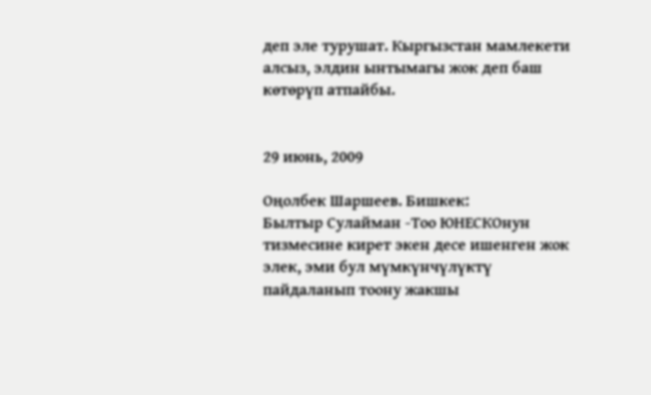деп эле турушат. Кыргызстан мамлекети алсыз, элдин ынтымагы жок деп баш көтөрүп атпайбы.


29 июнь, 2009

Оңолбек Шаршеев. Бишкек:
Былтыр Сулайман -Тоо ЮНЕСКОнун тизмесине кирет экен десе ишенген жок элек, эми бул мүмкүнчүлүктү пайдаланып тоону жакшы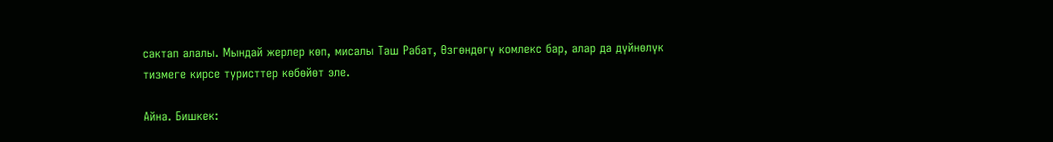сактап алалы. Мындай жерлер көп, мисалы Таш Рабат, Өзгөндөгү комлекс бар, алар да дүйнөлүк тизмеге кирсе туристтер көбөйөт эле.

Айна. Бишкек: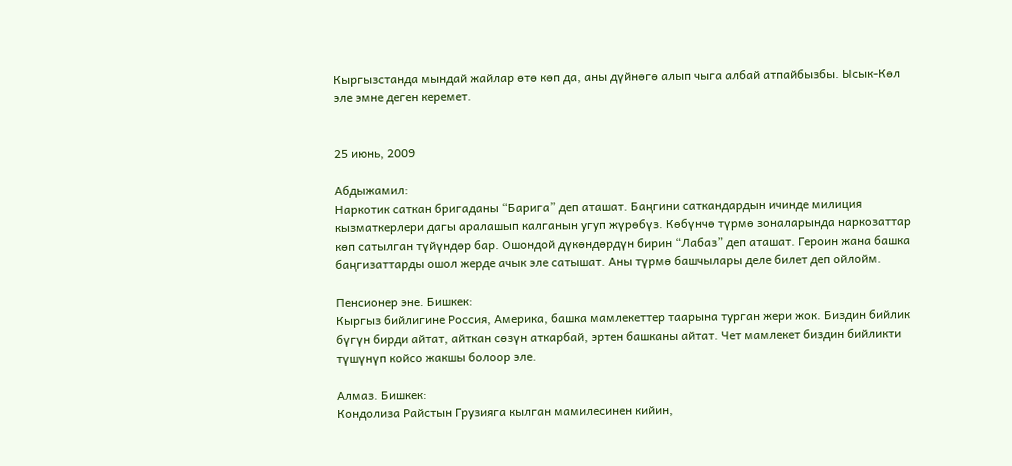Кыргызстанда мындай жайлар өтө көп да, аны дүйнөгө алып чыга албай атпайбызбы. Ысык-Көл эле эмне деген керемет.


25 июнь, 2009

Абдыжамил:
Наркотик саткан бригаданы “Барига” деп аташат. Баңгини саткандардын ичинде милиция кызматкерлери дагы аралашып калганын угуп жүрөбүз. Көбүнчө түрмө зоналарында наркозаттар көп сатылган түйүндөр бар. Ошондой дүкөндөрдүн бирин “Лабаз” деп аташат. Героин жана башка баңгизаттарды ошол жерде ачык эле сатышат. Аны түрмө башчылары деле билет деп ойлойм.

Пенсионер эне. Бишкек:
Кыргыз бийлигине Россия, Америка, башка мамлекеттер таарына турган жери жок. Биздин бийлик бүгүн бирди айтат, айткан сөзүн аткарбай, эртен башканы айтат. Чет мамлекет биздин бийликти түшүнүп койсо жакшы болоор эле.

Алмаз. Бишкек:
Кондолиза Райстын Грузияга кылган мамилесинен кийин,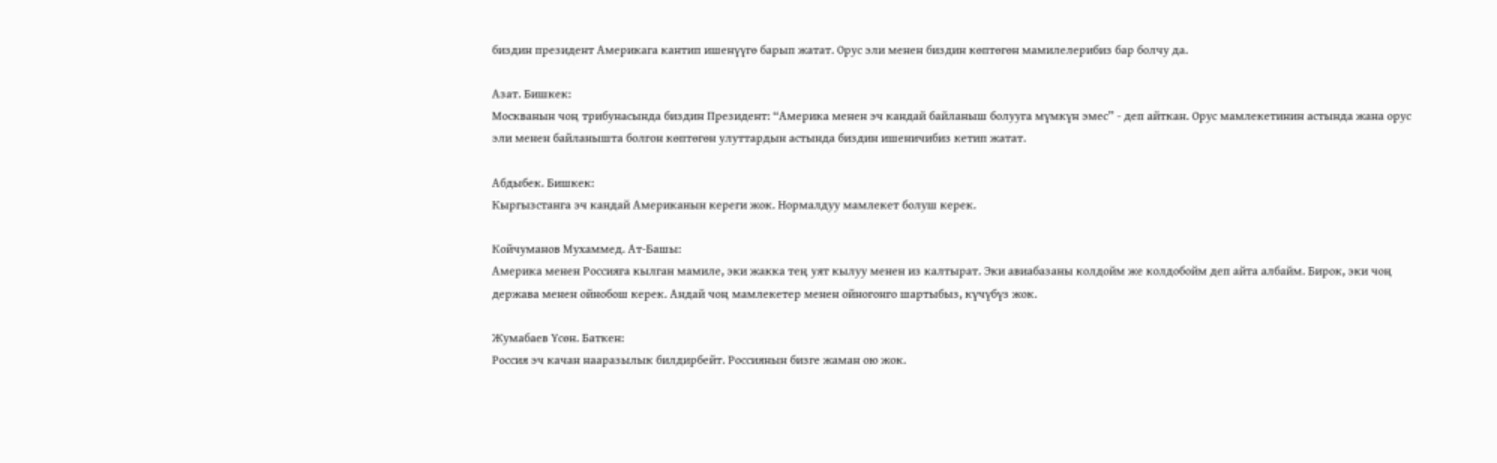биздин президент Америкага кантип ишенүүгө барып жатат. Орус эли менен биздин көптөгөн мамилелерибиз бар болчу да.

Азат. Бишкек:
Москванын чоң трибунасында биздин Президент: “Америка менен эч кандай байланыш болууга мүмкүн эмес” - деп айткан. Орус мамлекетинин астында жана орус эли менен байланышта болгон көптөгөн улуттардын астында биздин ишеничибиз кетип жатат.

Абдыбек. Бишкек:
Кыргызстанга эч кандай Американын кереги жок. Нормалдуу мамлекет болуш керек.

Койчуманов Мухаммед. Ат-Башы:
Америка менен Россияга кылган мамиле, эки жакка тең уят кылуу менен из калтырат. Эки авиабазаны колдойм же колдобойм деп айта албайм. Бирок, эки чоң держава менен ойнобош керек. Андай чоң мамлекетер менен ойногонго шартыбыз, күчүбүз жок.

Жумабаев Үсөн. Баткен:
Россия эч качан нааразылык билдирбейт. Россиянын бизге жаман ою жок.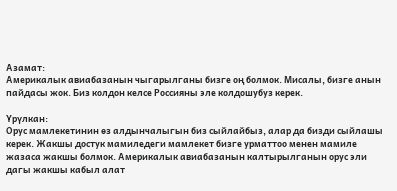Азамат:
Америкалык авиабазанын чыгарылганы бизге оң болмок. Мисалы, бизге анын пайдасы жок. Биз колдон келсе Россияны эле колдошубуз керек.

Үрүлкан:
Орус мамлекетинин өз алдынчалыгын биз сыйлайбыз, алар да бизди сыйлашы керек. Жакшы достук мамиледеги мамлекет бизге урматтоо менен мамиле жазаса жакшы болмок. Америкалык авиабазанын калтырылганын орус эли дагы жакшы кабыл алат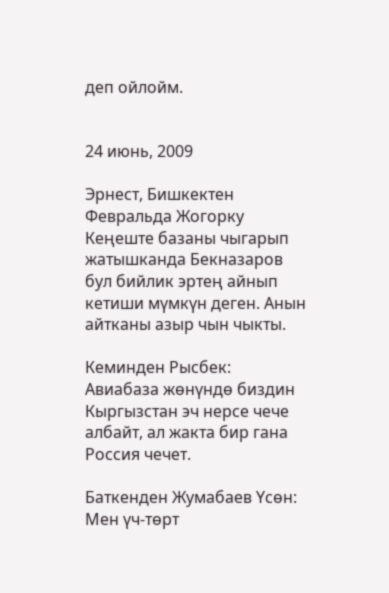деп ойлойм.


24 июнь, 2009

Эрнест, Бишкектен
Февральда Жогорку Кеңеште базаны чыгарып жатышканда Бекназаров бул бийлик эртең айнып кетиши мүмкүн деген. Анын айтканы азыр чын чыкты.

Кеминден Рысбек:
Авиабаза жөнүндө биздин Кыргызстан эч нерсе чече албайт, ал жакта бир гана Россия чечет.

Баткенден Жумабаев Үсөн:
Мен үч-төрт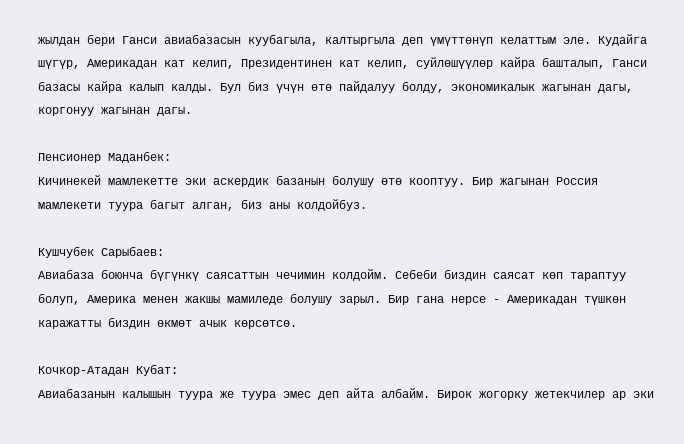жылдан бери Ганси авиабазасын куубагыла, калтыргыла деп үмүттөнүп келаттым эле. Кудайга шүгүр, Америкадан кат келип, Президентинен кат келип, суйлөшүүлөр кайра башталып, Ганси базасы кайра калып калды. Бул биз үчүн өтө пайдалуу болду, экономикалык жагынан дагы, коргонуу жагынан дагы.

Пенсионер Маданбек:
Кичинекей мамлекетте эки аскердик базанын болушу өтө кооптуу. Бир жагынан Россия мамлекети туура багыт алган, биз аны колдойбуз.

Кушчубек Сарыбаев:
Авиабаза боюнча бүгүнкү саясаттын чечимин колдойм. Себеби биздин саясат көп тараптуу болуп, Америка менен жакшы мамиледе болушу зарыл. Бир гана нерсе - Америкадан түшкөн каражатты биздин өкмөт ачык көрсөтсө.

Кочкор-Атадан Кубат:
Авиабазанын калышын туура же туура эмес деп айта албайм. Бирок жогорку жетекчилер ар эки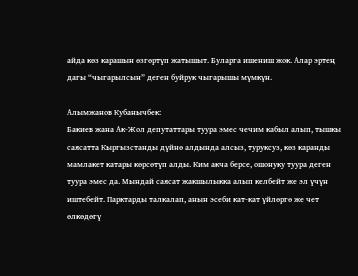айда көз карашын өзгөртүп жатышыт. Буларга ишениш жок. Алар эртең дагы “чыгарылсын” деген буйрук чыгарышы мүмкүн.

Алымжанов Кубанычбек:
Бакиев жана Ак-Жол депутаттары туура эмес чечим кабыл алып, тышкы саясатта Кыргызстанды дүйнө алдында алсыз, туруксуз, көз каранды мамлакет катары көрсөтүп алды. Ким акча берсе, ошонуку туура деген туура эмес да. Мындай саясат жакшылыкка алып келбейт же эл үчүн иштебейт. Парктарды талкалап, анын эсеби кат-кат үйлөргө же чет өлкөдөгү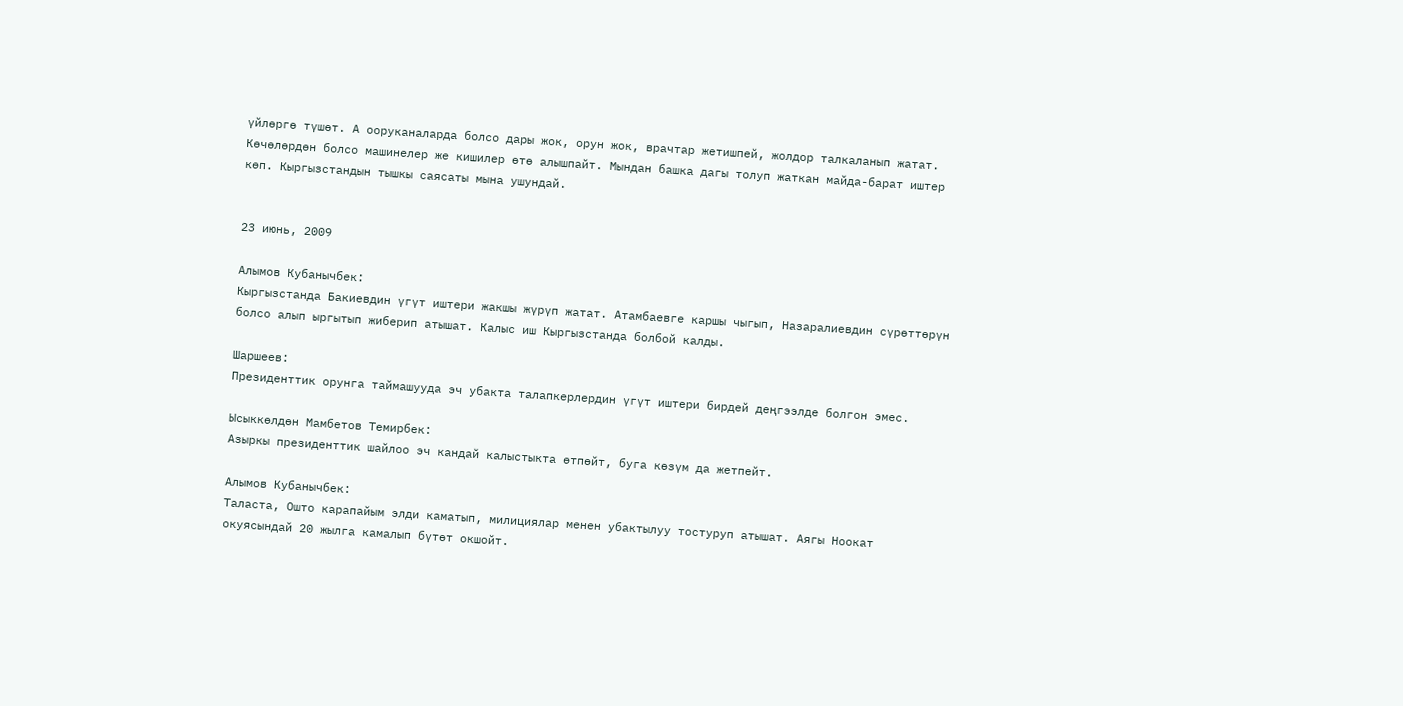үйлөргө түшөт. А ооруканаларда болсо дары жок, орун жок, врачтар жетишпей, жолдор талкаланып жатат. Көчөлөрдөн болсо машинелер же кишилер өтө алышпайт. Мындан башка дагы толуп жаткан майда-барат иштер көп. Кыргызстандын тышкы саясаты мына ушундай.


23 июнь, 2009

Алымов Кубанычбек:
Кыргызстанда Бакиевдин үгүт иштери жакшы жүрүп жатат. Атамбаевге каршы чыгып, Назаралиевдин сүрөттөрүн болсо алып ыргытып жиберип атышат. Калыс иш Кыргызстанда болбой калды.

Шаршеев:
Президенттик орунга таймашууда эч убакта талапкерлердин үгүт иштери бирдей деңгээлде болгон эмес.

Ысыккөлдөн Мамбетов Темирбек:
Азыркы президенттик шайлоо эч кандай калыстыкта өтпөйт, буга көзүм да жетпейт.

Алымов Кубанычбек:
Таласта, Ошто карапайым элди каматып, милициялар менен убактылуу тостуруп атышат. Аягы Ноокат окуясындай 20 жылга камалып бүтөт окшойт.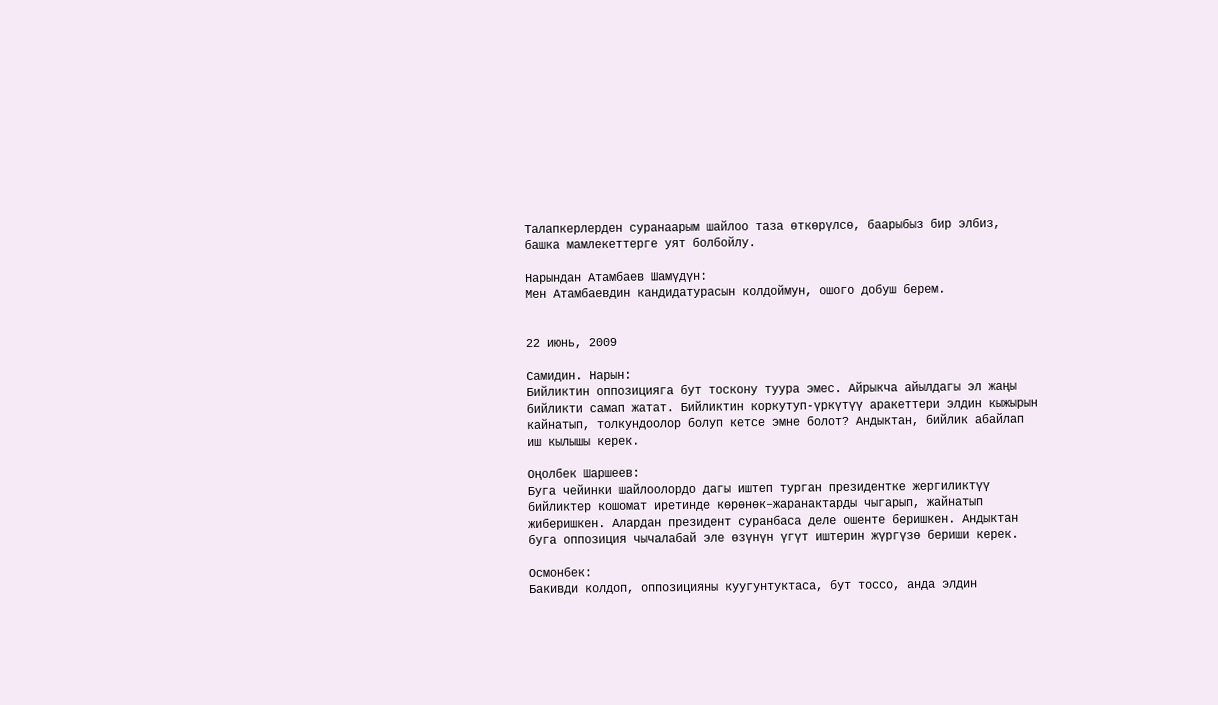Талапкерлерден суранаарым шайлоо таза өткөрүлсө, баарыбыз бир элбиз, башка мамлекеттерге уят болбойлу.

Нарындан Атамбаев Шамүдүн:
Мен Атамбаевдин кандидатурасын колдоймун, ошого добуш берем.


22 июнь, 2009

Самидин. Нарын:
Бийликтин оппозицияга бут тоскону туура эмес. Айрыкча айылдагы эл жаңы бийликти самап жатат. Бийликтин коркутуп-үркүтүү аракеттери элдин кыжырын кайнатып, толкундоолор болуп кетсе эмне болот? Андыктан, бийлик абайлап иш кылышы керек.

Оңолбек Шаршеев:
Буга чейинки шайлоолордо дагы иштеп турган президентке жергиликтүү бийликтер кошомат иретинде көрөнөк–жаранактарды чыгарып, жайнатып жиберишкен. Алардан президент суранбаса деле ошенте беришкен. Андыктан буга оппозиция чычалабай эле өзүнүн үгүт иштерин жүргүзө бериши керек.

Осмонбек:
Бакивди колдоп, оппозицияны куугунтуктаса, бут тоссо, анда элдин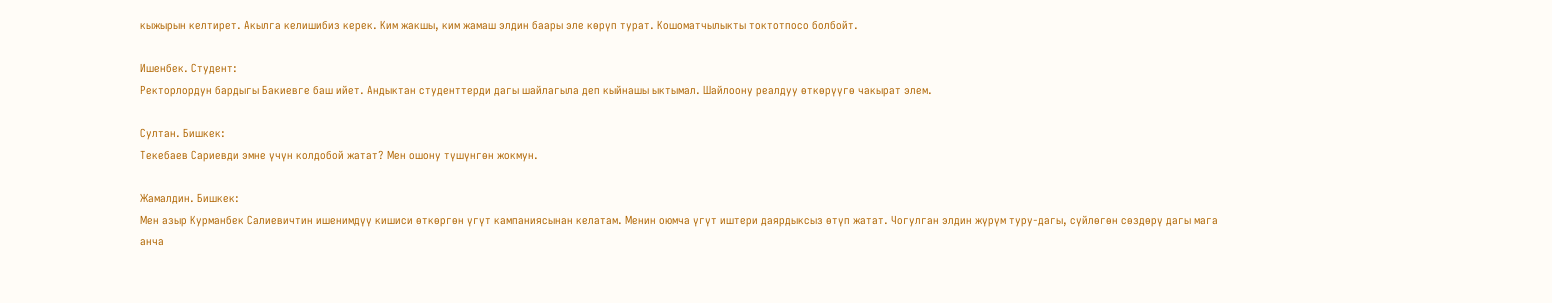кыжырын келтирет. Акылга келишибиз керек. Ким жакшы, ким жамаш элдин баары эле көрүп турат. Кошоматчылыкты токтотпосо болбойт.

Ишенбек. Студент:
Ректорлордун бардыгы Бакиевге баш ийет. Андыктан студенттерди дагы шайлагыла деп кыйнашы ыктымал. Шайлоону реалдуу өткөрүүгө чакырат элем.

Султан. Бишкек:
Текебаев Сариевди эмне үчүн колдобой жатат? Мен ошону түшүнгөн жокмун.

Жамалдин. Бишкек:
Мен азыр Курманбек Салиевичтин ишенимдүү кишиси өткөргөн үгүт кампаниясынан келатам. Менин оюмча үгүт иштери даярдыксыз өтүп жатат. Чогулган элдин жүрүм туру-дагы, сүйлөгөн сөздөрү дагы мага анча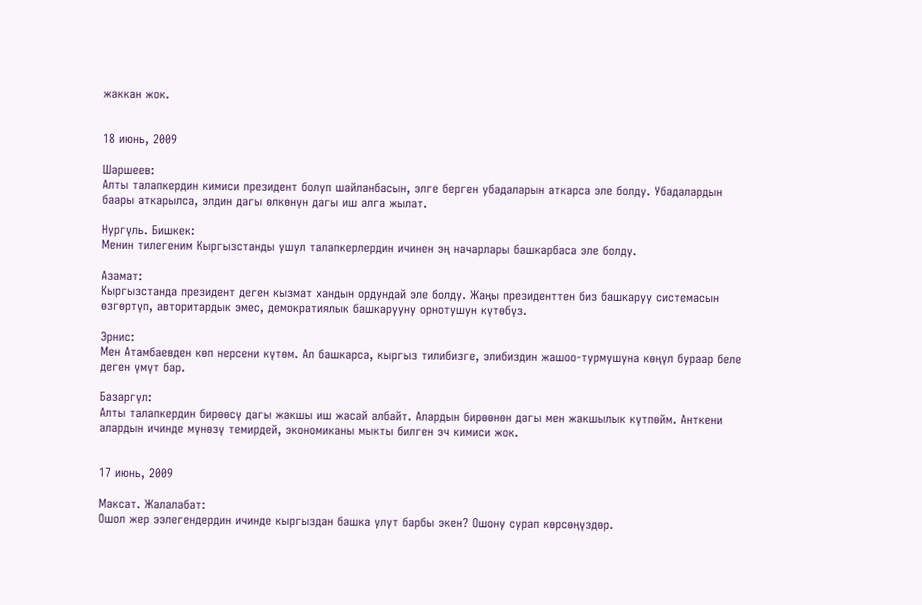жаккан жок.


18 июнь, 2009

Шаршеев:
Алты талапкердин кимиси президент болуп шайланбасын, элге берген убадаларын аткарса эле болду. Убадалардын баары аткарылса, элдин дагы өлкөнүн дагы иш алга жылат.

Нургүль. Бишкек:
Менин тилегеним Кыргызстанды ушул талапкерлердин ичинен эң начарлары башкарбаса эле болду.

Азамат:
Кыргызстанда президент деген кызмат хандын ордундай эле болду. Жаңы президенттен биз башкаруу системасын өзгөртүп, авторитардык эмес, демократиялык башкарууну орнотушун күтөбүз.

Эрнис:
Мен Атамбаевден көп нерсени күтөм. Ал башкарса, кыргыз тилибизге, элибиздин жашоо-турмушуна көңүл бураар беле деген үмүт бар.

Базаргүл:
Алты талапкердин бирөөсү дагы жакшы иш жасай албайт. Алардын бирөөнөн дагы мен жакшылык күтпөйм. Анткени алардын ичинде мүнөзү темирдей, экономиканы мыкты билген эч кимиси жок.


17 июнь, 2009

Максат. Жалалабат:
Ошол жер ээлегендердин ичинде кыргыздан башка улут барбы экен? Ошону сурап көрсөңүздөр.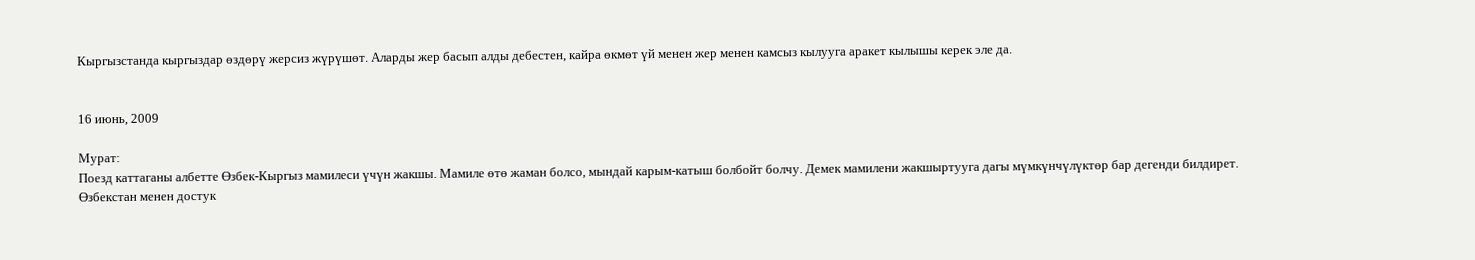Кыргызстанда кыргыздар өздөрү жерсиз жүрүшөт. Аларды жер басып алды дебестен, кайра өкмөт үй менен жер менен камсыз кылууга аракет кылышы керек эле да.


16 июнь, 2009

Мурат:
Поезд каттаганы албетте Өзбек-Кыргыз мамилеси үчүн жакшы. Мамиле өтө жаман болсо, мындай карым-катыш болбойт болчу. Демек мамилени жакшыртууга дагы мүмкүнчүлүктөр бар дегенди билдирет. Өзбекстан менен достук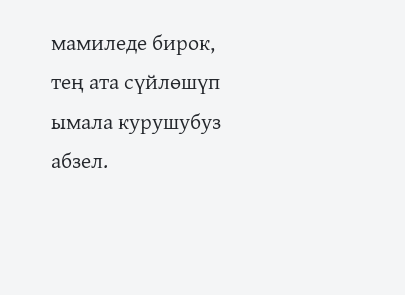мамиледе бирок, тең ата сүйлөшүп ымала курушубуз абзел.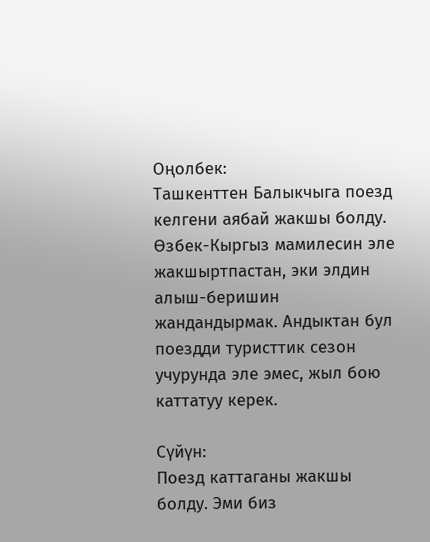Оңолбек:
Ташкенттен Балыкчыга поезд келгени аябай жакшы болду. Өзбек-Кыргыз мамилесин эле жакшыртпастан, эки элдин алыш-беришин жандандырмак. Андыктан бул поездди туристтик сезон учурунда эле эмес, жыл бою каттатуу керек.

Сүйүн:
Поезд каттаганы жакшы болду. Эми биз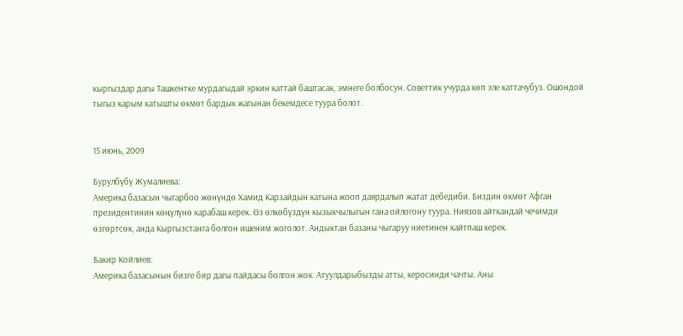кыргыздар дагы Ташкентке мурдагыдай эркин каттай баштасак, эмнеге болбосун. Советтик учурда көп эле каттачубуз. Ошондой тыгыз карым катышты өкмөт бардык жагынан бекемдесе туура болот.


15 июнь, 2009

Бурулбүбү Жумалиева:
Америка базасын чыгарбоо жөнүндө Хамид Карзайдын катына жооп даярдалып жатат дебедиби. Биздин өкмөт Афган президентинин көңүлүнө карабаш керек. Өз өлкөбүздүн кызыкчылыгын гана ойлогону туура. Ниязов айткандай чечимди өзгөртсөк, анда Кыргызстанга болгон ишеним жоголот. Андыктан базаны чыгаруу ниетинен кайтпаш керек.

Бакир Койлиев:
Америка базасынын бизге бир дагы пайдасы болгон жок. Атуулдарыбызды атты, керосинди чачты. Аны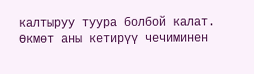калтыруу туура болбой калат. Өкмөт аны кетирүү чечиминен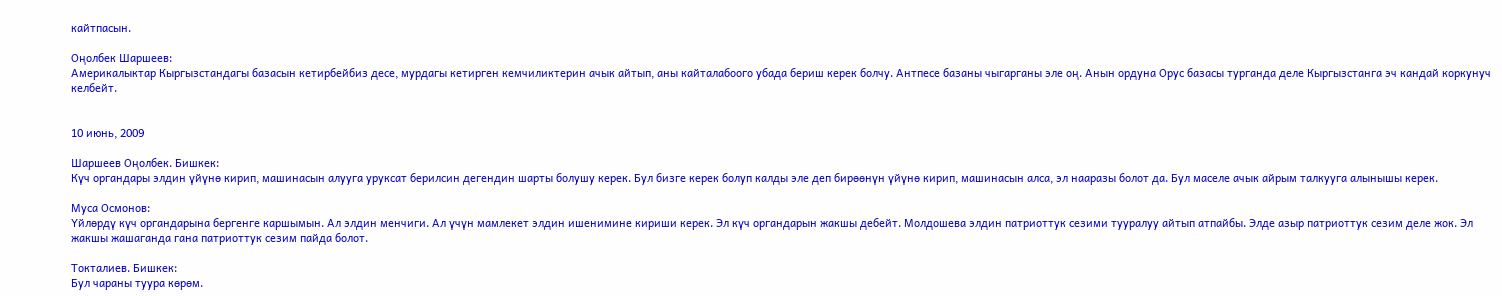кайтпасын.

Оңолбек Шаршеев:
Америкалыктар Кыргызстандагы базасын кетирбейбиз десе, мурдагы кетирген кемчиликтерин ачык айтып, аны кайталабоого убада бериш керек болчу. Антпесе базаны чыгарганы эле оң. Анын ордуна Орус базасы турганда деле Кыргызстанга эч кандай коркунуч келбейт.


10 июнь, 2009

Шаршеев Оңолбек. Бишкек:
Күч органдары элдин үйүнө кирип, машинасын алууга уруксат берилсин дегендин шарты болушу керек. Бул бизге керек болуп калды эле деп бирөөнүн үйүнө кирип, машинасын алса, эл нааразы болот да. Бул маселе ачык айрым талкууга алынышы керек.

Муса Осмонов:
Үйлөрдү күч органдарына бергенге каршымын. Ал элдин менчиги. Ал үчүн мамлекет элдин ишенимине кириши керек. Эл күч органдарын жакшы дебейт. Молдошева элдин патриоттук сезими тууралуу айтып атпайбы. Элде азыр патриоттук сезим деле жок. Эл жакшы жашаганда гана патриоттук сезим пайда болот.

Токталиев. Бишкек:
Бул чараны туура көрөм.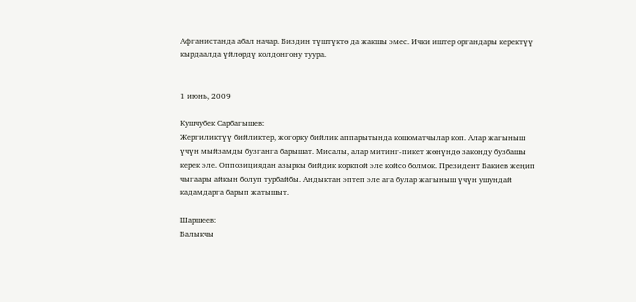Афганистанда абал начар. Биздин түштүктө да жакшы эмес. Ички иштер органдары керектүү кырдаалда үйлөрдү колдонгону туура.


1 июнь, 2009

Кушчубек Сарбагышев:
Жергиликтүү бийликтер, жогорку бийлик аппарытында кошоматчылар коп. Алар жагыныш үчүн мыйзамды бузганга барышат. Мисалы, алар митинг-пикет жөнүндө законду бузбашы керек эле. Оппозициядан азыркы бийдик коркпой эле койсо болмок. Президент Бакиев жеңип чыгаары айкын болуп турбайбы. Андыктан эптеп эле ага булар жагыныш үчүн ушундай кадамдарга барып жатышыт.

Шаршеев:
Балыкчы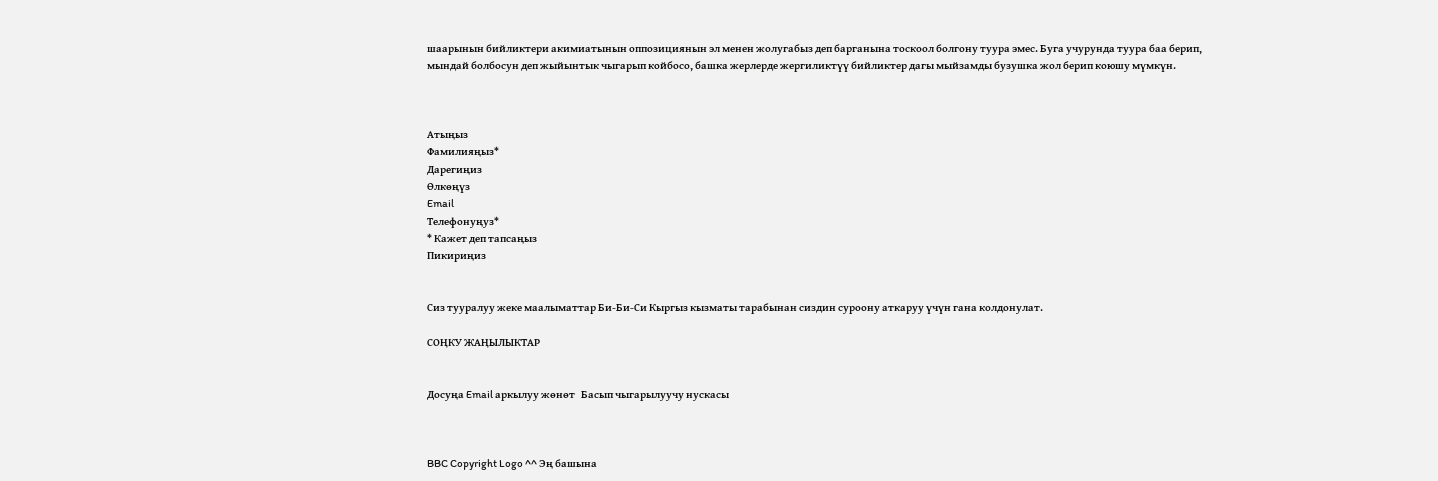шаарынын бийликтери акимиатынын оппозициянын эл менен жолугабыз деп барганына тоскоол болгону туура эмес. Буга учурунда туура баа берип, мындай болбосун деп жыйынтык чыгарып койбосо, башка жерлерде жергиликтүү бийликтер дагы мыйзамды бузушка жол берип коюшу мүмкүн.



Атыңыз
Фамилияңыз*
Дарегиңиз
Өлкөңүз
Email
Телефонуңуз*
* Кажет деп тапсаңыз
Пикириңиз


Сиз тууралуу жеке маалыматтар Би-Би-Си Кыргыз кызматы тарабынан сиздин суроону аткаруу үчүн гана колдонулат.

СОҢКУ ЖАҢЫЛЫКТАР


Досуңа Email аркылуу жөнөт   Басып чыгарылуучу нускасы



BBC Copyright Logo ^^ Эң башына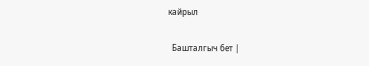кайрыл

  Башталгыч бет |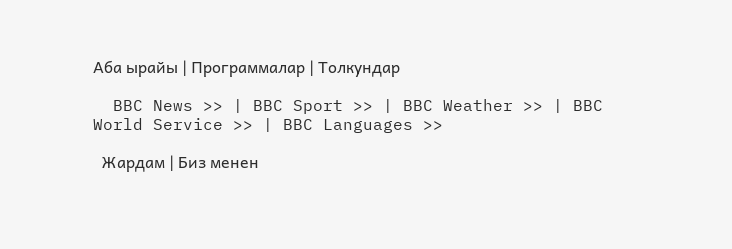Аба ырайы | Программалар | Толкундар

  BBC News >> | BBC Sport >> | BBC Weather >> | BBC World Service >> | BBC Languages >>

  Жардам | Биз менен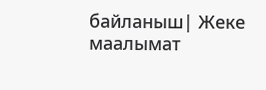байланыш| Жеке маалымат